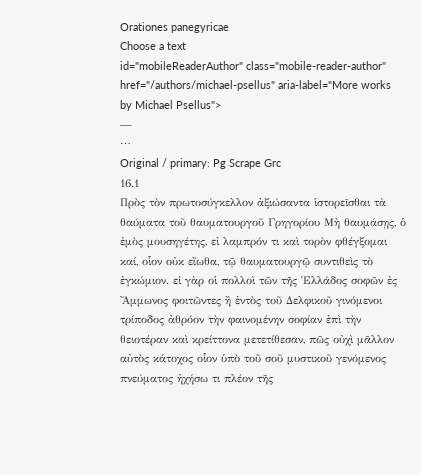Orationes panegyricae
Choose a text
id="mobileReaderAuthor" class="mobile-reader-author" href="/authors/michael-psellus" aria-label="More works by Michael Psellus">
—
⋯
Original / primary: Pg Scrape Grc
16.1
Πρὸς τὸν πρωτοσύγκελλον ἀξιώσαντα ἱστορεῖσθαι τὰ θαύματα τοῦ θαυματουργοῦ Γρηγορίου Μὴ θαυμάσῃς, ὁ ἐμὸς μουσηγέτης, εἰ λαμπρόν τι καὶ τορὸν φθέγξομαι καί, οἷον οὐκ εἴωθα, τῷ θαυματουργῷ συντιθεὶς τὸ ἐγκώμιον. εἰ γὰρ οἱ πολλοὶ τῶν τῆς Ἑλλάδος σοφῶν ἐς Ἄμμωνος φοιτῶντες ἢ ἐντὸς τοῦ Δελφικοῦ γινόμενοι τρίποδος ἀθρόον τὴν φαινομένην σοφίαν ἐπὶ τὴν θειοτέραν καὶ κρείττονα μετετίθεσαν, πῶς οὐχὶ μᾶλλον αὐτὸς κάτοχος οἷον ὑπὸ τοῦ σοῦ μυστικοῦ γενόμενος πνεύματος ἠχήσω τι πλέον τῆς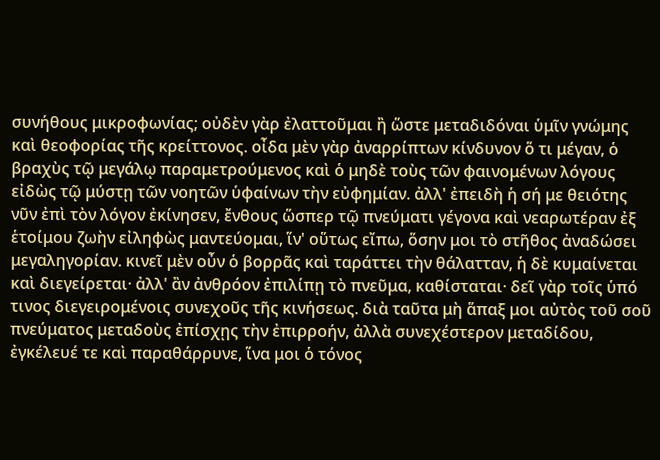συνήθους μικροφωνίας; οὐδὲν γὰρ ἐλαττοῦμαι ἢ ὥστε μεταδιδόναι ὑμῖν γνώμης καὶ θεοφορίας τῆς κρείττονος. οἶδα μὲν γὰρ ἀναρρίπτων κίνδυνον ὅ τι μέγαν, ὁ βραχὺς τῷ μεγάλῳ παραμετρούμενος καὶ ὁ μηδὲ τοὺς τῶν φαινομένων λόγους εἰδὼς τῷ μύστῃ τῶν νοητῶν ὑφαίνων τὴν εὐφημίαν. ἀλλ' ἐπειδὴ ἡ σή με θειότης νῦν ἐπὶ τὸν λόγον ἐκίνησεν, ἔνθους ὥσπερ τῷ πνεύματι γέγονα καὶ νεαρωτέραν ἐξ ἑτοίμου ζωὴν εἰληφὼς μαντεύομαι, ἵν' οὕτως εἴπω, ὅσην μοι τὸ στῆθος ἀναδώσει μεγαληγορίαν. κινεῖ μὲν οὖν ὁ βορρᾶς καὶ ταράττει τὴν θάλατταν, ἡ δὲ κυμαίνεται καὶ διεγείρεται· ἀλλ' ἂν ἀνθρόον ἐπιλίπῃ τὸ πνεῦμα, καθίσταται· δεῖ γὰρ τοῖς ὑπό τινος διεγειρομένοις συνεχοῦς τῆς κινήσεως. διὰ ταῦτα μὴ ἅπαξ μοι αὐτὸς τοῦ σοῦ πνεύματος μεταδοὺς ἐπίσχῃς τὴν ἐπιρροήν, ἀλλὰ συνεχέστερον μεταδίδου, ἐγκέλευέ τε καὶ παραθάρρυνε, ἵνα μοι ὁ τόνος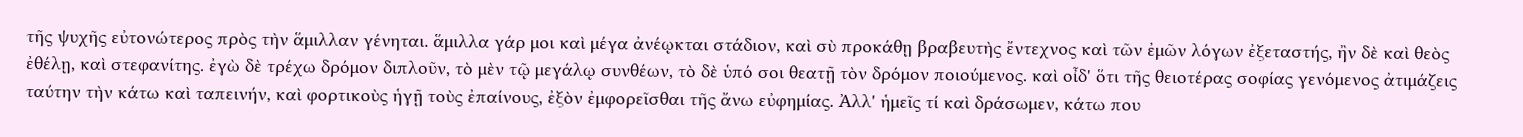τῆς ψυχῆς εὐτονώτερος πρὸς τὴν ἅμιλλαν γένηται. ἅμιλλα γάρ μοι καὶ μέγα ἀνέῳκται στάδιον, καὶ σὺ προκάθῃ βραβευτὴς ἔντεχνος καὶ τῶν ἐμῶν λόγων ἐξεταστής, ἢν δὲ καὶ θεὸς ἐθέλῃ, καὶ στεφανίτης. ἐγὼ δὲ τρέχω δρόμον διπλοῦν, τὸ μὲν τῷ μεγάλῳ συνθέων, τὸ δὲ ὑπό σοι θεατῇ τὸν δρόμον ποιούμενος. καὶ οἶδ' ὅτι τῆς θειοτέρας σοφίας γενόμενος ἀτιμάζεις ταύτην τὴν κάτω καὶ ταπεινήν, καὶ φορτικοὺς ἡγῇ τοὺς ἐπαίνους, ἐξὸν ἐμφορεῖσθαι τῆς ἄνω εὐφημίας. Ἀλλ' ἡμεῖς τί καὶ δράσωμεν, κάτω που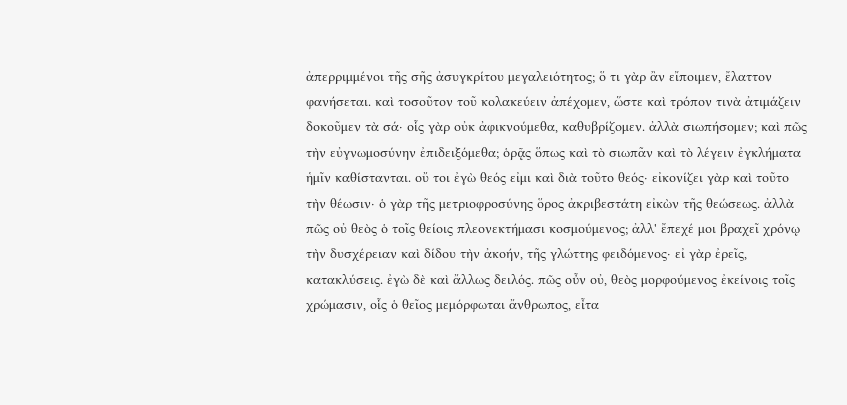ἀπερριμμένοι τῆς σῆς ἀσυγκρίτου μεγαλειότητος; ὅ τι γὰρ ἂν εἴποιμεν, ἔλαττον φανήσεται. καὶ τοσοῦτον τοῦ κολακεύειν ἀπέχομεν, ὥστε καὶ τρόπον τινὰ ἀτιμάζειν δοκοῦμεν τὰ σά· οἷς γὰρ οὐκ ἀφικνούμεθα, καθυβρίζομεν. ἀλλὰ σιωπήσομεν; καὶ πῶς τὴν εὐγνωμοσύνην ἐπιδειξόμεθα; ὁρᾷς ὅπως καὶ τὸ σιωπᾶν καὶ τὸ λέγειν ἐγκλήματα ἡμῖν καθίστανται. οὔ τοι ἐγὼ θεός εἰμι καὶ διὰ τοῦτο θεός· εἰκονίζει γὰρ καὶ τοῦτο τὴν θέωσιν· ὁ γὰρ τῆς μετριοφροσύνης ὅρος ἀκριβεστάτη εἰκὼν τῆς θεώσεως. ἀλλὰ πῶς οὐ θεὸς ὁ τοῖς θείοις πλεονεκτήμασι κοσμούμενος; ἀλλ' ἔπεχέ μοι βραχεῖ χρόνῳ τὴν δυσχέρειαν καὶ δίδου τὴν ἀκοήν, τῆς γλώττης φειδόμενος· εἰ γὰρ ἐρεῖς, κατακλύσεις. ἐγὼ δὲ καὶ ἄλλως δειλός. πῶς οὖν οὐ, θεὸς μορφούμενος ἐκείνοις τοῖς χρώμασιν, οἷς ὁ θεῖος μεμόρφωται ἄνθρωπος, εἶτα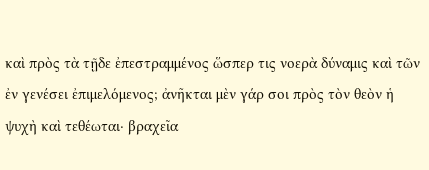καὶ πρὸς τὰ τῇδε ἐπεστραμμένος ὥσπερ τις νοερὰ δύναμις καὶ τῶν ἐν γενέσει ἐπιμελόμενος; ἀνῆκται μὲν γάρ σοι πρὸς τὸν θεὸν ἡ ψυχὴ καὶ τεθέωται· βραχεῖα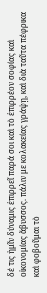δέ τις ἡμῖν δύναμις ἐπιρρεῖ παρά σοι καὶ τὸ ἐπιρρέον σοφίας καὶ οἰκονομίας ἄβυσσος. πάλιν με κολακείας γράψῃ, καὶ διὰ ταῦτα πέφρικα καὶ φοβοῦμαι τὸ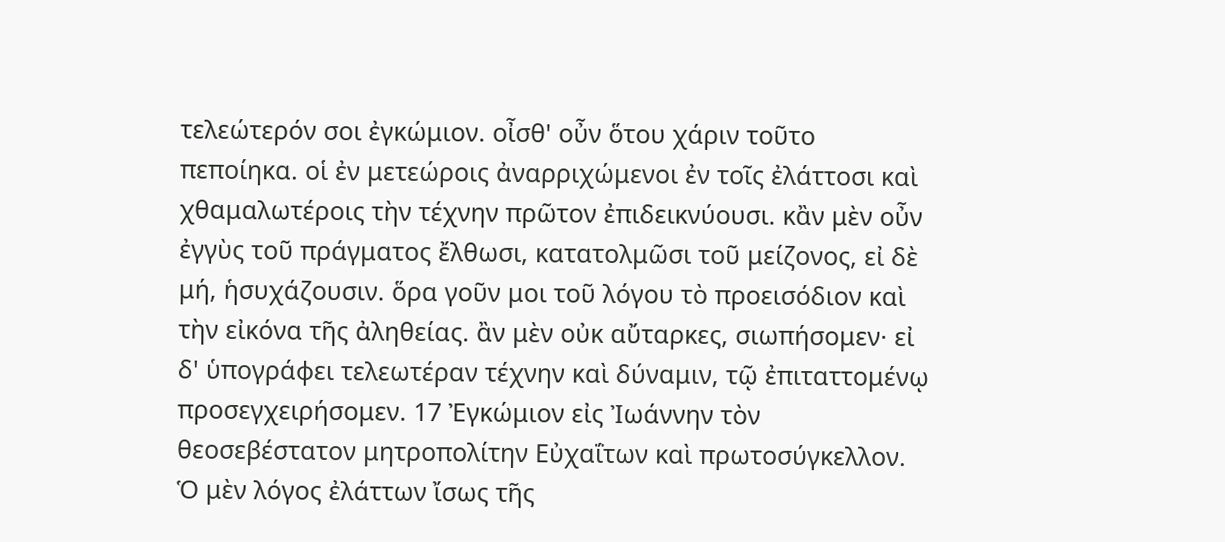τελεώτερόν σοι ἐγκώμιον. οἶσθ' οὖν ὅτου χάριν τοῦτο πεποίηκα. οἱ ἐν μετεώροις ἀναρριχώμενοι ἐν τοῖς ἐλάττοσι καὶ χθαμαλωτέροις τὴν τέχνην πρῶτον ἐπιδεικνύουσι. κἂν μὲν οὖν ἐγγὺς τοῦ πράγματος ἔλθωσι, κατατολμῶσι τοῦ μείζονος, εἰ δὲ μή, ἡσυχάζουσιν. ὅρα γοῦν μοι τοῦ λόγου τὸ προεισόδιον καὶ τὴν εἰκόνα τῆς ἀληθείας. ἂν μὲν οὐκ αὔταρκες, σιωπήσομεν· εἰ δ' ὑπογράφει τελεωτέραν τέχνην καὶ δύναμιν, τῷ ἐπιταττομένῳ προσεγχειρήσομεν. 17 Ἐγκώμιον εἰς Ἰωάννην τὸν θεοσεβέστατον μητροπολίτην Εὐχαΐτων καὶ πρωτοσύγκελλον. Ὁ μὲν λόγος ἐλάττων ἴσως τῆς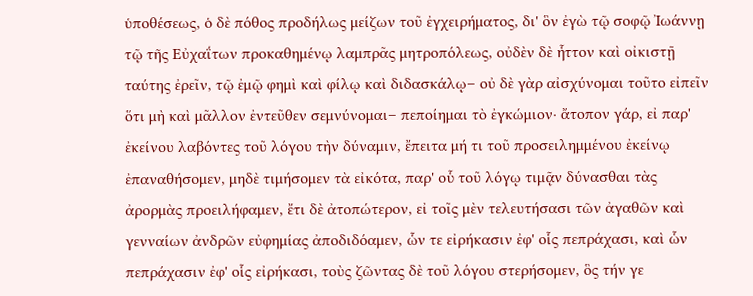ὑποθέσεως, ὁ δὲ πόθος προδήλως μείζων τοῦ ἐγχειρήματος, δι' ὃν ἐγὼ τῷ σοφῷ Ἰωάννῃ τῷ τῆς Εὐχαΐτων προκαθημένῳ λαμπρᾶς μητροπόλεως, οὐδὲν δὲ ἧττον καὶ οἰκιστῇ ταύτης ἐρεῖν, τῷ ἐμῷ φημὶ καὶ φίλῳ καὶ διδασκάλῳ– οὐ δὲ γὰρ αἰσχύνομαι τοῦτο εἰπεῖν ὅτι μὴ καὶ μᾶλλον ἐντεῦθεν σεμνύνομαι– πεποίημαι τὸ ἐγκώμιον· ἄτοπον γάρ, εἰ παρ' ἐκείνου λαβόντες τοῦ λόγου τὴν δύναμιν, ἔπειτα μή τι τοῦ προσειλημμένου ἐκείνῳ ἐπαναθήσομεν, μηδὲ τιμήσομεν τὰ εἰκότα, παρ' οὗ τοῦ λόγῳ τιμᾷν δύνασθαι τὰς ἀρορμὰς προειλήφαμεν, ἔτι δὲ ἀτοπώτερον, εἰ τοῖς μὲν τελευτήσασι τῶν ἀγαθῶν καὶ γενναίων ἀνδρῶν εὐφημίας ἀποδιδόαμεν, ὧν τε εἰρήκασιν ἐφ' οἷς πεπράχασι, καὶ ὧν πεπράχασιν ἐφ' οἷς εἰρήκασι, τοὺς ζῶντας δὲ τοῦ λόγου στερήσομεν, ὃς τήν γε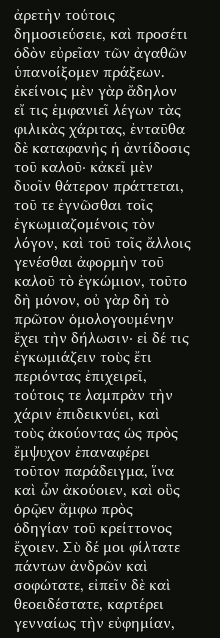ἀρετὴν τούτοις δημοσιεύσειε, καὶ προσέτι ὁδὸν εὐρεῖαν τῶν ἀγαθῶν ὑπανοίξομεν πράξεων. ἐκείνοις μὲν γὰρ ἄδηλον εἴ τις ἐμφανιεῖ λέγων τὰς φιλικὰς χάριτας, ἐνταῦθα δὲ καταφανὴς ἡ ἀντίδοσις τοῦ καλοῦ· κἀκεῖ μὲν δυοῖν θάτερον πράττεται, τοῦ τε ἐγνῶσθαι τοῖς ἐγκωμιαζομένοις τὸν λόγον, καὶ τοῦ τοῖς ἄλλοις γενέσθαι ἀφορμὴν τοῦ καλοῦ τὸ ἐγκώμιον, τοῦτο δὴ μόνον, οὐ γὰρ δὴ τὸ πρῶτον ὁμολογουμένην ἔχει τὴν δήλωσιν· εἰ δέ τις ἐγκωμιάζειν τοὺς ἔτι περιόντας ἐπιχειρεῖ, τούτοις τε λαμπρὰν τὴν χάριν ἐπιδεικνύει, καὶ τοὺς ἀκούοντας ὡς πρὸς ἔμψυχον ἐπαναφέρει τοῦτον παράδειγμα, ἵνα καὶ ὧν ἀκούοιεν, καὶ οὓς ὁρῷεν ἄμφω πρὸς ὁδηγίαν τοῦ κρείττονος ἔχοιεν. Σὺ δέ μοι φίλτατε πάντων ἀνδρῶν καὶ σοφώτατε, εἰπεῖν δὲ καὶ θεοειδέστατε, καρτέρει γενναίως τὴν εὐφημίαν,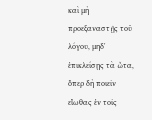καὶ μὴ προεξαναστῇς τοῦ λόγου, μηδ' ἐπικλείσῃς τὰ ὦτα, ὅπερ δὴ ποιεῖν εἴωθας ἐν τοῖς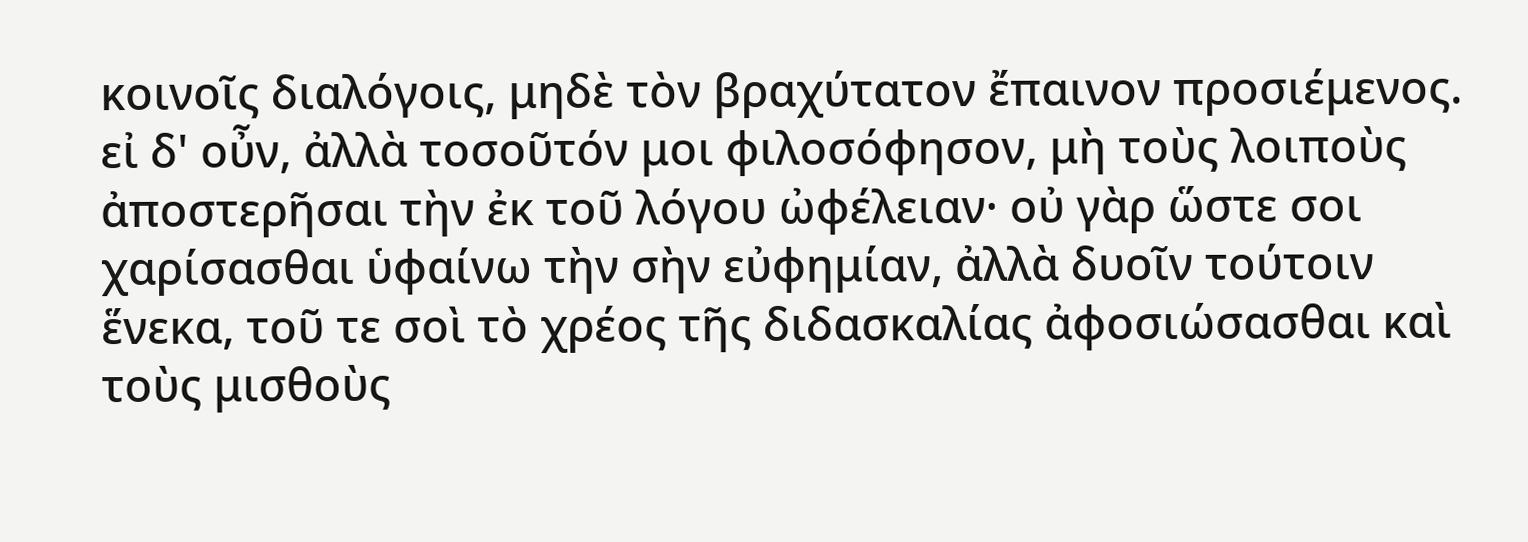κοινοῖς διαλόγοις, μηδὲ τὸν βραχύτατον ἔπαινον προσιέμενος. εἰ δ' οὖν, ἀλλὰ τοσοῦτόν μοι φιλοσόφησον, μὴ τοὺς λοιποὺς ἀποστερῆσαι τὴν ἐκ τοῦ λόγου ὠφέλειαν· οὐ γὰρ ὥστε σοι χαρίσασθαι ὑφαίνω τὴν σὴν εὐφημίαν, ἀλλὰ δυοῖν τούτοιν ἕνεκα, τοῦ τε σοὶ τὸ χρέος τῆς διδασκαλίας ἀφοσιώσασθαι καὶ τοὺς μισθοὺς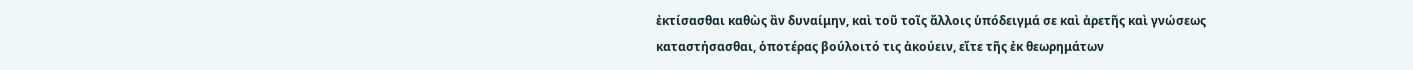ἐκτίσασθαι καθὼς ἂν δυναίμην, καὶ τοῦ τοῖς ἄλλοις ὑπόδειγμά σε καὶ ἀρετῆς καὶ γνώσεως καταστήσασθαι, ὁποτέρας βούλοιτό τις ἀκούειν, εἴτε τῆς ἐκ θεωρημάτων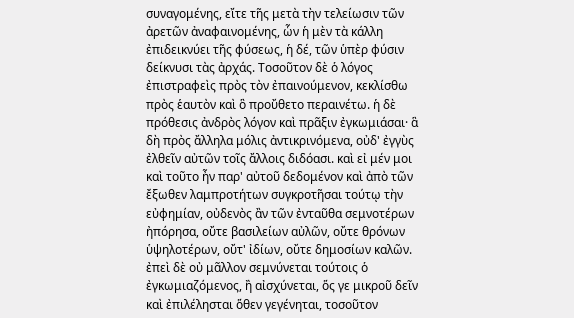συναγομένης, εἴτε τῆς μετὰ τὴν τελείωσιν τῶν ἀρετῶν ἀναφαινομένης, ὧν ἡ μὲν τὰ κάλλη ἐπιδεικνύει τῆς φύσεως, ἡ δέ, τῶν ὑπὲρ φύσιν δείκνυσι τὰς ἀρχάς. Τοσοῦτον δὲ ὁ λόγος ἐπιστραφεὶς πρὸς τὸν ἐπαινούμενον, κεκλίσθω πρὸς ἑαυτὸν καὶ ὃ προὔθετο περαινέτω. ἡ δὲ πρόθεσις ἀνδρὸς λόγον καὶ πρᾶξιν ἐγκωμιάσαι· ἃ δὴ πρὸς ἄλληλα μόλις ἀντικρινόμενα, οὐδ' ἐγγὺς ἐλθεῖν αὐτῶν τοῖς ἄλλοις διδόασι. καὶ εἰ μέν μοι καὶ τοῦτο ἦν παρ' αὐτοῦ δεδομένον καὶ ἀπὸ τῶν ἔξωθεν λαμπροτήτων συγκροτῆσαι τούτῳ τὴν εὐφημίαν, οὐδενὸς ἂν τῶν ἐνταῦθα σεμνοτέρων ἠπόρησα, οὔτε βασιλείων αὐλῶν, οὔτε θρόνων ὑψηλοτέρων, οὔτ' ἰδίων, οὔτε δημοσίων καλῶν. ἐπεὶ δὲ οὐ μᾶλλον σεμνύνεται τούτοις ὁ ἐγκωμιαζόμενος, ἢ αἰσχύνεται, ὅς γε μικροῦ δεῖν καὶ ἐπιλέλησται ὅθεν γεγένηται, τοσοῦτον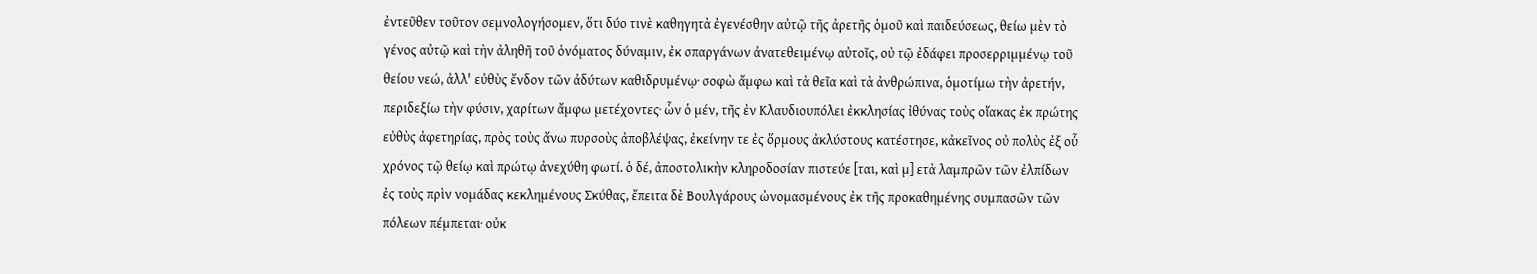ἐντεῦθεν τοῦτον σεμνολογήσομεν, ὅτι δύο τινὲ καθηγητὰ ἐγενέσθην αὐτῷ τῆς ἀρετῆς ὁμοῦ καὶ παιδεύσεως, θείω μὲν τὸ γένος αὐτῷ καὶ τὴν ἀληθῆ τοῦ ὀνόματος δύναμιν, ἐκ σπαργάνων ἀνατεθειμένῳ αὐτοῖς, οὐ τῷ ἐδάφει προσερριμμένῳ τοῦ θείου νεώ, ἀλλ' εὐθὺς ἔνδον τῶν ἀδύτων καθιδρυμένῳ· σοφὼ ἄμφω καὶ τὰ θεῖα καὶ τὰ ἀνθρώπινα, ὁμοτίμω τὴν ἀρετήν, περιδεξίω τὴν φύσιν, χαρίτων ἄμφω μετέχοντες· ὧν ὁ μέν, τῆς ἐν Κλαυδιουπόλει ἐκκλησίας ἰθύνας τοὺς οἴακας ἐκ πρώτης εὐθὺς ἀφετηρίας, πρὸς τοὺς ἄνω πυρσοὺς ἀποβλέψας, ἐκείνην τε ἐς ὅρμους ἀκλύστους κατέστησε, κἀκεῖνος οὐ πολὺς ἐξ οὗ χρόνος τῷ θείῳ καὶ πρώτῳ ἀνεχύθη φωτί. ὁ δέ, ἀποστολικὴν κληροδοσίαν πιστεύε [ται, καὶ μ] ετὰ λαμπρῶν τῶν ἐλπίδων ἐς τοὺς πρὶν νομάδας κεκλημένους Σκύθας, ἔπειτα δὲ Βουλγάρους ὠνομασμένους ἐκ τῆς προκαθημένης συμπασῶν τῶν πόλεων πέμπεται· οὐκ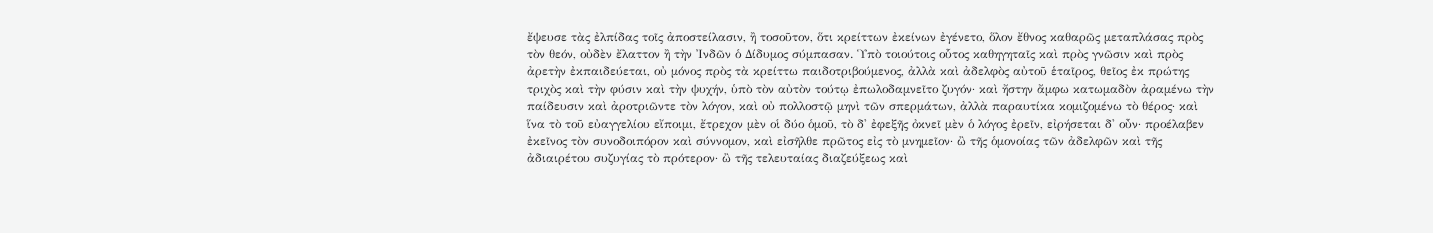ἔψευσε τὰς ἐλπίδας τοῖς ἀποστείλασιν, ἢ τοσοῦτον, ὅτι κρείττων ἐκείνων ἐγένετο, ὅλον ἔθνος καθαρῶς μεταπλάσας πρὸς τὸν θεόν, οὐδὲν ἔλαττον ἢ τὴν Ἰνδῶν ὁ Δίδυμος σύμπασαν. Ὑπὸ τοιούτοις οὗτος καθηγηταῖς καὶ πρὸς γνῶσιν καὶ πρὸς ἀρετὴν ἐκπαιδεύεται, οὐ μόνος πρὸς τὰ κρείττω παιδοτριβούμενος, ἀλλὰ καὶ ἀδελφὸς αὐτοῦ ἑταῖρος, θεῖος ἐκ πρώτης τριχὸς καὶ τὴν φύσιν καὶ τὴν ψυχήν, ὑπὸ τὸν αὐτὸν τούτῳ ἐπωλοδαμνεῖτο ζυγόν· καὶ ἤστην ἄμφω κατωμαδὸν ἀραμένω τὴν παίδευσιν καὶ ἀροτριῶντε τὸν λόγον, καὶ οὐ πολλοστῷ μηνὶ τῶν σπερμάτων, ἀλλὰ παραυτίκα κομιζομένω τὸ θέρος· καὶ ἵνα τὸ τοῦ εὐαγγελίου εἴποιμι, ἔτρεχον μὲν οἱ δύο ὁμοῦ, τὸ δ' ἐφεξῆς ὀκνεῖ μὲν ὁ λόγος ἐρεῖν, εἰρήσεται δ' οὖν· προέλαβεν ἐκεῖνος τὸν συνοδοιπόρον καὶ σύννομον, καὶ εἰσῆλθε πρῶτος εἰς τὸ μνημεῖον· ὢ τῆς ὁμονοίας τῶν ἀδελφῶν καὶ τῆς ἀδιαιρέτου συζυγίας τὸ πρότερον· ὢ τῆς τελευταίας διαζεύξεως καὶ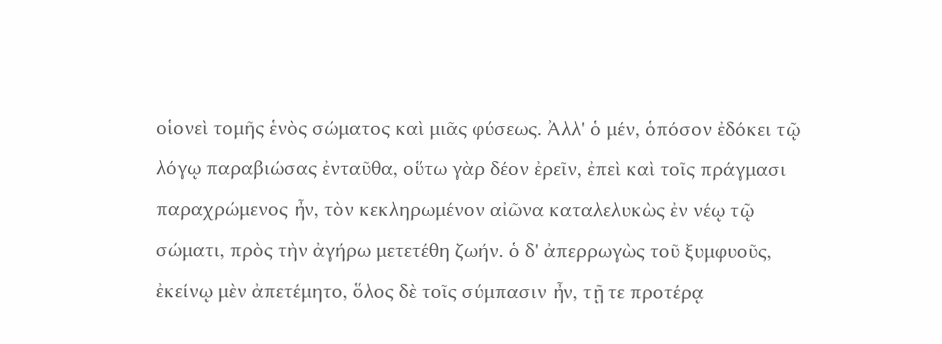οἱονεὶ τομῆς ἑνὸς σώματος καὶ μιᾶς φύσεως. Ἀλλ' ὁ μέν, ὁπόσον ἐδόκει τῷ λόγῳ παραβιώσας ἐνταῦθα, οὕτω γὰρ δέον ἐρεῖν, ἐπεὶ καὶ τοῖς πράγμασι παραχρώμενος ἦν, τὸν κεκληρωμένον αἰῶνα καταλελυκὼς ἐν νέῳ τῷ σώματι, πρὸς τὴν ἀγήρω μετετέθη ζωήν. ὁ δ' ἀπερρωγὼς τοῦ ξυμφυοῦς, ἐκείνῳ μὲν ἀπετέμητο, ὅλος δὲ τοῖς σύμπασιν ἦν, τῇ τε προτέρᾳ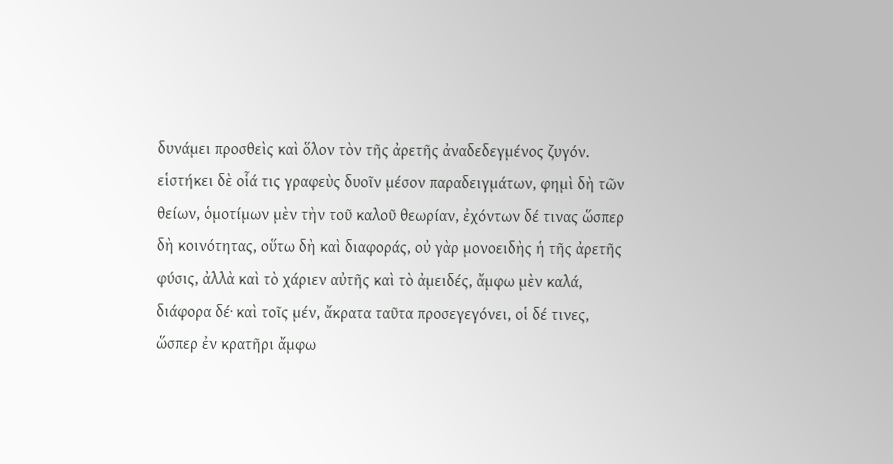δυνάμει προσθεὶς καὶ ὅλον τὸν τῆς ἀρετῆς ἀναδεδεγμένος ζυγόν. εἱστήκει δὲ οἷά τις γραφεὺς δυοῖν μέσον παραδειγμάτων, φημὶ δὴ τῶν θείων, ὁμοτίμων μὲν τὴν τοῦ καλοῦ θεωρίαν, ἐχόντων δέ τινας ὥσπερ δὴ κοινότητας, οὕτω δὴ καὶ διαφοράς, οὐ γὰρ μονοειδὴς ἡ τῆς ἀρετῆς φύσις, ἀλλὰ καὶ τὸ χάριεν αὐτῆς καὶ τὸ ἀμειδές, ἄμφω μὲν καλά, διάφορα δέ· καὶ τοῖς μέν, ἄκρατα ταῦτα προσεγεγόνει, οἱ δέ τινες, ὥσπερ ἐν κρατῆρι ἄμφω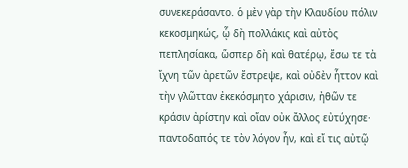συνεκεράσαντο. ὁ μὲν γὰρ τὴν Κλαυδίου πόλιν κεκοσμηκώς, ᾧ δὴ πολλάκις καὶ αὐτὸς πεπλησίακα, ὥσπερ δὴ καὶ θατέρῳ, ἔσω τε τὰ ἴχνη τῶν ἀρετῶν ἔστρεψε, καὶ οὐδὲν ἧττον καὶ τὴν γλῶτταν ἐκεκόσμητο χάρισιν, ἠθῶν τε κράσιν ἀρίστην καὶ οἵαν οὐκ ἄλλος εὐτύχησε· παντοδαπός τε τὸν λόγον ἦν, καὶ εἴ τις αὐτῷ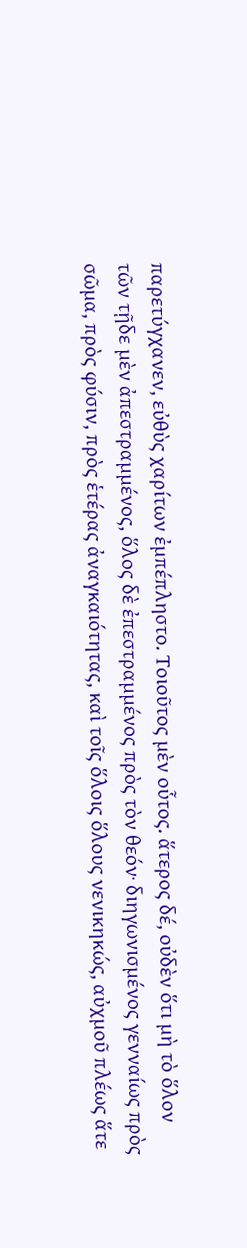παρετύγχανεν, εὐθὺς χαρίτων ἐμπέπληστο. Τοιοῦτος μὲν οὗτος. ἅτερος δέ, οὐδὲν ὅτι μὴ τὸ ὅλον τῶν τῇδε μὲν ἀπεστραμμένος, ὅλος δὲ ἐπεστραμμένος πρὸς τὸν θεόν· διηγωνισμένος γενναίως πρὸς σῶμα, πρὸς φύσιν, πρὸς ἑτέρας ἀναγκαιότητας, καὶ τοῖς ὅλοις ὅλους νενικηκώς, αὐχμοῦ πλέως ἅτε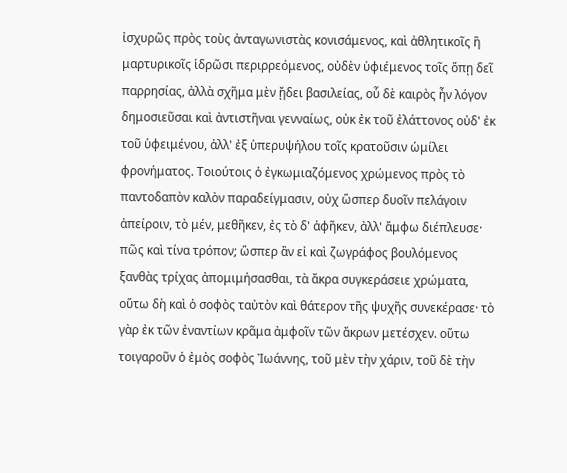ἰσχυρῶς πρὸς τοὺς ἀνταγωνιστὰς κονισάμενος, καὶ ἀθλητικοῖς ἢ μαρτυρικοῖς ἱδρῶσι περιρρεόμενος, οὐδὲν ὑφιέμενος τοῖς ὅπῃ δεῖ παρρησίας, ἀλλὰ σχῆμα μὲν ᾔδει βασιλείας, οὗ δὲ καιρὸς ἦν λόγον δημοσιεῦσαι καὶ ἀντιστῆναι γενναίως, οὐκ ἐκ τοῦ ἐλάττονος οὐδ' ἐκ τοῦ ὑφειμένου, ἀλλ' ἐξ ὑπερυψήλου τοῖς κρατοῦσιν ὡμίλει φρονήματος. Τοιούτοις ὁ ἐγκωμιαζόμενος χρώμενος πρὸς τὸ παντοδαπὸν καλὸν παραδείγμασιν, οὐχ ὥσπερ δυοῖν πελάγοιν ἀπείροιν, τὸ μέν, μεθῆκεν, ἐς τὸ δ' ἀφῆκεν, ἀλλ' ἄμφω διέπλευσε· πῶς καὶ τίνα τρόπον; ὥσπερ ἂν εἰ καὶ ζωγράφος βουλόμενος ξανθὰς τρίχας ἀπομιμήσασθαι, τὰ ἄκρα συγκεράσειε χρώματα, οὕτω δὴ καὶ ὁ σοφὸς ταὐτὸν καὶ θάτερον τῆς ψυχῆς συνεκέρασε· τὸ γὰρ ἐκ τῶν ἐναντίων κρᾶμα ἀμφοῖν τῶν ἄκρων μετέσχεν. οὕτω τοιγαροῦν ὁ ἐμὸς σοφὸς Ἰωάννης, τοῦ μὲν τὴν χάριν, τοῦ δὲ τὴν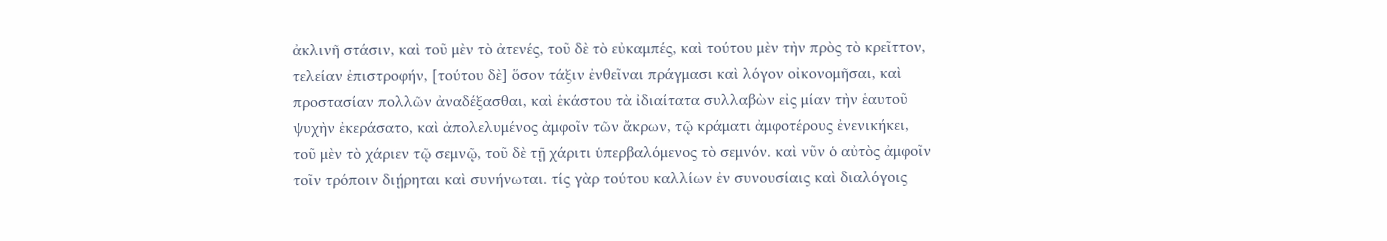ἀκλινῆ στάσιν, καὶ τοῦ μὲν τὸ ἀτενές, τοῦ δὲ τὸ εὐκαμπές, καὶ τούτου μὲν τὴν πρὸς τὸ κρεῖττον, τελείαν ἐπιστροφήν, [τούτου δὲ] ὅσον τάξιν ἐνθεῖναι πράγμασι καὶ λόγον οἰκονομῆσαι, καὶ προστασίαν πολλῶν ἀναδέξασθαι, καὶ ἑκάστου τὰ ἰδιαίτατα συλλαβὼν εἰς μίαν τὴν ἑαυτοῦ ψυχὴν ἐκεράσατο, καὶ ἀπολελυμένος ἀμφοῖν τῶν ἄκρων, τῷ κράματι ἀμφοτέρους ἐνενικήκει, τοῦ μὲν τὸ χάριεν τῷ σεμνῷ, τοῦ δὲ τῇ χάριτι ὑπερβαλόμενος τὸ σεμνόν. καὶ νῦν ὁ αὐτὸς ἀμφοῖν τοῖν τρόποιν διῄρηται καὶ συνήνωται. τίς γὰρ τούτου καλλίων ἐν συνουσίαις καὶ διαλόγοις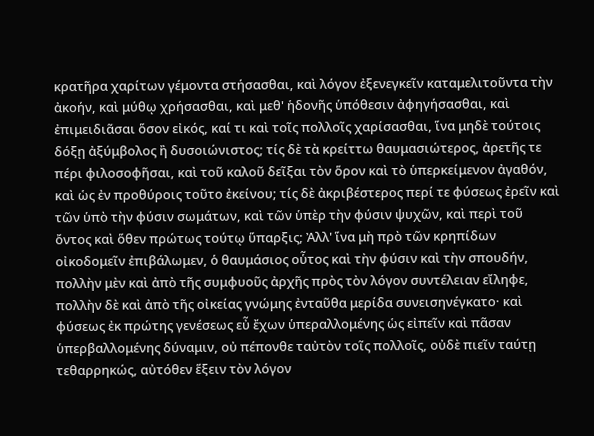κρατῆρα χαρίτων γέμοντα στήσασθαι, καὶ λόγον ἐξενεγκεῖν καταμελιτοῦντα τὴν ἀκοήν, καὶ μύθῳ χρήσασθαι, καὶ μεθ' ἡδονῆς ὑπόθεσιν ἀφηγήσασθαι, καὶ ἐπιμειδιᾶσαι ὅσον εἰκός, καί τι καὶ τοῖς πολλοῖς χαρίσασθαι, ἵνα μηδὲ τούτοις δόξῃ ἀξύμβολος ἢ δυσοιώνιστος; τίς δὲ τὰ κρείττω θαυμασιώτερος, ἀρετῆς τε πέρι φιλοσοφῆσαι, καὶ τοῦ καλοῦ δεῖξαι τὸν ὅρον καὶ τὸ ὑπερκείμενον ἀγαθόν, καὶ ὡς ἐν προθύροις τοῦτο ἐκείνου; τίς δὲ ἀκριβέστερος περί τε φύσεως ἐρεῖν καὶ τῶν ὑπὸ τὴν φύσιν σωμάτων, καὶ τῶν ὑπὲρ τὴν φύσιν ψυχῶν, καὶ περὶ τοῦ ὄντος καὶ ὅθεν πρώτως τούτῳ ὕπαρξις; Ἀλλ' ἵνα μὴ πρὸ τῶν κρηπίδων οἰκοδομεῖν ἐπιβάλωμεν, ὁ θαυμάσιος οὗτος καὶ τὴν φύσιν καὶ τὴν σπουδήν, πολλὴν μὲν καὶ ἀπὸ τῆς συμφυοῦς ἀρχῆς πρὸς τὸν λόγον συντέλειαν εἴληφε, πολλὴν δὲ καὶ ἀπὸ τῆς οἰκείας γνώμης ἐνταῦθα μερίδα συνεισηνέγκατο· καὶ φύσεως ἐκ πρώτης γενέσεως εὖ ἔχων ὑπεραλλομένης ὡς εἰπεῖν καὶ πᾶσαν ὑπερβαλλομένης δύναμιν, οὐ πέπονθε ταὐτὸν τοῖς πολλοῖς, οὐδὲ πιεῖν ταύτῃ τεθαρρηκώς, αὐτόθεν ἕξειν τὸν λόγον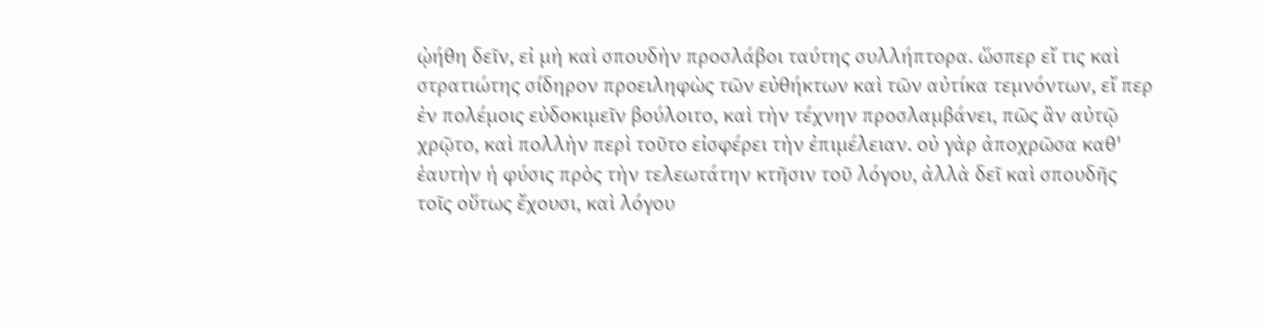ᾠήθη δεῖν, εἰ μὴ καὶ σπουδὴν προσλάβοι ταύτης συλλήπτορα. ὥσπερ εἴ τις καὶ στρατιώτης σίδηρον προειληφὼς τῶν εὐθήκτων καὶ τῶν αὐτίκα τεμνόντων, εἴ περ ἐν πολέμοις εὐδοκιμεῖν βούλοιτο, καὶ τὴν τέχνην προσλαμβάνει, πῶς ἂν αὐτῷ χρῷτο, καὶ πολλὴν περὶ τοῦτο εἰσφέρει τὴν ἐπιμέλειαν. οὐ γὰρ ἀποχρῶσα καθ' ἑαυτὴν ἡ φύσις πρὸς τὴν τελεωτάτην κτῆσιν τοῦ λόγου, ἀλλὰ δεῖ καὶ σπουδῆς τοῖς οὕτως ἔχουσι, καὶ λόγου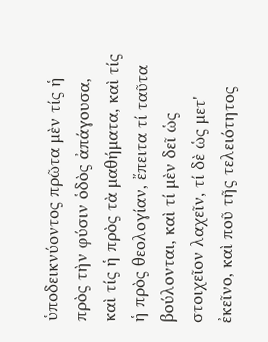ὑποδεικνύοντος πρῶτα μὲν τίς ἡ πρὸς τὴν φύσιν ὁδὸς ἀπάγουσα, καὶ τίς ἡ πρὸς τὰ μαθήματα, καὶ τίς ἡ πρὸς θεολογίαν, ἔπειτα τί ταῦτα βούλονται, καὶ τί μὲν δεῖ ὡς στοιχεῖον λαχεῖν, τί δὲ ὡς μετ' ἐκεῖνο, καὶ ποῦ τῆς τελειότητος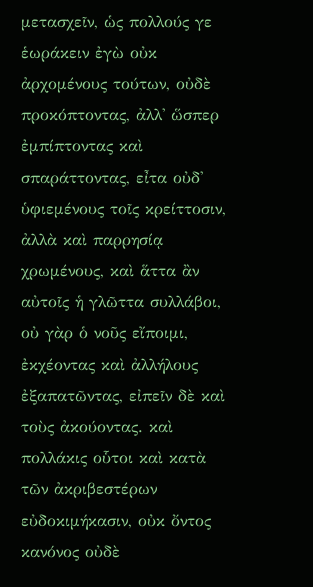μετασχεῖν, ὡς πολλούς γε ἑωράκειν ἐγὼ οὐκ ἀρχομένους τούτων, οὐδὲ προκόπτοντας, ἀλλ' ὥσπερ ἐμπίπτοντας καὶ σπαράττοντας, εἶτα οὐδ' ὑφιεμένους τοῖς κρείττοσιν, ἀλλὰ καὶ παρρησίᾳ χρωμένους, καὶ ἅττα ἂν αὐτοῖς ἡ γλῶττα συλλάβοι, οὐ γὰρ ὁ νοῦς εἴποιμι, ἐκχέοντας καὶ ἀλλήλους ἐξαπατῶντας, εἰπεῖν δὲ καὶ τοὺς ἀκούοντας. καὶ πολλάκις οὗτοι καὶ κατὰ τῶν ἀκριβεστέρων εὐδοκιμήκασιν, οὐκ ὄντος κανόνος οὐδὲ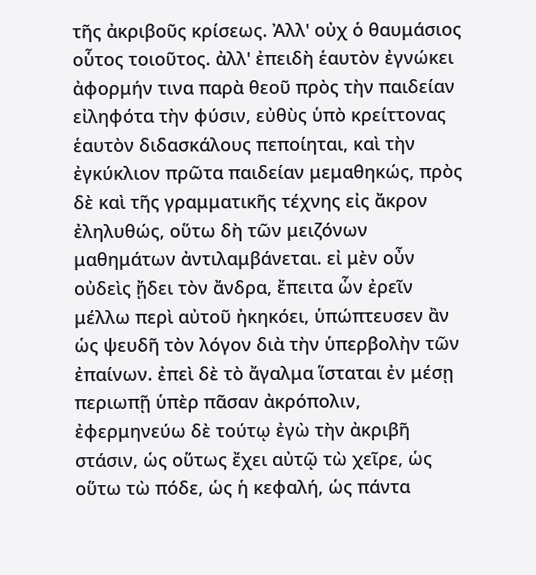τῆς ἀκριβοῦς κρίσεως. Ἀλλ' οὐχ ὁ θαυμάσιος οὗτος τοιοῦτος. ἀλλ' ἐπειδὴ ἑαυτὸν ἐγνώκει ἀφορμήν τινα παρὰ θεοῦ πρὸς τὴν παιδείαν εἰληφότα τὴν φύσιν, εὐθὺς ὑπὸ κρείττονας ἑαυτὸν διδασκάλους πεποίηται, καὶ τὴν ἐγκύκλιον πρῶτα παιδείαν μεμαθηκώς, πρὸς δὲ καὶ τῆς γραμματικῆς τέχνης εἰς ἄκρον ἐληλυθώς, οὕτω δὴ τῶν μειζόνων μαθημάτων ἀντιλαμβάνεται. εἰ μὲν οὖν οὐδεὶς ᾔδει τὸν ἄνδρα, ἔπειτα ὧν ἐρεῖν μέλλω περὶ αὐτοῦ ἠκηκόει, ὑπώπτευσεν ἂν ὡς ψευδῆ τὸν λόγον διὰ τὴν ὑπερβολὴν τῶν ἐπαίνων. ἐπεὶ δὲ τὸ ἄγαλμα ἵσταται ἐν μέσῃ περιωπῇ ὑπὲρ πᾶσαν ἀκρόπολιν, ἐφερμηνεύω δὲ τούτῳ ἐγὼ τὴν ἀκριβῆ στάσιν, ὡς οὕτως ἔχει αὐτῷ τὼ χεῖρε, ὡς οὕτω τὼ πόδε, ὡς ἡ κεφαλή, ὡς πάντα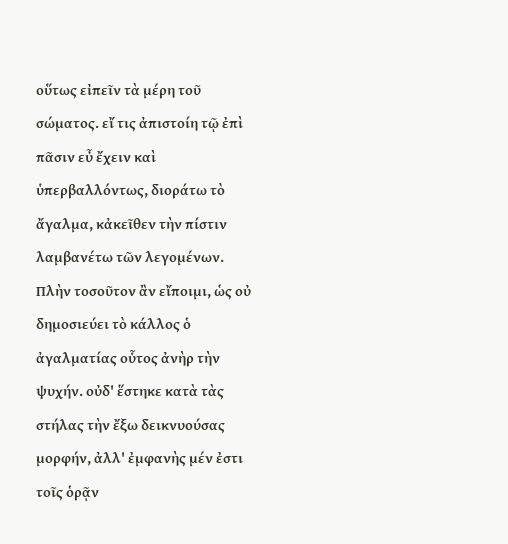οὕτως εἰπεῖν τὰ μέρη τοῦ σώματος. εἴ τις ἀπιστοίη τῷ ἐπὶ πᾶσιν εὖ ἔχειν καὶ ὑπερβαλλόντως, διοράτω τὸ ἄγαλμα, κἀκεῖθεν τὴν πίστιν λαμβανέτω τῶν λεγομένων. Πλὴν τοσοῦτον ἂν εἴποιμι, ὡς οὐ δημοσιεύει τὸ κάλλος ὁ ἀγαλματίας οὗτος ἀνὴρ τὴν ψυχήν. οὐδ' ἕστηκε κατὰ τὰς στήλας τὴν ἔξω δεικνυούσας μορφήν, ἀλλ' ἐμφανὴς μέν ἐστι τοῖς ὁρᾷν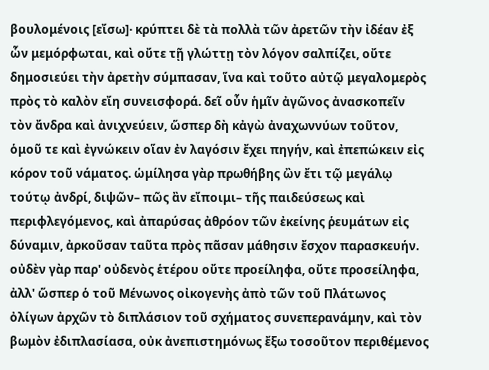βουλομένοις [εἴσω]· κρύπτει δὲ τὰ πολλὰ τῶν ἀρετῶν τὴν ἰδέαν ἐξ ὧν μεμόρφωται, καὶ οὔτε τῇ γλώττῃ τὸν λόγον σαλπίζει, οὔτε δημοσιεύει τὴν ἀρετὴν σύμπασαν, ἵνα καὶ τοῦτο αὐτῷ μεγαλομερὸς πρὸς τὸ καλὸν εἴη συνεισφορά. δεῖ οὖν ἡμῖν ἀγῶνος ἀνασκοπεῖν τὸν ἄνδρα καὶ ἀνιχνεύειν, ὥσπερ δὴ κἀγὼ ἀναχωννύων τοῦτον, ὁμοῦ τε καὶ ἐγνώκειν οἵαν ἐν λαγόσιν ἔχει πηγήν, καὶ ἐπεπώκειν εἰς κόρον τοῦ νάματος. ὡμίλησα γὰρ πρωθήβης ὢν ἔτι τῷ μεγάλῳ τούτῳ ἀνδρί, διψῶν– πῶς ἂν εἴποιμι– τῆς παιδεύσεως καὶ περιφλεγόμενος, καὶ ἀπαρύσας ἀθρόον τῶν ἐκείνης ῥευμάτων εἰς δύναμιν, ἀρκοῦσαν ταῦτα πρὸς πᾶσαν μάθησιν ἔσχον παρασκευήν. οὐδὲν γὰρ παρ' οὐδενὸς ἑτέρου οὔτε προείληφα, οὔτε προσείληφα, ἀλλ' ὥσπερ ὁ τοῦ Μένωνος οἰκογενὴς ἀπὸ τῶν τοῦ Πλάτωνος ὀλίγων ἀρχῶν τὸ διπλάσιον τοῦ σχήματος συνεπερανάμην, καὶ τὸν βωμὸν ἐδιπλασίασα, οὐκ ἀνεπιστημόνως ἔξω τοσοῦτον περιθέμενος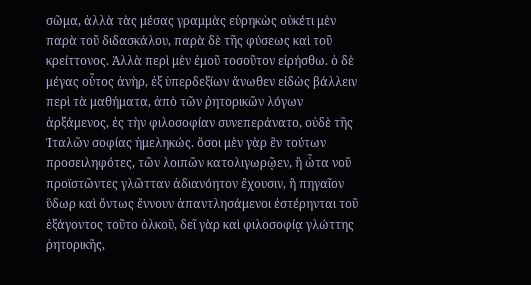σῶμα, ἀλλὰ τὰς μέσας γραμμὰς εὑρηκὼς οὐκέτι μὲν παρὰ τοῦ διδασκάλου, παρὰ δὲ τῆς φύσεως καὶ τοῦ κρείττονος. Ἀλλὰ περὶ μὲν ἐμοῦ τοσοῦτον εἰρήσθω. ὁ δὲ μέγας οὗτος ἀνὴρ, ἐξ ὑπερδεξίων ἄνωθεν εἰδὼς βάλλειν περὶ τὰ μαθήματα, ἀπὸ τῶν ῥητορικῶν λόγων ἀρξάμενος, ἐς τὴν φιλοσοφίαν συνεπεράνατο, οὐδὲ τῆς Ἰταλῶν σοφίας ἠμεληκώς. ὅσοι μὲν γὰρ ἓν τούτων προσειληφότες, τῶν λοιπῶν κατολιγωρῷεν, ἢ ὦτα νοῦ προϊστῶντες γλῶτταν ἀδιανόητον ἔχουσιν, ἢ πηγαῖον ὕδωρ καὶ ὄντως ἔννουν ἀπαντλησάμενοι ἐστέρηνται τοῦ ἐξάγοντος τοῦτο ὁλκοῦ, δεῖ γὰρ καὶ φιλοσοφίᾳ γλώττης ῥητορικῆς,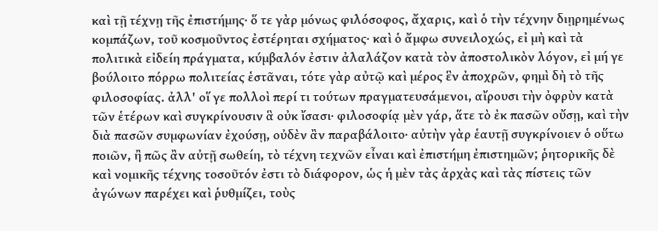καὶ τῇ τέχνῃ τῆς ἐπιστήμης· ὅ τε γὰρ μόνως φιλόσοφος, ἄχαρις, καὶ ὁ τὴν τέχνην διῃρημένως κομπάζων, τοῦ κοσμοῦντος ἐστέρηται σχήματος· καὶ ὁ ἄμφω συνειλοχώς, εἰ μὴ καὶ τὰ πολιτικὰ εἰδείη πράγματα, κύμβαλόν ἐστιν ἀλαλάζον κατὰ τὸν ἀποστολικὸν λόγον, εἰ μή γε βούλοιτο πόρρω πολιτείας ἑστᾶναι, τότε γὰρ αὐτῷ καὶ μέρος ἓν ἀποχρῶν, φημὶ δὴ τὸ τῆς φιλοσοφίας. ἀλλ' οἵ γε πολλοὶ περί τι τούτων πραγματευσάμενοι, αἴρουσι τὴν ὀφρὺν κατὰ τῶν ἑτέρων καὶ συγκρίνουσιν ἃ οὐκ ἴσασι· φιλοσοφίᾳ μὲν γάρ, ἅτε τὸ ἐκ πασῶν οὔσῃ, καὶ τὴν διὰ πασῶν συμφωνίαν ἐχούσῃ, οὐδὲν ἂν παραβάλοιτο· αὐτὴν γὰρ ἑαυτῇ συγκρίνοιεν ὁ οὕτω ποιῶν, ἢ πῶς ἂν αὐτῇ σωθείη, τὸ τέχνη τεχνῶν εἶναι καὶ ἐπιστήμη ἐπιστημῶν; ῥητορικῆς δὲ καὶ νομικῆς τέχνης τοσοῦτόν ἐστι τὸ διάφορον, ὡς ἡ μὲν τὰς ἀρχὰς καὶ τὰς πίστεις τῶν ἀγώνων παρέχει καὶ ῥυθμίζει, τοὺς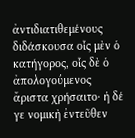ἀντιδιατιθεμένους διδάσκουσα οἷς μὲν ὁ κατήγορος, οἷς δὲ ὁ ἀπολογούμενος ἄριστα χρήσαιτο· ἡ δέ γε νομικὴ ἐντεῦθεν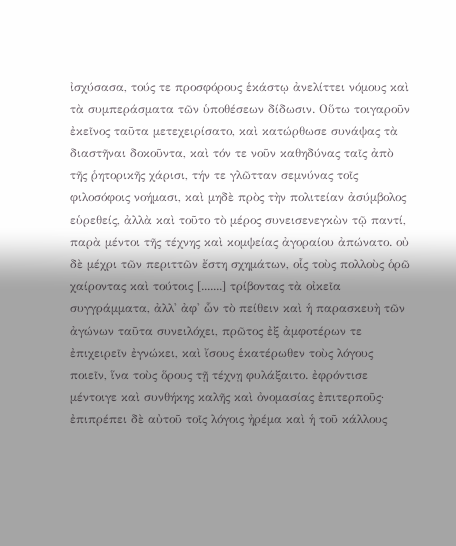ἰσχύσασα, τούς τε προσφόρους ἑκάστῳ ἀνελίττει νόμους καὶ τὰ συμπεράσματα τῶν ὑποθέσεων δίδωσιν. Οὕτω τοιγαροῦν ἐκεῖνος ταῦτα μετεχειρίσατο, καὶ κατώρθωσε συνάψας τὰ διαστῆναι δοκοῦντα, καὶ τόν τε νοῦν καθηδύνας ταῖς ἀπὸ τῆς ῥητορικῆς χάρισι, τήν τε γλῶτταν σεμνύνας τοῖς φιλοσόφοις νοήμασι, καὶ μηδὲ πρὸς τὴν πολιτείαν ἀσύμβολος εὑρεθείς, ἀλλὰ καὶ τοῦτο τὸ μέρος συνεισενεγκὼν τῷ παντί, παρὰ μέντοι τῆς τέχνης καὶ κομψείας ἀγοραίου ἀπώνατο. οὐ δὲ μέχρι τῶν περιττῶν ἔστη σχημάτων, οἷς τοὺς πολλοὺς ὁρῶ χαίροντας καὶ τούτοις [.......] τρίβοντας τὰ οἰκεῖα συγγράμματα, ἀλλ' ἀφ' ὧν τὸ πείθειν καὶ ἡ παρασκευὴ τῶν ἀγώνων ταῦτα συνειλόχει, πρῶτος ἐξ ἀμφοτέρων τε ἐπιχειρεῖν ἐγνώκει, καὶ ἴσους ἑκατέρωθεν τοὺς λόγους ποιεῖν, ἵνα τοὺς ὅρους τῇ τέχνῃ φυλάξαιτο. ἐφρόντισε μέντοιγε καὶ συνθήκης καλῆς καὶ ὀνομασίας ἐπιτερποῦς· ἐπιπρέπει δὲ αὐτοῦ τοῖς λόγοις ἠρέμα καὶ ἡ τοῦ κάλλους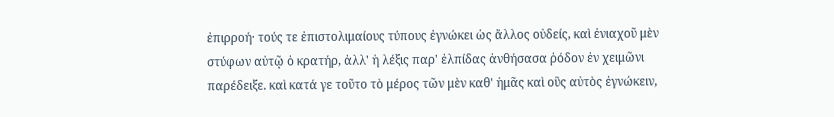ἐπιρροή· τούς τε ἐπιστολιμαίους τύπους ἐγνώκει ὡς ἄλλος οὐδείς, καὶ ἐνιαχοῦ μὲν στύφων αὐτῷ ὁ κρατήρ, ἀλλ' ἡ λέξις παρ' ἐλπίδας ἀνθήσασα ῥόδον ἐν χειμῶνι παρέδειξε. καὶ κατά γε τοῦτο τὸ μέρος τῶν μὲν καθ' ἡμᾶς καὶ οὓς αὐτὸς ἐγνώκειν,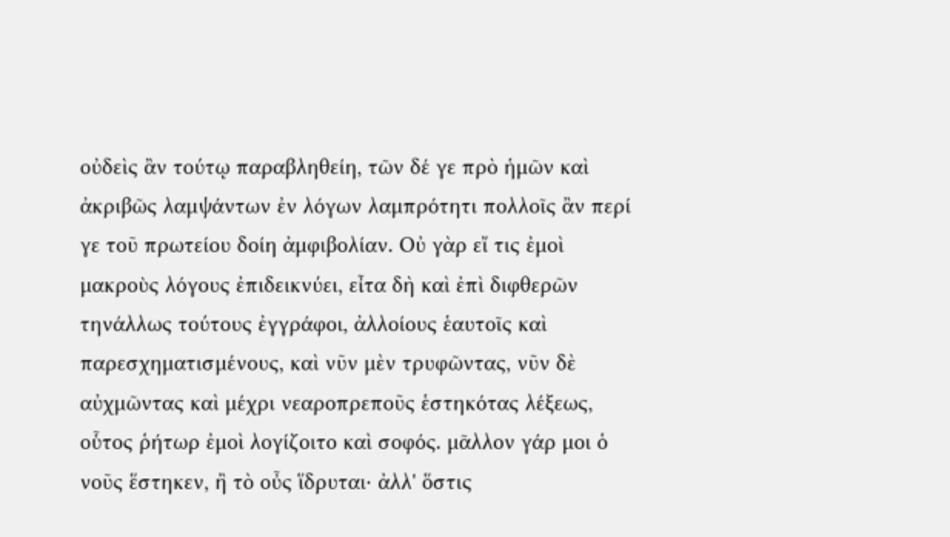οὐδεὶς ἂν τούτῳ παραβληθείη, τῶν δέ γε πρὸ ἡμῶν καὶ ἀκριβῶς λαμψάντων ἐν λόγων λαμπρότητι πολλοῖς ἂν περί γε τοῦ πρωτείου δοίη ἀμφιβολίαν. Οὐ γὰρ εἴ τις ἐμοὶ μακροὺς λόγους ἐπιδεικνύει, εἶτα δὴ καὶ ἐπὶ διφθερῶν τηνάλλως τούτους ἐγγράφοι, ἀλλοίους ἑαυτοῖς καὶ παρεσχηματισμένους, καὶ νῦν μὲν τρυφῶντας, νῦν δὲ αὐχμῶντας καὶ μέχρι νεαροπρεποῦς ἑστηκότας λέξεως, οὗτος ῥήτωρ ἐμοὶ λογίζοιτο καὶ σοφός. μᾶλλον γάρ μοι ὁ νοῦς ἕστηκεν, ἢ τὸ οὖς ἵδρυται· ἀλλ' ὅστις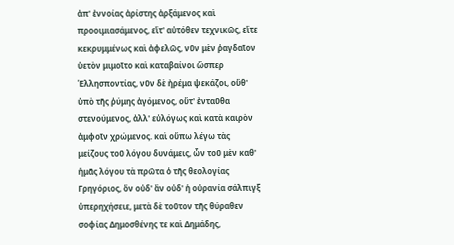ἀπ' ἐννοίας ἀρίστης ἀρξάμενος καὶ προοιμιασάμενος, εἴτ' αὐτόθεν τεχνικῶς, εἴτε κεκρυμμένως καὶ ἀφελῶς, νῦν μὲν ῥαγδαῖον ὑετὸν μιμοῖτο καὶ καταβαίνοι ὥσπερ Ἑλλησποντίας, νῦν δὲ ἠρέμα ψεκάζοι, οὔθ' ὑπὸ τῆς ῥύμης ἀγόμενος, οὔτ' ἐνταῦθα στενούμενος, ἀλλ' εὐλόγως καὶ κατὰ καιρὸν ἀμφοῖν χρώμενος. καὶ οὔπω λέγω τὰς μείζους τοῦ λόγου δυνάμεις, ὧν τοῦ μὲν καθ' ἡμᾶς λόγου τὰ πρῶτα ὁ τῆς θεολογίας Γρηγόριος, ὃν οὐδ' ἂν οὐδ' ἡ οὐρανία σάλπιγξ ὑπερηχήσειε, μετὰ δὲ τοῦτον τῆς θύραθεν σοφίας Δημοσθένης τε καὶ Δημάδης,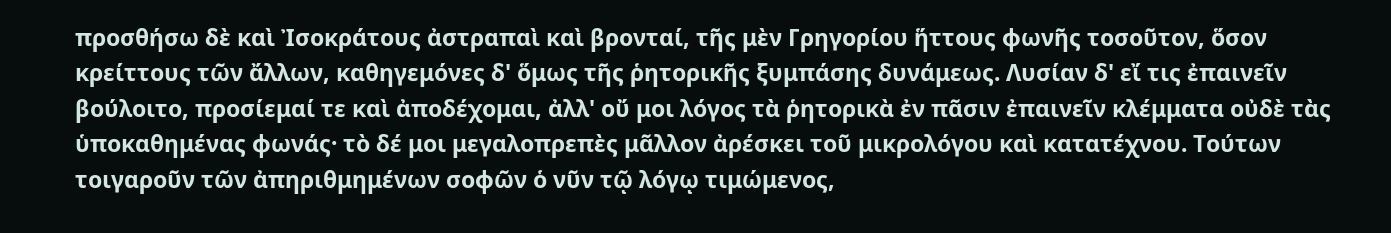προσθήσω δὲ καὶ Ἰσοκράτους ἀστραπαὶ καὶ βρονταί, τῆς μὲν Γρηγορίου ἥττους φωνῆς τοσοῦτον, ὅσον κρείττους τῶν ἄλλων, καθηγεμόνες δ' ὅμως τῆς ῥητορικῆς ξυμπάσης δυνάμεως. Λυσίαν δ' εἴ τις ἐπαινεῖν βούλοιτο, προσίεμαί τε καὶ ἀποδέχομαι, ἀλλ' οὔ μοι λόγος τὰ ῥητορικὰ ἐν πᾶσιν ἐπαινεῖν κλέμματα οὐδὲ τὰς ὑποκαθημένας φωνάς· τὸ δέ μοι μεγαλοπρεπὲς μᾶλλον ἀρέσκει τοῦ μικρολόγου καὶ κατατέχνου. Τούτων τοιγαροῦν τῶν ἀπηριθμημένων σοφῶν ὁ νῦν τῷ λόγῳ τιμώμενος,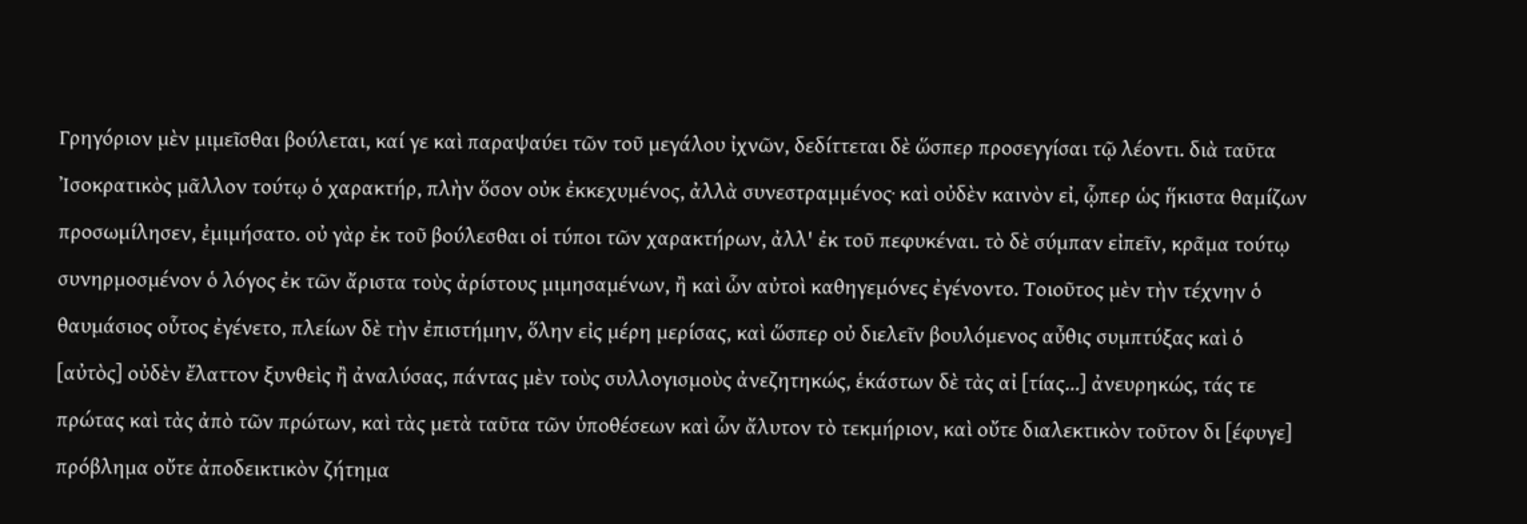Γρηγόριον μὲν μιμεῖσθαι βούλεται, καί γε καὶ παραψαύει τῶν τοῦ μεγάλου ἰχνῶν, δεδίττεται δὲ ὥσπερ προσεγγίσαι τῷ λέοντι. διὰ ταῦτα Ἰσοκρατικὸς μᾶλλον τούτῳ ὁ χαρακτήρ, πλὴν ὅσον οὐκ ἐκκεχυμένος, ἀλλὰ συνεστραμμένος· καὶ οὐδὲν καινὸν εἰ, ᾧπερ ὡς ἥκιστα θαμίζων προσωμίλησεν, ἐμιμήσατο. οὐ γὰρ ἐκ τοῦ βούλεσθαι οἱ τύποι τῶν χαρακτήρων, ἀλλ' ἐκ τοῦ πεφυκέναι. τὸ δὲ σύμπαν εἰπεῖν, κρᾶμα τούτῳ συνηρμοσμένον ὁ λόγος ἐκ τῶν ἄριστα τοὺς ἀρίστους μιμησαμένων, ἢ καὶ ὧν αὐτοὶ καθηγεμόνες ἐγένοντο. Τοιοῦτος μὲν τὴν τέχνην ὁ θαυμάσιος οὗτος ἐγένετο, πλείων δὲ τὴν ἐπιστήμην, ὅλην εἰς μέρη μερίσας, καὶ ὥσπερ οὐ διελεῖν βουλόμενος αὖθις συμπτύξας καὶ ὁ [αὐτὸς] οὐδὲν ἔλαττον ξυνθεὶς ἢ ἀναλύσας, πάντας μὲν τοὺς συλλογισμοὺς ἀνεζητηκώς, ἑκάστων δὲ τὰς αἰ [τίας...] ἀνευρηκώς, τάς τε πρώτας καὶ τὰς ἀπὸ τῶν πρώτων, καὶ τὰς μετὰ ταῦτα τῶν ὑποθέσεων καὶ ὧν ἄλυτον τὸ τεκμήριον, καὶ οὔτε διαλεκτικὸν τοῦτον δι [έφυγε] πρόβλημα οὔτε ἀποδεικτικὸν ζήτημα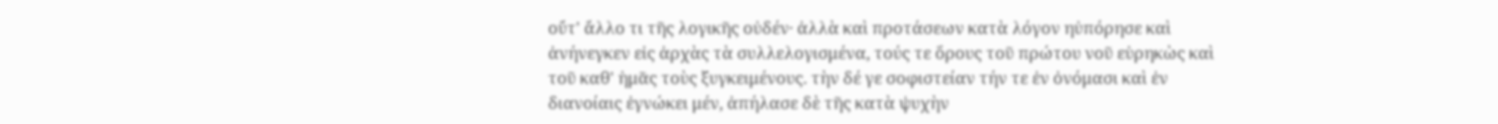οὔτ' ἄλλο τι τῆς λογικῆς οὐδέν· ἀλλὰ καὶ προτάσεων κατὰ λόγον ηὐπόρησε καὶ ἀνήνεγκεν εἰς ἀρχὰς τὰ συλλελογισμένα, τούς τε ὅρους τοῦ πρώτου νοῦ εὑρηκὼς καὶ τοῦ καθ' ἡμᾶς τοὺς ξυγκειμένους. τὴν δέ γε σοφιστείαν τήν τε ἐν ὀνόμασι καὶ ἐν διανοίαις ἐγνώκει μέν, ἀπήλασε δὲ τῆς κατὰ ψυχὴν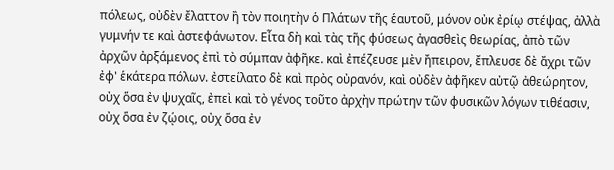πόλεως, οὐδὲν ἔλαττον ἢ τὸν ποιητὴν ὁ Πλάτων τῆς ἑαυτοῦ, μόνον οὐκ ἐρίῳ στέψας, ἀλλὰ γυμνήν τε καὶ ἀστεφάνωτον. Εἶτα δὴ καὶ τὰς τῆς φύσεως ἀγασθεὶς θεωρίας, ἀπὸ τῶν ἀρχῶν ἀρξάμενος ἐπὶ τὸ σύμπαν ἀφῆκε. καὶ ἐπέζευσε μὲν ἤπειρον, ἔπλευσε δὲ ἄχρι τῶν ἐφ' ἑκάτερα πόλων. ἐστείλατο δὲ καὶ πρὸς οὐρανόν, καὶ οὐδὲν ἀφῆκεν αὐτῷ ἀθεώρητον, οὐχ ὅσα ἐν ψυχαῖς, ἐπεὶ καὶ τὸ γένος τοῦτο ἀρχὴν πρώτην τῶν φυσικῶν λόγων τιθέασιν, οὐχ ὅσα ἐν ζῴοις, οὐχ ὅσα ἐν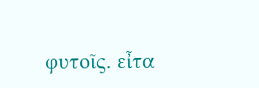φυτοῖς. εἶτα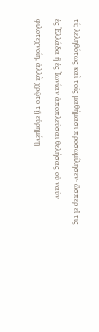τί; λεληθότως καὶ τοῖς μαθήμασι προσωμίλησεν· ὥσπερ εἴ τις ἐς Ἑλλάδα ἢ ἐς Ἰωνίαν ἀποπλεῦσαι θελήσας οὐ ναῦν φιλοτεχνοίη, ἀλλὰ χρῷτο τῇ εὑρημένῃ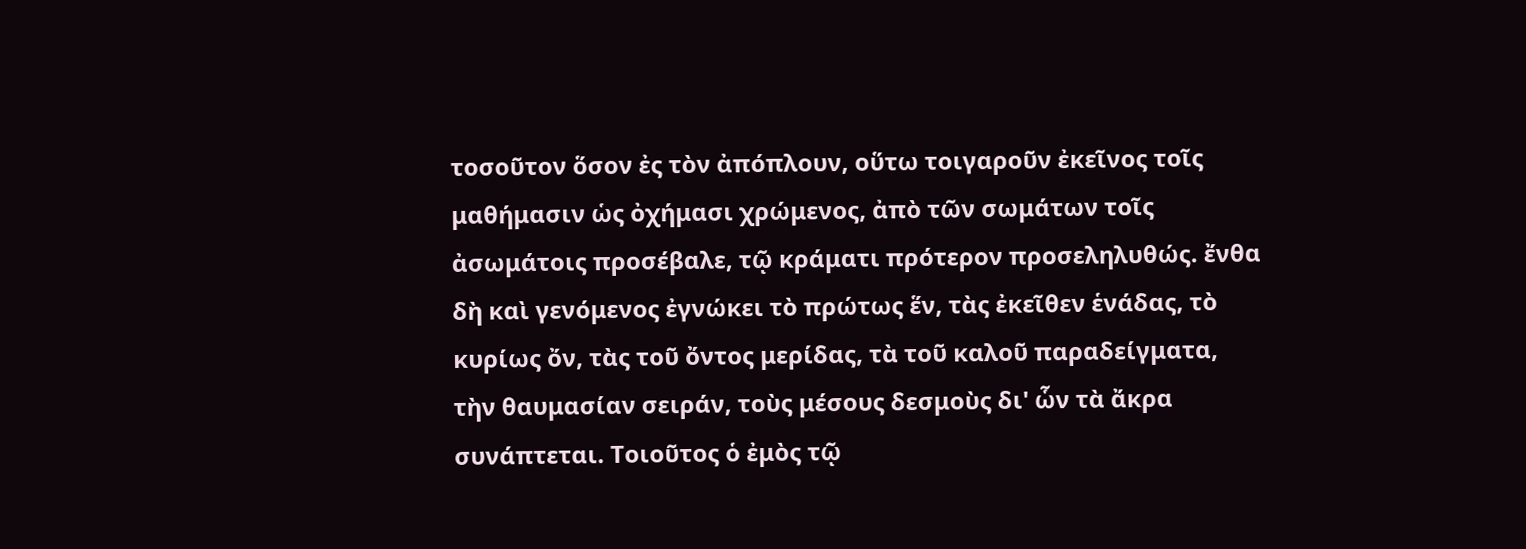τοσοῦτον ὅσον ἐς τὸν ἀπόπλουν, οὕτω τοιγαροῦν ἐκεῖνος τοῖς μαθήμασιν ὡς ὀχήμασι χρώμενος, ἀπὸ τῶν σωμάτων τοῖς ἀσωμάτοις προσέβαλε, τῷ κράματι πρότερον προσεληλυθώς. ἔνθα δὴ καὶ γενόμενος ἐγνώκει τὸ πρώτως ἕν, τὰς ἐκεῖθεν ἑνάδας, τὸ κυρίως ὄν, τὰς τοῦ ὄντος μερίδας, τὰ τοῦ καλοῦ παραδείγματα, τὴν θαυμασίαν σειράν, τοὺς μέσους δεσμοὺς δι' ὧν τὰ ἄκρα συνάπτεται. Τοιοῦτος ὁ ἐμὸς τῷ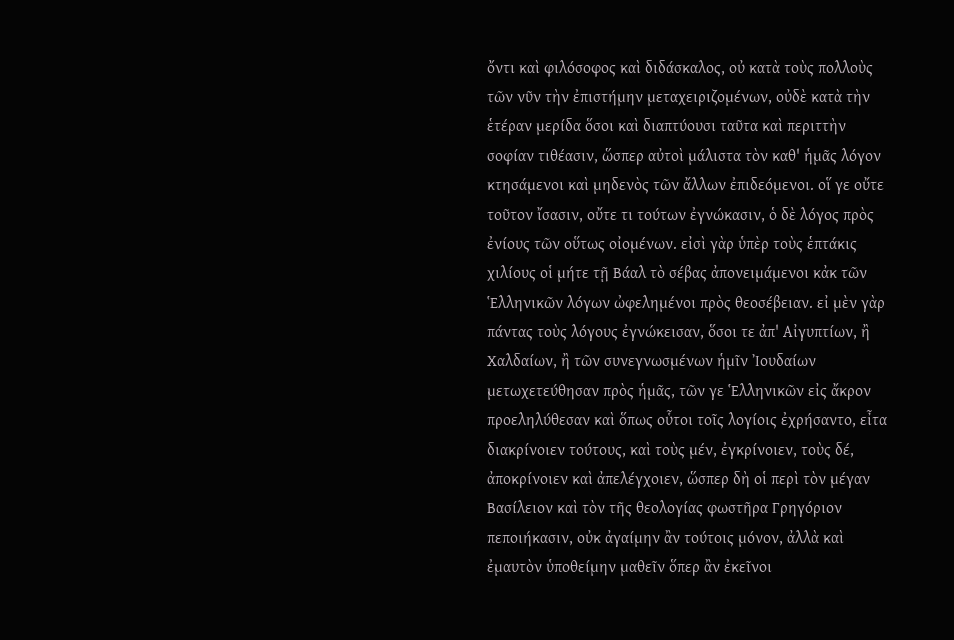ὄντι καὶ φιλόσοφος καὶ διδάσκαλος, οὐ κατὰ τοὺς πολλοὺς τῶν νῦν τὴν ἐπιστήμην μεταχειριζομένων, οὐδὲ κατὰ τὴν ἑτέραν μερίδα ὅσοι καὶ διαπτύουσι ταῦτα καὶ περιττὴν σοφίαν τιθέασιν, ὥσπερ αὐτοὶ μάλιστα τὸν καθ' ἡμᾶς λόγον κτησάμενοι καὶ μηδενὸς τῶν ἄλλων ἐπιδεόμενοι. οἵ γε οὔτε τοῦτον ἴσασιν, οὔτε τι τούτων ἐγνώκασιν, ὁ δὲ λόγος πρὸς ἐνίους τῶν οὕτως οἰομένων. εἰσὶ γὰρ ὑπὲρ τοὺς ἑπτάκις χιλίους οἱ μήτε τῇ Βάαλ τὸ σέβας ἀπονειμάμενοι κἀκ τῶν Ἑλληνικῶν λόγων ὠφελημένοι πρὸς θεοσέβειαν. εἰ μὲν γὰρ πάντας τοὺς λόγους ἐγνώκεισαν, ὅσοι τε ἀπ' Αἰγυπτίων, ἢ Χαλδαίων, ἢ τῶν συνεγνωσμένων ἡμῖν Ἰουδαίων μετωχετεύθησαν πρὸς ἡμᾶς, τῶν γε Ἑλληνικῶν εἰς ἄκρον προεληλύθεσαν καὶ ὅπως οὗτοι τοῖς λογίοις ἐχρήσαντο, εἶτα διακρίνοιεν τούτους, καὶ τοὺς μέν, ἐγκρίνοιεν, τοὺς δέ, ἀποκρίνοιεν καὶ ἀπελέγχοιεν, ὥσπερ δὴ οἱ περὶ τὸν μέγαν Βασίλειον καὶ τὸν τῆς θεολογίας φωστῆρα Γρηγόριον πεποιήκασιν, οὐκ ἀγαίμην ἂν τούτοις μόνον, ἀλλὰ καὶ ἐμαυτὸν ὑποθείμην μαθεῖν ὅπερ ἂν ἐκεῖνοι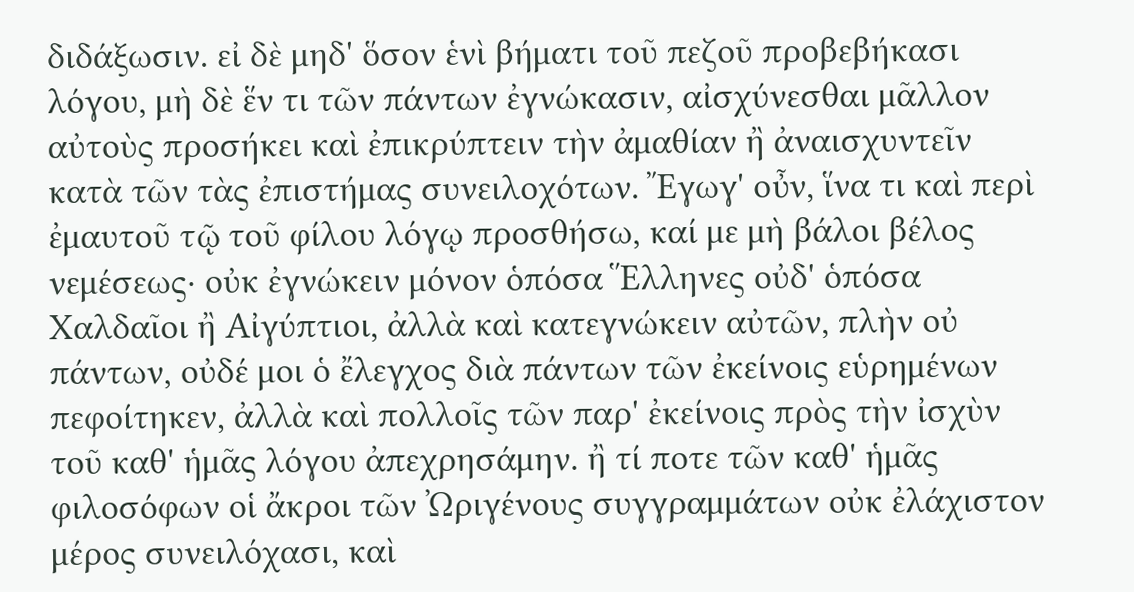διδάξωσιν. εἰ δὲ μηδ' ὅσον ἑνὶ βήματι τοῦ πεζοῦ προβεβήκασι λόγου, μὴ δὲ ἕν τι τῶν πάντων ἐγνώκασιν, αἰσχύνεσθαι μᾶλλον αὐτοὺς προσήκει καὶ ἐπικρύπτειν τὴν ἀμαθίαν ἢ ἀναισχυντεῖν κατὰ τῶν τὰς ἐπιστήμας συνειλοχότων. Ἔγωγ' οὖν, ἵνα τι καὶ περὶ ἐμαυτοῦ τῷ τοῦ φίλου λόγῳ προσθήσω, καί με μὴ βάλοι βέλος νεμέσεως· οὐκ ἐγνώκειν μόνον ὁπόσα Ἕλληνες οὐδ' ὁπόσα Χαλδαῖοι ἢ Αἰγύπτιοι, ἀλλὰ καὶ κατεγνώκειν αὐτῶν, πλὴν οὐ πάντων, οὐδέ μοι ὁ ἔλεγχος διὰ πάντων τῶν ἐκείνοις εὑρημένων πεφοίτηκεν, ἀλλὰ καὶ πολλοῖς τῶν παρ' ἐκείνοις πρὸς τὴν ἰσχὺν τοῦ καθ' ἡμᾶς λόγου ἀπεχρησάμην. ἢ τί ποτε τῶν καθ' ἡμᾶς φιλοσόφων οἱ ἄκροι τῶν Ὠριγένους συγγραμμάτων οὐκ ἐλάχιστον μέρος συνειλόχασι, καὶ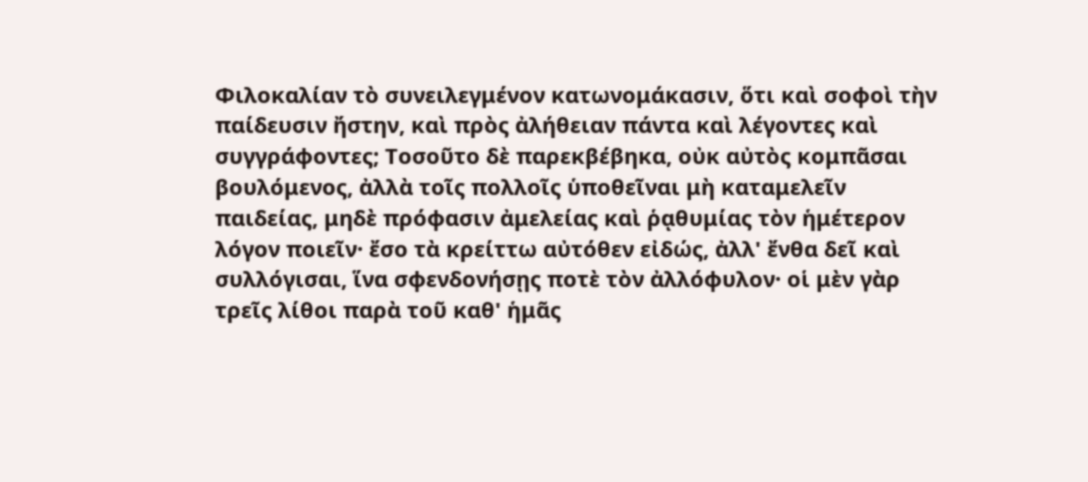Φιλοκαλίαν τὸ συνειλεγμένον κατωνομάκασιν, ὅτι καὶ σοφοὶ τὴν παίδευσιν ἤστην, καὶ πρὸς ἀλήθειαν πάντα καὶ λέγοντες καὶ συγγράφοντες; Τοσοῦτο δὲ παρεκβέβηκα, οὐκ αὐτὸς κομπᾶσαι βουλόμενος, ἀλλὰ τοῖς πολλοῖς ὑποθεῖναι μὴ καταμελεῖν παιδείας, μηδὲ πρόφασιν ἀμελείας καὶ ῥᾳθυμίας τὸν ἡμέτερον λόγον ποιεῖν· ἔσο τὰ κρείττω αὐτόθεν εἰδώς, ἀλλ' ἔνθα δεῖ καὶ συλλόγισαι, ἵνα σφενδονήσῃς ποτὲ τὸν ἀλλόφυλον· οἱ μὲν γὰρ τρεῖς λίθοι παρὰ τοῦ καθ' ἡμᾶς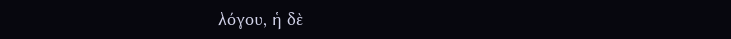λόγου, ἡ δὲ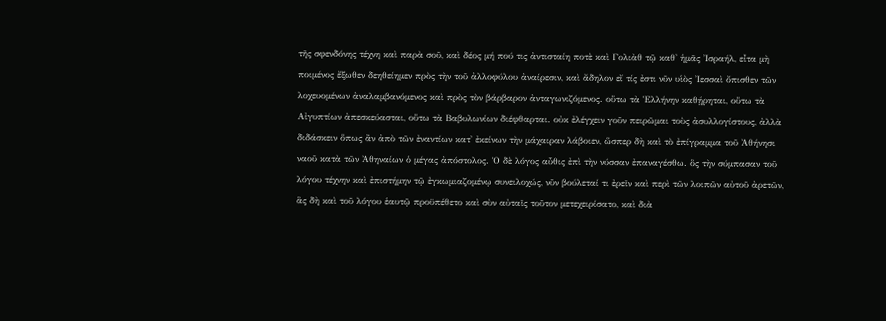τῆς σφενδόνης τέχνη καὶ παρὰ σοῦ, καὶ δέος μή πού τις ἀντισταίη ποτὲ καὶ Γολιὰθ τῷ καθ' ἡμᾶς Ἰσραήλ, εἶτα μὴ ποιμένος ἔξωθεν δεηθείημεν πρὸς τὴν τοῦ ἀλλοφύλου ἀναίρεσιν, καὶ ἄδηλον εἴ τίς ἐστι νῦν υἱὸς Ἰεσσαὶ ὄπισθεν τῶν λοχευομένων ἀναλαμβανόμενος καὶ πρὸς τὸν βάρβαρον ἀνταγωνιζόμενος. οὕτω τὰ Ἑλλήνην καθῄρηται, οὕτω τὰ Αἰγυπτίων ἀπεσκεύασται, οὕτω τὰ Βαβυλωνίων διέφθαρται. οὐκ ἐλέγχειν γοῦν πειρῶμαι τοὺς ἀσυλλογίστους, ἀλλὰ διδάσκειν ὅπως ἂν ἀπὸ τῶν ἐναντίων κατ' ἐκείνων τὴν μάχαιραν λάβοιεν, ὥσπερ δὴ καὶ τὸ ἐπίγραμμα τοῦ Ἀθήνησι ναοῦ κατὰ τῶν Ἀθηναίων ὁ μέγας ἀπόστολος. Ὁ δὲ λόγος αὖθις ἐπὶ τὴν νύσσαν ἐπαναγέσθω. ὃς τὴν σύμπασαν τοῦ λόγου τέχνην καὶ ἐπιστήμην τῷ ἐγκωμιαζομένῳ συνειλοχώς, νῦν βούλεταί τι ἐρεῖν καὶ περὶ τῶν λοιπῶν αὐτοῦ ἀρετῶν, ἃς δὴ καὶ τοῦ λόγου ἑαυτῷ προϋπέθετο καὶ σὺν αὐταῖς τοῦτον μετεχειρίσατο, καὶ διὰ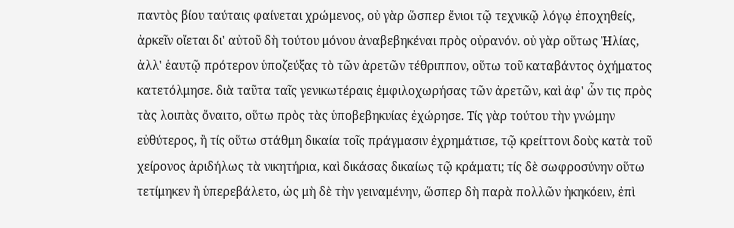παντὸς βίου ταύταις φαίνεται χρώμενος, οὐ γὰρ ὥσπερ ἔνιοι τῷ τεχνικῷ λόγῳ ἐποχηθείς, ἀρκεῖν οἴεται δι' αὐτοῦ δὴ τούτου μόνου ἀναβεβηκέναι πρὸς οὐρανόν. οὐ γὰρ οὕτως Ἠλίας, ἀλλ' ἑαυτῷ πρότερον ὑποζεύξας τὸ τῶν ἀρετῶν τέθριππον, οὕτω τοῦ καταβάντος ὀχήματος κατετόλμησε. διὰ ταῦτα ταῖς γενικωτέραις ἐμφιλοχωρήσας τῶν ἀρετῶν, καὶ ἀφ' ὧν τις πρὸς τὰς λοιπὰς ὄναιτο, οὕτω πρὸς τὰς ὑποβεβηκυίας ἐχώρησε. Τίς γὰρ τούτου τὴν γνώμην εὐθύτερος, ἢ τίς οὕτω στάθμη δικαία τοῖς πράγμασιν ἐχρημάτισε, τῷ κρείττονι δοὺς κατὰ τοῦ χείρονος ἀριδήλως τὰ νικητήρια, καὶ δικάσας δικαίως τῷ κράματι; τίς δὲ σωφροσύνην οὕτω τετίμηκεν ἢ ὑπερεβάλετο, ὡς μὴ δὲ τὴν γειναμένην, ὥσπερ δὴ παρὰ πολλῶν ἠκηκόειν, ἐπὶ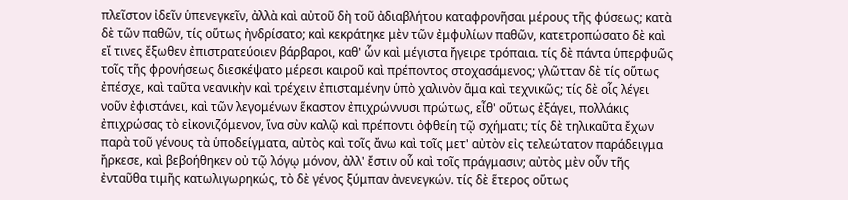πλεῖστον ἰδεῖν ὑπενεγκεῖν, ἀλλὰ καὶ αὐτοῦ δὴ τοῦ ἀδιαβλήτου καταφρονῆσαι μέρους τῆς φύσεως; κατὰ δὲ τῶν παθῶν, τίς οὕτως ἠνδρίσατο; καὶ κεκράτηκε μὲν τῶν ἐμφυλίων παθῶν, κατετροπώσατο δὲ καὶ εἴ τινες ἔξωθεν ἐπιστρατεύοιεν βάρβαροι, καθ' ὧν καὶ μέγιστα ἤγειρε τρόπαια. τίς δὲ πάντα ὑπερφυῶς τοῖς τῆς φρονήσεως διεσκέψατο μέρεσι καιροῦ καὶ πρέποντος στοχασάμενος; γλῶτταν δὲ τίς οὕτως ἐπέσχε, καὶ ταῦτα νεανικὴν καὶ τρέχειν ἐπισταμένην ὑπὸ χαλινὸν ἅμα καὶ τεχνικῶς; τίς δὲ οἷς λέγει νοῦν ἐφιστάνει, καὶ τῶν λεγομένων ἕκαστον ἐπιχρώννυσι πρώτως, εἶθ' οὕτως ἐξάγει, πολλάκις ἐπιχρώσας τὸ εἰκονιζόμενον, ἵνα σὺν καλῷ καὶ πρέποντι ὀφθείη τῷ σχήματι; τίς δὲ τηλικαῦτα ἔχων παρὰ τοῦ γένους τὰ ὑποδείγματα, αὐτὸς καὶ τοῖς ἄνω καὶ τοῖς μετ' αὐτὸν εἰς τελεώτατον παράδειγμα ἤρκεσε, καὶ βεβοήθηκεν οὐ τῷ λόγῳ μόνον, ἀλλ' ἔστιν οὗ καὶ τοῖς πράγμασιν; αὐτὸς μὲν οὖν τῆς ἐνταῦθα τιμῆς κατωλιγωρηκώς, τὸ δὲ γένος ξύμπαν ἀνενεγκών. τίς δὲ ἕτερος οὕτως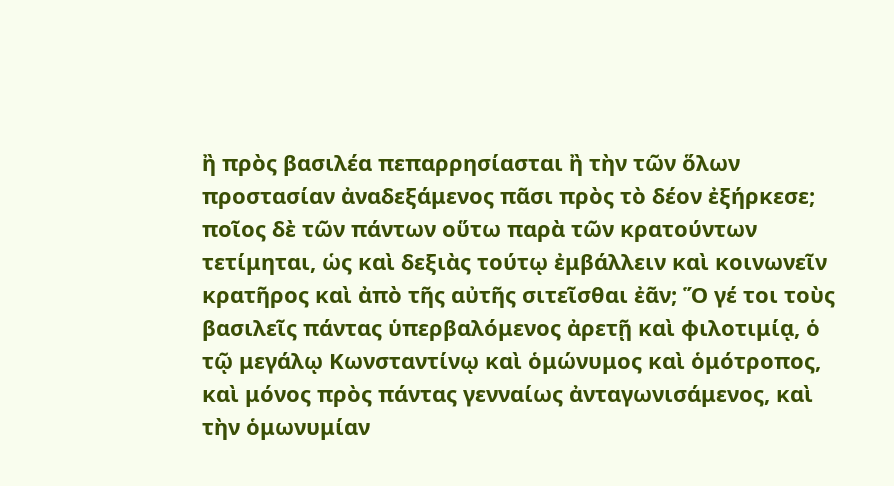ἢ πρὸς βασιλέα πεπαρρησίασται ἢ τὴν τῶν ὅλων προστασίαν ἀναδεξάμενος πᾶσι πρὸς τὸ δέον ἐξήρκεσε; ποῖος δὲ τῶν πάντων οὕτω παρὰ τῶν κρατούντων τετίμηται, ὡς καὶ δεξιὰς τούτῳ ἐμβάλλειν καὶ κοινωνεῖν κρατῆρος καὶ ἀπὸ τῆς αὐτῆς σιτεῖσθαι ἐᾶν; Ὅ γέ τοι τοὺς βασιλεῖς πάντας ὑπερβαλόμενος ἀρετῇ καὶ φιλοτιμίᾳ, ὁ τῷ μεγάλῳ Κωνσταντίνῳ καὶ ὁμώνυμος καὶ ὁμότροπος, καὶ μόνος πρὸς πάντας γενναίως ἀνταγωνισάμενος, καὶ τὴν ὁμωνυμίαν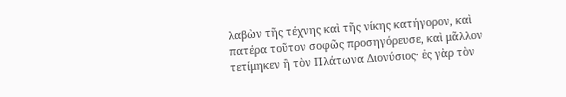λαβὼν τῆς τέχνης καὶ τῆς νίκης κατήγορον, καὶ πατέρα τοῦτον σοφῶς προσηγόρευσε, καὶ μᾶλλον τετίμηκεν ἢ τὸν Πλάτωνα Διονύσιος· ἐς γὰρ τὸν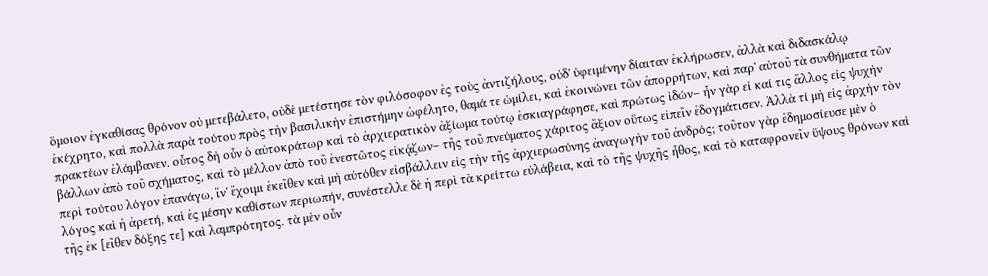ὅμοιον ἐγκαθίσας θρόνον οὐ μετεβάλετο, οὐδὲ μετέστησε τὸν φιλόσοφον ἐς τοὺς ἀντιζήλους, οὐδ' ὑφειμένην δίαιταν ἐκλήρωσεν, ἀλλὰ καὶ διδασκάλῳ ἐκέχρητο, καὶ πολλὰ παρὰ τούτου πρὸς τὴν βασιλικὴν ἐπιστήμην ὠφέλητο, θαμά τε ὡμίλει, καὶ ἐκοινώνει τῶν ἀπορρήτων, καὶ παρ' αὐτοῦ τὰ συνθήματα τῶν πρακτέων ἐλάμβανεν. οὗτος δὴ οὖν ὁ αὐτοκράτωρ καὶ τὸ ἀρχιερατικὸν ἀξίωμα τούτῳ ἐσκιαγράφησε, καὶ πρώτως ἰδών– ἦν γὰρ εἰ καί τις ἄλλος εἰς ψυχὴν βάλλων ἀπὸ τοῦ σχήματος, καὶ τὸ μέλλον ἀπὸ τοῦ ἐνεστῶτος εἰκᾴζων– τῆς τοῦ πνεύματος χάριτος ἄξιον οὕτως εἰπεῖν ἐδογμάτισεν. Ἀλλὰ τί μὴ εἰς ἀρχὴν τὸν περὶ τούτου λόγον ἐπανάγω, ἵν' ἔχοιμι ἐκεῖθεν καὶ μὴ αὐτόθεν εἰσβάλλειν εἰς τὴν τῆς ἀρχιερωσύνης ἀναγωγὴν τοῦ ἀνδρός; τοῦτον γὰρ ἐδημοσίευσε μὲν ὁ λόγος καὶ ἡ ἀρετή, καὶ ἐς μέσην καθίστων περιωπήν, συνέστελλε δὲ ἡ περὶ τὰ κρείττω εὐλάβεια, καὶ τὸ τῆς ψυχῆς ἦθος, καὶ τὸ καταφρονεῖν ὕψους θρόνων καὶ τῆς ἐκ [εῖθεν δόξης τε] καὶ λαμπρότητος. τὰ μὲν οὖν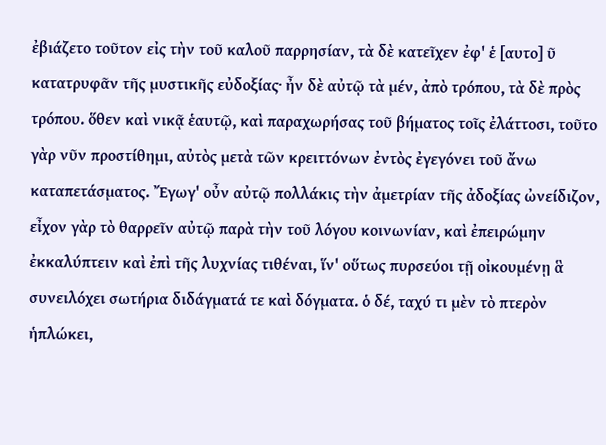ἐβιάζετο τοῦτον εἰς τὴν τοῦ καλοῦ παρρησίαν, τὰ δὲ κατεῖχεν ἐφ' ἑ [αυτο] ῦ κατατρυφᾶν τῆς μυστικῆς εὐδοξίας· ἦν δὲ αὐτῷ τὰ μέν, ἀπὸ τρόπου, τὰ δὲ πρὸς τρόπου. ὅθεν καὶ νικᾷ ἑαυτῷ, καὶ παραχωρήσας τοῦ βήματος τοῖς ἐλάττοσι, τοῦτο γὰρ νῦν προστίθημι, αὐτὸς μετὰ τῶν κρειττόνων ἐντὸς ἐγεγόνει τοῦ ἄνω καταπετάσματος. Ἔγωγ' οὖν αὐτῷ πολλάκις τὴν ἀμετρίαν τῆς ἀδοξίας ὠνείδιζον, εἶχον γὰρ τὸ θαρρεῖν αὐτῷ παρὰ τὴν τοῦ λόγου κοινωνίαν, καὶ ἐπειρώμην ἐκκαλύπτειν καὶ ἐπὶ τῆς λυχνίας τιθέναι, ἵν' οὕτως πυρσεύοι τῇ οἰκουμένῃ ἃ συνειλόχει σωτήρια διδάγματά τε καὶ δόγματα. ὁ δέ, ταχύ τι μὲν τὸ πτερὸν ἡπλώκει,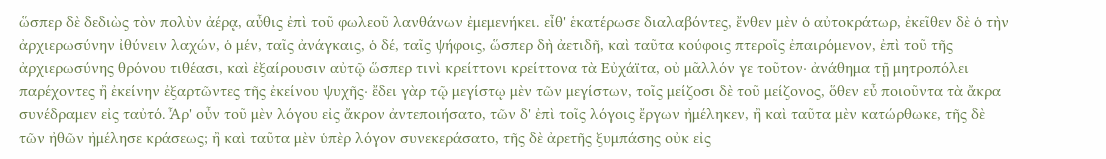ὥσπερ δὲ δεδιὼς τὸν πολὺν ἀέρᾳ, αὖθις ἐπὶ τοῦ φωλεοῦ λανθάνων ἐμεμενήκει. εἶθ' ἑκατέρωσε διαλαβόντες, ἔνθεν μὲν ὁ αὐτοκράτωρ, ἐκεῖθεν δὲ ὁ τὴν ἀρχιερωσύνην ἰθύνειν λαχών, ὁ μέν, ταῖς ἀνάγκαις, ὁ δέ, ταῖς ψήφοις, ὥσπερ δὴ ἀετιδῆ, καὶ ταῦτα κούφοις πτεροῖς ἐπαιρόμενον, ἐπὶ τοῦ τῆς ἀρχιερωσύνης θρόνου τιθέασι, καὶ ἐξαίρουσιν αὐτῷ ὥσπερ τινὶ κρείττονι κρείττονα τὰ Εὐχάϊτα, οὐ μᾶλλόν γε τοῦτον· ἀνάθημα τῇ μητροπόλει παρέχοντες ἢ ἐκείνην ἐξαρτῶντες τῆς ἐκείνου ψυχῆς· ἔδει γὰρ τῷ μεγίστῳ μὲν τῶν μεγίστων, τοῖς μείζοσι δὲ τοῦ μείζονος, ὅθεν εὖ ποιοῦντα τὰ ἄκρα συνέδραμεν εἰς ταὐτό. Ἆρ' οὖν τοῦ μὲν λόγου εἰς ἄκρον ἀντεποιήσατο, τῶν δ' ἐπὶ τοῖς λόγοις ἔργων ἠμέληκεν, ἢ καὶ ταῦτα μὲν κατώρθωκε, τῆς δὲ τῶν ἠθῶν ἠμέλησε κράσεως; ἢ καὶ ταῦτα μὲν ὑπὲρ λόγον συνεκεράσατο, τῆς δὲ ἀρετῆς ξυμπάσης οὐκ εἰς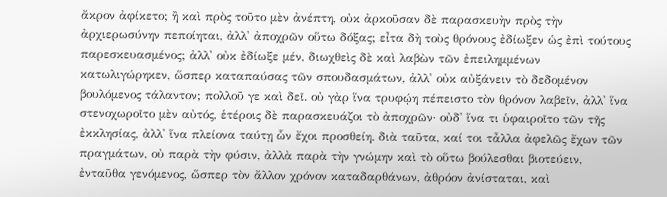ἄκρον ἀφίκετο; ἢ καὶ πρὸς τοῦτο μὲν ἀνέπτη, οὐκ ἀρκοῦσαν δὲ παρασκευὴν πρὸς τὴν ἀρχιερωσύνην πεποίηται, ἀλλ' ἀποχρῶν οὕτω δόξας; εἶτα δὴ τοὺς θρόνους ἐδίωξεν ὡς ἐπὶ τούτους παρεσκευασμένος; ἀλλ' οὐκ ἐδίωξε μέν, διωχθεὶς δὲ καὶ λαβὼν τῶν ἐπειλημμένων κατωλιγώρηκεν, ὥσπερ καταπαύσας τῶν σπουδασμάτων, ἀλλ' οὐκ αὐξάνειν τὸ δεδομένον βουλόμενος τάλαντον; πολλοῦ γε καὶ δεῖ. οὐ γὰρ ἵνα τρυφῴη πέπειστο τὸν θρόνον λαβεῖν, ἀλλ' ἵνα στενοχωροῖτο μὲν αὐτός, ἑτέροις δὲ παρασκευάζοι τὸ ἀποχρῶν· οὐδ' ἵνα τι ὑφαιροῖτο τῶν τῆς ἐκκλησίας, ἀλλ' ἵνα πλείονα ταύτῃ ὧν ἔχοι προσθείη. διὰ ταῦτα, καί τοι τἆλλα ἀφελῶς ἔχων τῶν πραγμάτων, οὐ παρὰ τὴν φύσιν, ἀλλὰ παρὰ τὴν γνώμην καὶ τὸ οὕτω βούλεσθαι βιοτεύειν, ἐνταῦθα γενόμενος, ὥσπερ τὸν ἄλλον χρόνον καταδαρθάνων, ἀθρόον ἀνίσταται, καὶ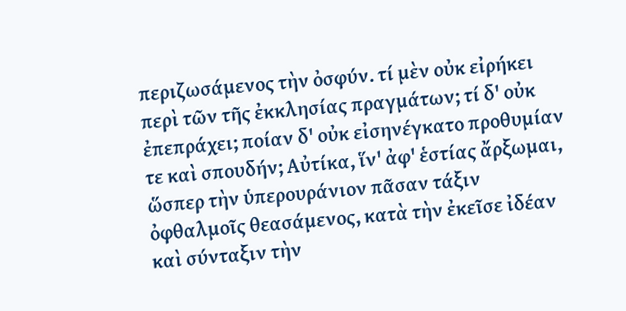περιζωσάμενος τὴν ὀσφύν. τί μὲν οὐκ εἰρήκει περὶ τῶν τῆς ἐκκλησίας πραγμάτων; τί δ' οὐκ ἐπεπράχει; ποίαν δ' οὐκ εἰσηνέγκατο προθυμίαν τε καὶ σπουδήν; Αὐτίκα, ἵν' ἀφ' ἑστίας ἄρξωμαι, ὥσπερ τὴν ὑπερουράνιον πᾶσαν τάξιν ὀφθαλμοῖς θεασάμενος, κατὰ τὴν ἐκεῖσε ἰδέαν καὶ σύνταξιν τὴν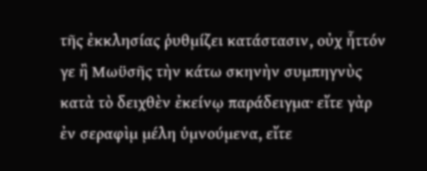τῆς ἐκκλησίας ῥυθμίζει κατάστασιν, οὐχ ἧττόν γε ἢ Μωϋσῆς τὴν κάτω σκηνὴν συμπηγνὺς κατὰ τὸ δειχθὲν ἐκείνῳ παράδειγμα· εἴτε γὰρ ἐν σεραφὶμ μέλη ὑμνούμενα, εἴτε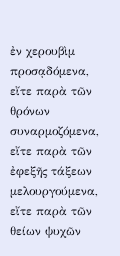ἐν χερουβὶμ προσᾳδόμενα, εἴτε παρὰ τῶν θρόνων συναρμοζόμενα, εἴτε παρὰ τῶν ἐφεξῆς τάξεων μελουργούμενα, εἴτε παρὰ τῶν θείων ψυχῶν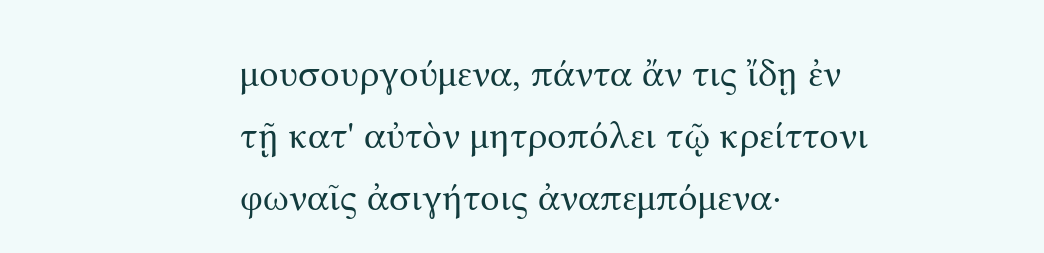μουσουργούμενα, πάντα ἄν τις ἴδῃ ἐν τῇ κατ' αὐτὸν μητροπόλει τῷ κρείττονι φωναῖς ἀσιγήτοις ἀναπεμπόμενα·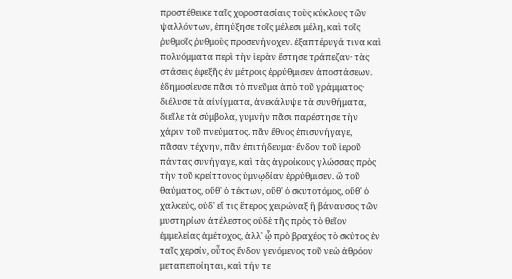προστέθεικε ταῖς χοροστασίαις τοὺς κύκλους τῶν ψαλλόντων, ἐπηύξησε τοῖς μέλεσι μέλη, καὶ τοῖς ῥυθμοῖς ῥυθμοὺς προσενήνοχεν. ἑξαπτέρυγά τινα καὶ πολυόμματα περὶ τὴν ἱερὰν ἔστησε τράπεζαν· τὰς στάσεις ἐφεξῆς ἐν μέτροις ἐρρύθμισεν ἀποστάσεων. ἐδημοσίευσε πᾶσι τὸ πνεῦμα ἀπὸ τοῦ γράμματος· διέλυσε τὰ αἰνίγματα, ἀνεκάλυψε τὰ συνθήματα, διεῖλε τὰ σύμβολα, γυμνὴν πᾶσι παρέστησε τὴν χάριν τοῦ πνεύματος. πᾶν ἔθνος ἐπισυνήγαγε, πᾶσαν τέχνην, πᾶν ἐπιτήδευμα· ἔνδον τοῦ ἱεροῦ πάντας συνήγαγε, καὶ τὰς ἀγροίκους γλώσσας πρὸς τὴν τοῦ κρείττονος ὑμνῳδίαν ἐρρύθμισεν. ὢ τοῦ θαύματος, οὔθ' ὁ τέκτων, οὔθ' ὁ σκυτοτόμος, οὔθ' ὁ χαλκεύς, οὐδ' εἴ τις ἕτερος χειρώναξ ἢ βάναυσος τῶν μυστηρίων ἀτέλεστος οὐδὲ τῆς πρὸς τὸ θεῖον ἐμμελείας ἀμέτοχος, ἀλλ' ᾧ πρὸ βραχέος τὸ σκύτος ἐν ταῖς χερσίν, οὗτος ἔνδον γενόμενος τοῦ νεὼ ἀθρόον μεταπεποίηται, καὶ τήν τε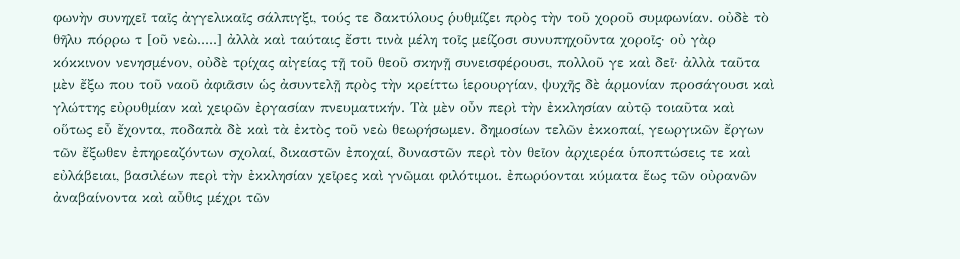φωνὴν συνηχεῖ ταῖς ἀγγελικαῖς σάλπιγξι, τούς τε δακτύλους ῥυθμίζει πρὸς τὴν τοῦ χοροῦ συμφωνίαν. οὐδὲ τὸ θῆλυ πόρρω τ [οῦ νεὼ.....] ἀλλὰ καὶ ταύταις ἔστι τινὰ μέλη τοῖς μείζοσι συνυπηχοῦντα χοροῖς· οὐ γὰρ κόκκινον νενησμένον, οὐδὲ τρίχας αἰγείας τῇ τοῦ θεοῦ σκηνῇ συνεισφέρουσι, πολλοῦ γε καὶ δεῖ· ἀλλὰ ταῦτα μὲν ἔξω που τοῦ ναοῦ ἀφιᾶσιν ὡς ἀσυντελῇ πρὸς τὴν κρείττω ἱερουργίαν, ψυχῆς δὲ ἁρμονίαν προσάγουσι καὶ γλώττης εὐρυθμίαν καὶ χειρῶν ἐργασίαν πνευματικήν. Τὰ μὲν οὖν περὶ τὴν ἐκκλησίαν αὐτῷ τοιαῦτα καὶ οὕτως εὖ ἔχοντα, ποδαπὰ δὲ καὶ τὰ ἐκτὸς τοῦ νεὼ θεωρήσωμεν. δημοσίων τελῶν ἐκκοπαί, γεωργικῶν ἔργων τῶν ἔξωθεν ἐπηρεαζόντων σχολαί, δικαστῶν ἐποχαί, δυναστῶν περὶ τὸν θεῖον ἀρχιερέα ὑποπτώσεις τε καὶ εὐλάβειαι, βασιλέων περὶ τὴν ἐκκλησίαν χεῖρες καὶ γνῶμαι φιλότιμοι. ἐπωρύονται κύματα ἕως τῶν οὐρανῶν ἀναβαίνοντα καὶ αὖθις μέχρι τῶν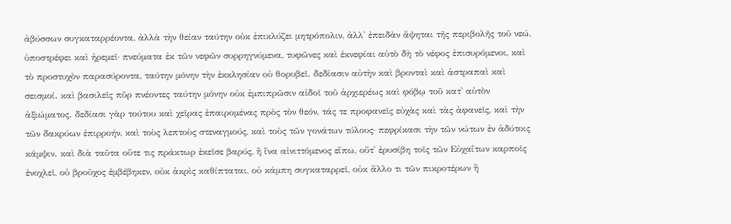ἀβύσσων συγκαταρρέοντα, ἀλλὰ τὴν θείαν ταύτην οὐκ ἐπικλύζει μητρόπολιν, ἀλλ' ἐπειδὰν ἅψηται τῆς περιβολῆς τοῦ νεώ, ὑποστρέφει καὶ ἠρεμεῖ· πνεύματα ἐκ τῶν νεφῶν συρρηγνύμενα, τυφῶνες καὶ ἐκνεφίαι αὐτὸ δὴ τὸ νέφος ἐπισυρόμενοι, καὶ τὸ προστυχὸν παρασύροντα, ταύτην μόνην τὴν ἐκκλησίαν οὐ θορυβεῖ. δεδίασιν αὐτὴν καὶ βρονταὶ καὶ ἀστραπαὶ καὶ σεισμοί. καὶ βασιλεῖς πῦρ πνέοντες ταύτην μόνην οὐκ ἐμπιπρῶσιν αἰδοῖ τοῦ ἀρχιερέως καὶ φόβῳ τοῦ κατ' αὐτὸν ἀξιώματος. δεδίασι γὰρ τούτου καὶ χεῖρας ἐπαιρομένας πρὸς τὸν θεόν, τάς τε προφανεῖς εὐχὰς καὶ τὰς ἀφανεῖς, καὶ τὴν τῶν δακρύων ἐπιρροήν, καὶ τοὺς λεπτοὺς στεναγμούς, καὶ τοὺς τῶν γονάτων τύλους· πεφρίκασι τὴν τῶν νώτων ἐν ἀδύτοις κάμψιν. καὶ διὰ ταῦτα οὔτε τις πράκτωρ ἐκεῖσε βαρύς, ἢ ἵνα αἰνιττόμενος εἴπω, οὔτ' ἐρυσίβη τοῖς τῶν Εὐχαΐτων καρποῖς ἐνοχλεῖ, οὐ βροῦχος ἐμβέβηκεν, οὐκ ἀκρὶς καθίπταται, οὐ κάμπη συγκαταρρεῖ, οὐκ ἄλλο τι τῶν πικροτέρων ἢ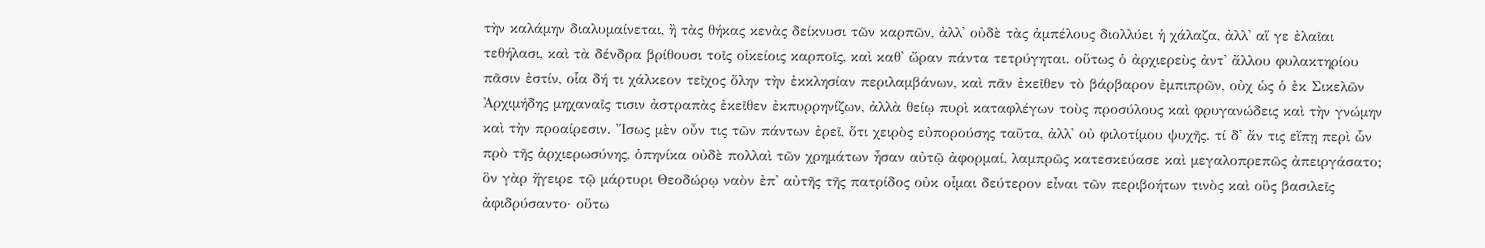τὴν καλάμην διαλυμαίνεται, ἢ τὰς θήκας κενὰς δείκνυσι τῶν καρπῶν, ἀλλ' οὐδὲ τὰς ἀμπέλους διολλύει ἡ χάλαζα, ἀλλ' αἵ γε ἐλαῖαι τεθήλασι, καὶ τὰ δένδρα βρίθουσι τοῖς οἰκείοις καρποῖς, καὶ καθ' ὥραν πάντα τετρύγηται. οὕτως ὁ ἀρχιερεὺς ἀντ' ἄλλου φυλακτηρίου πᾶσιν ἐστίν, οἷα δή τι χάλκεον τεῖχος ὅλην τὴν ἐκκλησίαν περιλαμβάνων, καὶ πᾶν ἐκεῖθεν τὸ βάρβαρον ἐμπιπρῶν, οὐχ ὡς ὁ ἐκ Σικελῶν Ἀρχιμήδης μηχαναῖς τισιν ἀστραπὰς ἐκεῖθεν ἐκπυρρηνίζων, ἀλλὰ θείῳ πυρὶ καταφλέγων τοὺς προσύλους καὶ φρυγανώδεις καὶ τὴν γνώμην καὶ τὴν προαίρεσιν. Ἴσως μὲν οὖν τις τῶν πάντων ἐρεῖ, ὅτι χειρὸς εὐπορούσης ταῦτα, ἀλλ' οὐ φιλοτίμου ψυχῆς. τί δ' ἄν τις εἴπῃ περὶ ὧν πρὸ τῆς ἀρχιερωσύνης, ὁπηνίκα οὐδὲ πολλαὶ τῶν χρημάτων ἦσαν αὐτῷ ἀφορμαί, λαμπρῶς κατεσκεύασε καὶ μεγαλοπρεπῶς ἀπειργάσατο; ὃν γὰρ ἤγειρε τῷ μάρτυρι Θεοδώρῳ ναὸν ἐπ' αὐτῆς τῆς πατρίδος οὐκ οἶμαι δεύτερον εἶναι τῶν περιβοήτων τινὸς καὶ οὓς βασιλεῖς ἀφιδρύσαντο· οὕτω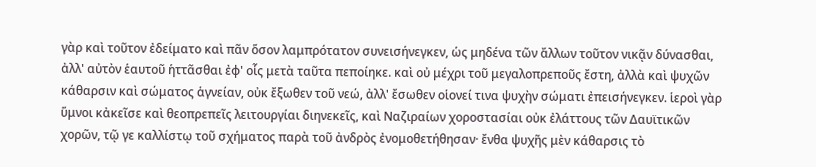γὰρ καὶ τοῦτον ἐδείματο καὶ πᾶν ὅσον λαμπρότατον συνεισήνεγκεν, ὡς μηδένα τῶν ἄλλων τοῦτον νικᾷν δύνασθαι, ἀλλ' αὐτὸν ἑαυτοῦ ἡττᾶσθαι ἐφ' οἷς μετὰ ταῦτα πεποίηκε. καὶ οὐ μέχρι τοῦ μεγαλοπρεποῦς ἔστη, ἀλλὰ καὶ ψυχῶν κάθαρσιν καὶ σώματος ἁγνείαν, οὐκ ἔξωθεν τοῦ νεώ, ἀλλ' ἔσωθεν οἱονεί τινα ψυχὴν σώματι ἐπεισήνεγκεν. ἱεροὶ γὰρ ὕμνοι κἀκεῖσε καὶ θεοπρεπεῖς λειτουργίαι διηνεκεῖς, καὶ Ναζιραίων χοροστασίαι οὐκ ἐλάττους τῶν Δαυϊτικῶν χορῶν, τῷ γε καλλίστῳ τοῦ σχήματος παρὰ τοῦ ἀνδρὸς ἐνομοθετήθησαν· ἔνθα ψυχῆς μὲν κάθαρσις τὸ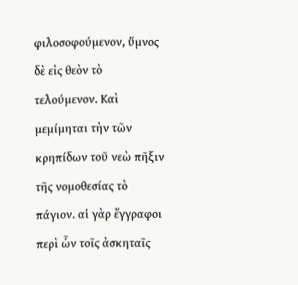φιλοσοφούμενον, ὕμνος δὲ εἰς θεὸν τὸ τελούμενον. Καὶ μεμίμηται τὴν τῶν κρηπίδων τοῦ νεὼ πῆξιν τῆς νομοθεσίας τὸ πάγιον. αἱ γὰρ ἔγγραφοι περὶ ὧν τοῖς ἀσκηταῖς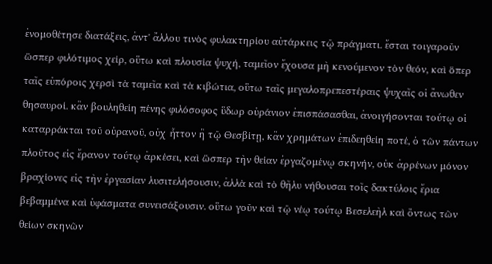ἐνομοθέτησε διατάξεις, ἀντ' ἄλλου τινὸς φυλακτηρίου αὐτάρκεις τῷ πράγματι. ἔσται τοιγαροῦν ὥσπερ φιλότιμος χείρ, οὕτω καὶ πλουσία ψυχή, ταμεῖον ἔχουσα μὴ κενούμενον τὸν θεόν, καὶ ὅπερ ταῖς εὐπόροις χερσὶ τὰ ταμεῖα καὶ τὰ κιβώτια, οὕτω ταῖς μεγαλοπρεπεστέραις ψυχαῖς οἱ ἄνωθεν θησαυροί. κἂν βουληθείη πένης φιλόσοφος ὕδωρ οὐράνιον ἐπισπάσασθαι, ἀνοιγήσονται τούτῳ οἱ καταρράκται τοῦ οὐρανοῦ, οὐχ ἧττον ἢ τῷ Θεσβίτῃ, κἂν χρημάτων ἐπιδεηθείη ποτέ, ὁ τῶν πάντων πλοῦτος εἰς ἔρανον τούτῳ ἀρκέσει, καὶ ὥσπερ τὴν θείαν ἐργαζομένῳ σκηνήν, οὐκ ἀρρένων μόνον βραχίονες εἰς τὴν ἐργασίαν λυσιτελήσουσιν, ἀλλὰ καὶ τὸ θῆλυ νήθουσαι τοῖς δακτύλοις ἔρια βεβαμμένα καὶ ὑφάσματα συνεισάξουσιν. οὕτω γοῦν καὶ τῷ νέῳ τούτῳ Βεσελεὴλ καὶ ὄντως τῶν θείων σκηνῶν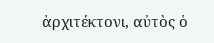ἀρχιτέκτονι, αὐτὸς ὁ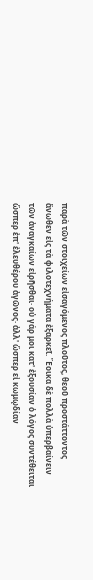παρὰ τῶν στοιχείων εἰσαγόμενος πλοῦτος, θεοῦ προστάττοντος ἄνωθεν εἰς τὰ φιλοτεχνήματα ἐξαρκεῖ. Ἔοικα δὲ πολλὰ ὑπερβαίνειν τῶν ἀναγκαίων εἰρῆσθαι· οὐ γάρ μοι κατ' ἐξουσίαν ὁ λόγος συντέθειται ὥσπερ ἐπ' ἐλευθέρου ἀγῶνος· ἀλλ' ὥσπερ εἰ κωμῳδίαν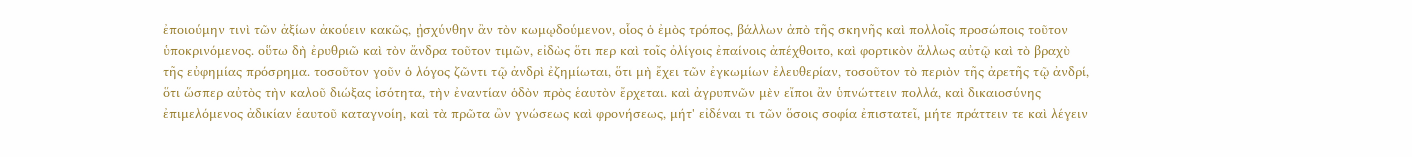ἐποιούμην τινὶ τῶν ἀξίων ἀκούειν κακῶς, ᾐσχύνθην ἂν τὸν κωμῳδούμενον, οἷος ὁ ἐμὸς τρόπος, βάλλων ἀπὸ τῆς σκηνῆς καὶ πολλοῖς προσώποις τοῦτον ὑποκρινόμενος. οὕτω δὴ ἐρυθριῶ καὶ τὸν ἄνδρα τοῦτον τιμῶν, εἰδὼς ὅτι περ καὶ τοῖς ὀλίγοις ἐπαίνοις ἀπέχθοιτο, καὶ φορτικὸν ἄλλως αὐτῷ καὶ τὸ βραχὺ τῆς εὐφημίας πρόσρημα. τοσοῦτον γοῦν ὁ λόγος ζῶντι τῷ ἀνδρὶ ἐζημίωται, ὅτι μὴ ἔχει τῶν ἐγκωμίων ἐλευθερίαν, τοσοῦτον τὸ περιὸν τῆς ἀρετῆς τῷ ἀνδρί, ὅτι ὥσπερ αὐτὸς τὴν καλοῦ διώξας ἰσότητα, τὴν ἐναντίαν ὁδὸν πρὸς ἑαυτὸν ἔρχεται. καὶ ἀγρυπνῶν μὲν εἴποι ἂν ὑπνώττειν πολλά, καὶ δικαιοσύνης ἐπιμελόμενος ἀδικίαν ἑαυτοῦ καταγνοίη, καὶ τὰ πρῶτα ὢν γνώσεως καὶ φρονήσεως, μήτ' εἰδέναι τι τῶν ὅσοις σοφία ἐπιστατεῖ, μήτε πράττειν τε καὶ λέγειν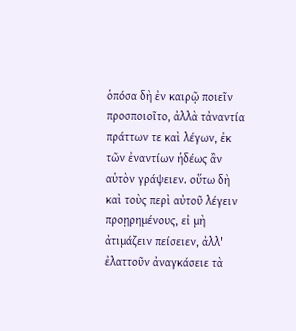ὁπόσα δὴ ἐν καιρῷ ποιεῖν προσποιοῖτο, ἀλλὰ τἀναντία πράττων τε καὶ λέγων, ἐκ τῶν ἐναντίων ἡδέως ἂν αὑτὸν γράψειεν. οὕτω δὴ καὶ τοὺς περὶ αὐτοῦ λέγειν προῃρημένους, εἰ μὴ ἀτιμάζειν πείσειεν, ἀλλ' ἐλαττοῦν ἀναγκάσειε τὰ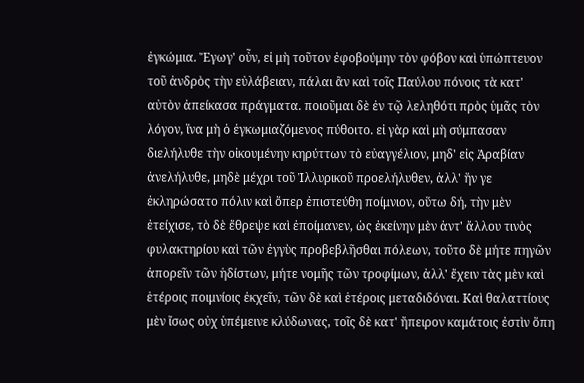ἐγκώμια. Ἔγωγ' οὖν, εἰ μὴ τοῦτον ἐφοβούμην τὸν φόβον καὶ ὑπώπτευον τοῦ ἀνδρὸς τὴν εὐλάβειαν, πάλαι ἂν καὶ τοῖς Παύλου πόνοις τὰ κατ' αὐτὸν ἀπείκασα πράγματα. ποιοῦμαι δὲ ἐν τῷ λεληθότι πρὸς ὑμᾶς τὸν λόγον, ἵνα μὴ ὁ ἐγκωμιαζόμενος πύθοιτο. εἰ γὰρ καὶ μὴ σύμπασαν διελήλυθε τὴν οἰκουμένην κηρύττων τὸ εὐαγγέλιον, μηδ' εἰς Ἀραβίαν ἀνελήλυθε, μηδὲ μέχρι τοῦ Ἰλλυρικοῦ προελήλυθεν, ἀλλ' ἥν γε ἐκληρώσατο πόλιν καὶ ὅπερ ἐπιστεύθη ποίμνιον, οὕτω δή, τὴν μὲν ἐτείχισε, τὸ δὲ ἔθρεψε καὶ ἐποίμανεν, ὡς ἐκείνην μὲν ἀντ' ἄλλου τινὸς φυλακτηρίου καὶ τῶν ἐγγὺς προβεβλῆσθαι πόλεων, τοῦτο δὲ μήτε πηγῶν ἀπορεῖν τῶν ἡδίστων, μήτε νομῆς τῶν τροφίμων, ἀλλ' ἔχειν τὰς μὲν καὶ ἑτέροις ποιμνίοις ἐκχεῖν, τῶν δὲ καὶ ἑτέροις μεταδιδόναι. Καὶ θαλαττίους μὲν ἴσως οὐχ ὑπέμεινε κλύδωνας, τοῖς δὲ κατ' ἤπειρον καμάτοις ἐστὶν ὅπη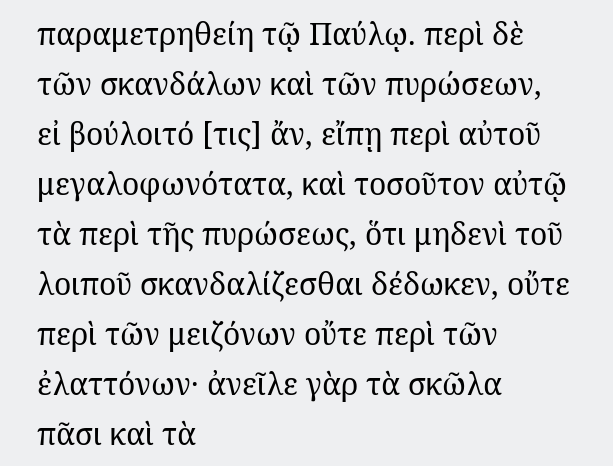παραμετρηθείη τῷ Παύλῳ. περὶ δὲ τῶν σκανδάλων καὶ τῶν πυρώσεων, εἰ βούλοιτό [τις] ἄν, εἴπῃ περὶ αὐτοῦ μεγαλοφωνότατα, καὶ τοσοῦτον αὐτῷ τὰ περὶ τῆς πυρώσεως, ὅτι μηδενὶ τοῦ λοιποῦ σκανδαλίζεσθαι δέδωκεν, οὔτε περὶ τῶν μειζόνων οὔτε περὶ τῶν ἐλαττόνων· ἀνεῖλε γὰρ τὰ σκῶλα πᾶσι καὶ τὰ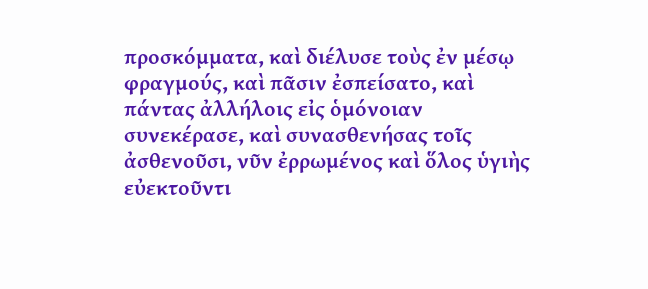προσκόμματα, καὶ διέλυσε τοὺς ἐν μέσῳ φραγμούς, καὶ πᾶσιν ἐσπείσατο, καὶ πάντας ἀλλήλοις εἰς ὁμόνοιαν συνεκέρασε, καὶ συνασθενήσας τοῖς ἀσθενοῦσι, νῦν ἐρρωμένος καὶ ὅλος ὑγιὴς εὐεκτοῦντι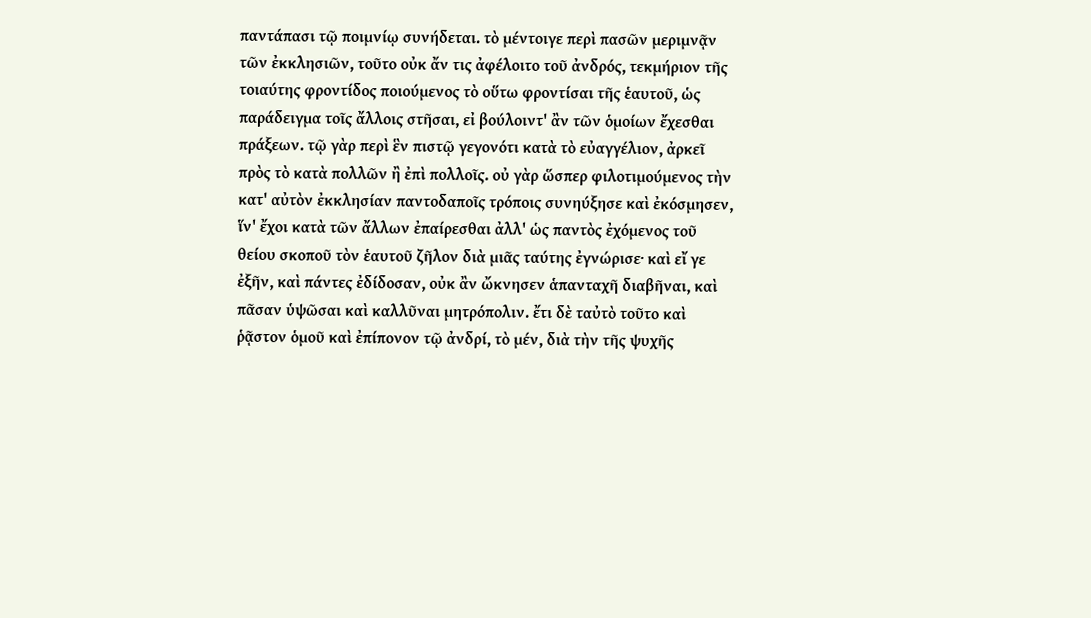παντάπασι τῷ ποιμνίῳ συνήδεται. τὸ μέντοιγε περὶ πασῶν μεριμνᾷν τῶν ἐκκλησιῶν, τοῦτο οὐκ ἄν τις ἀφέλοιτο τοῦ ἀνδρός, τεκμήριον τῆς τοιαύτης φροντίδος ποιούμενος τὸ οὕτω φροντίσαι τῆς ἑαυτοῦ, ὡς παράδειγμα τοῖς ἄλλοις στῆσαι, εἰ βούλοιντ' ἂν τῶν ὁμοίων ἔχεσθαι πράξεων. τῷ γὰρ περὶ ἓν πιστῷ γεγονότι κατὰ τὸ εὐαγγέλιον, ἀρκεῖ πρὸς τὸ κατὰ πολλῶν ἢ ἐπὶ πολλοῖς. οὐ γὰρ ὥσπερ φιλοτιμούμενος τὴν κατ' αὐτὸν ἐκκλησίαν παντοδαποῖς τρόποις συνηύξησε καὶ ἐκόσμησεν, ἵν' ἔχοι κατὰ τῶν ἄλλων ἐπαίρεσθαι ἀλλ' ὡς παντὸς ἐχόμενος τοῦ θείου σκοποῦ τὸν ἑαυτοῦ ζῆλον διὰ μιᾶς ταύτης ἐγνώρισε· καὶ εἴ γε ἐξῆν, καὶ πάντες ἐδίδοσαν, οὐκ ἂν ὤκνησεν ἁπανταχῆ διαβῆναι, καὶ πᾶσαν ὑψῶσαι καὶ καλλῦναι μητρόπολιν. ἔτι δὲ ταὐτὸ τοῦτο καὶ ῥᾷστον ὁμοῦ καὶ ἐπίπονον τῷ ἀνδρί, τὸ μέν, διὰ τὴν τῆς ψυχῆς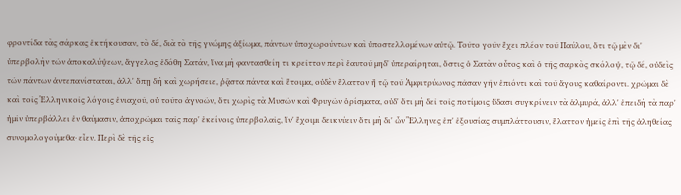φροντίδα τὰς σάρκας ἐκτήκουσαν, τὸ δέ, διὰ τὸ τῆς γνώμης ἀξίωμα, πάντων ὑποχωρούντων καὶ ὑποστελλομένων αὐτῷ. Τοῦτο γοῦν ἔχει πλέον τοῦ Παύλου, ὅτι τῷ μὲν δι' ὑπερβολὴν τῶν ἀποκαλύψεων, ἄγγελος ἐδόθη Σατάν, ἵνα μὴ φαντασθείη τι κρεῖττον περὶ ἑαυτοῦ μηδ' ὑπεραίρηται, ὅστις ὁ Σατὰν οὗτος καὶ ὁ τῆς σαρκὸς σκόλοψ, τῷ δέ, οὐδεὶς τῶν πάντων ἀντεπανίσταται, ἀλλ' ὅπῃ δὴ καὶ χωρήσειε, ῥᾷστα πάντα καὶ ἕτοιμα, οὐδὲν ἔλαττον ἢ τῷ τοῦ Ἀμφιτρύωνος πᾶσαν γῆν ἐπιόντι καὶ τοῦ ἄγους καθαίροντι. χρῶμαι δὲ καὶ τοῖς Ἑλληνικοῖς λόγοις ἐνιαχοῦ, οὐ τοῦτο ἀγνοῶν, ὅτι χωρὶς τὰ Μυσῶν καὶ Φρυγῶν ὁρίσματα, οὐδ' ὅτι μὴ δεῖ τοῖς ποτίμοις ὕδασι συγκρίνειν τὰ ἁλμυρά, ἀλλ' ἐπειδὴ τὰ παρ' ἡμῖν ὑπερβάλλει ἐν θαύμασιν, ἀποχρῶμαι ταῖς παρ' ἐκείνοις ὑπερβολαῖς, ἵν' ἔχοιμι δεικνύειν ὅτι μὴ δι' ὧν Ἕλληνες ἐπ' ἐξουσίας συμπλάττουσιν, ἔλαττον ἡμεῖς ἐπὶ τῆς ἀληθείας συνομολογούμεθα· εἶεν. Περὶ δὲ τῆς εἰς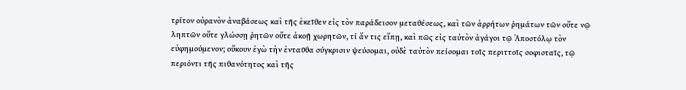τρίτον οὐρανὸν ἀναβάσεως καὶ τῆς ἐκεῖθεν εἰς τὸν παράδεισον μεταθέσεως, καὶ τῶν ἀρρήτων ῥημάτων τῶν οὔτε νῷ ληπτῶν οὔτε γλώσσῃ ῥητῶν οὔτε ἀκοῇ χωρητῶν, τί ἄν τις εἴπῃ, καὶ πῶς εἰς ταὐτὸν ἀγάγοι τῷ Ἀποστόλῳ τὸν εὐφημούμενον; οὔκουν ἐγὼ τὴν ἐνταῦθα σύγκρισιν ψεύσομαι, οὐδὲ ταὐτὸν πείσομαι τοῖς περιττοῖς σοφισταῖς, τῷ περιόντι τῆς πιθανότητος καὶ τῆς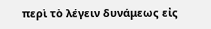περὶ τὸ λέγειν δυνάμεως εἰς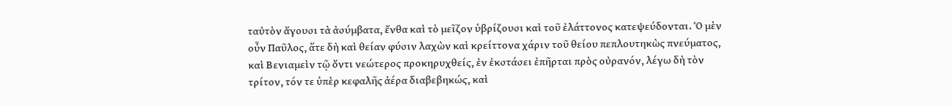ταὐτὸν ἄγουσι τὰ ἀσύμβατα, ἔνθα καὶ τὸ μεῖζον ὑβρίζουσι καὶ τοῦ ἐλάττονος κατεψεύδονται. Ὁ μὲν οὖν Παῦλος, ἅτε δὴ καὶ θείαν φύσιν λαχὼν καὶ κρείττονα χάριν τοῦ θείου πεπλουτηκὼς πνεύματος, καὶ Βενιαμεὶν τῷ ὄντι νεώτερος προκηρυχθείς, ἐν ἐκστάσει ἐπῆρται πρὸς οὐρανόν, λέγω δὴ τὸν τρίτον, τόν τε ὑπὲρ κεφαλῆς ἀέρα διαβεβηκώς, καὶ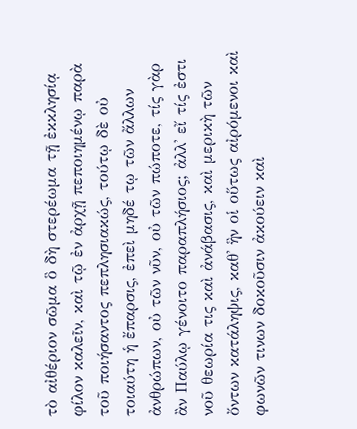τὸ αἰθέριον σῶμα ὃ δὴ στερέωμα τῇ ἐκκλησίᾳ φίλον καλεῖν, καὶ τῷ ἐν ἀρχῇ πεποιημένῳ παρὰ τοῦ ποιήσαντος πεπλησιακώς, τούτῳ δὲ οὐ τοιαύτη ἡ ἔπαρσις, ἐπεὶ μηδέ τῳ τῶν ἄλλων ἀνθρώπων, οὐ τῶν νῦν, οὐ τῶν πώποτε, τίς γὰρ ἂν Παύλῳ γένοιτο παραπλήσιος; ἀλλ' εἴ τίς ἐστι νοῦ θεωρία τις καὶ ἀνάβασις, καὶ μερικὴ τῶν ὄντων κατάληψις, καθ' ἣν οἱ οὕτως αἰρόμενοι καὶ φωνῶν τινων δοκοῦσιν ἀκούειν καὶ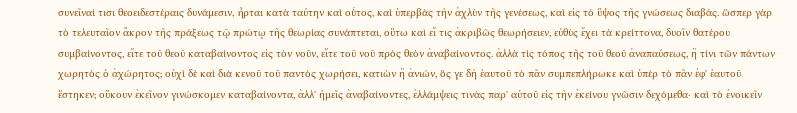συνεῖναί τισι θεοειδεστέραις δυνάμεσιν, ἦρται κατὰ ταύτην καὶ οὗτος, καὶ ὑπερβὰς τὴν ἀχλὺν τῆς γενέσεως, καὶ εἰς τὸ ὕψος τῆς γνώσεως διαβάς. ὥσπερ γὰρ τὸ τελευταῖον ἄκρον τῆς πράξεως τῷ πρώτῳ τῆς θεωρίας συνάπτεται, οὕτω καὶ εἴ τις ἀκριβῶς θεωρήσειεν, εὐθὺς ἔχει τὰ κρείττονα, δυοῖν θατέρου συμβαίνοντος, εἴτε τοῦ θεοῦ καταβαίνοντος εἰς τὸν νοῦν, εἴτε τοῦ νοῦ πρὸς θεὸν ἀναβαίνοντος. ἀλλὰ τίς τόπος τῆς τοῦ θεοῦ ἀναπαύσεως, ἢ τίνι τῶν πάντων χωρητὸς ὁ ἀχώρητος; οὐχὶ δὲ καὶ διὰ κενοῦ τοῦ παντὸς χωρήσει, κατιὼν ἢ ἀνιών, ὅς γε δὴ ἑαυτοῦ τὸ πᾶν συμπεπλήρωκε καὶ ὑπὲρ τὸ πᾶν ἐφ' ἑαυτοῦ ἕστηκεν; οὔκουν ἐκεῖνον γινώσκομεν καταβαίνοντα, ἀλλ' ἡμεῖς ἀναβαίνοντες, ἐλλάμψεις τινὰς παρ' αὐτοῦ εἰς τὴν ἐκείνου γνῶσιν δεχόμεθα· καὶ τὸ ἐνοικεῖν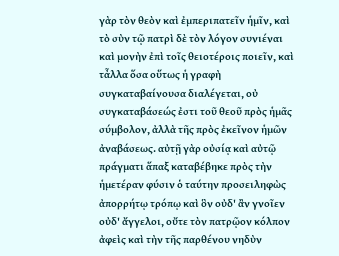γὰρ τὸν θεὸν καὶ ἐμπεριπατεῖν ἡμῖν, καὶ τὸ σὺν τῷ πατρὶ δὲ τὸν λόγον συνιέναι καὶ μονὴν ἐπὶ τοῖς θειοτέροις ποιεῖν, καὶ τἆλλα ὅσα οὕτως ἡ γραφὴ συγκαταβαίνουσα διαλέγεται, οὐ συγκαταβάσεώς ἐστι τοῦ θεοῦ πρὸς ἡμᾶς σύμβολον, ἀλλὰ τῆς πρὸς ἐκεῖνον ἡμῶν ἀναβάσεως. αὐτῇ γὰρ οὐσίᾳ καὶ αὐτῷ πράγματι ἅπαξ καταβέβηκε πρὸς τὴν ἡμετέραν φύσιν ὁ ταύτην προσειληφὼς ἀπορρήτῳ τρόπῳ καὶ ὃν οὐδ' ἂν γνοῖεν οὐδ' ἄγγελοι, οὔτε τὸν πατρῷον κόλπον ἀφεὶς καὶ τὴν τῆς παρθένου νηδὺν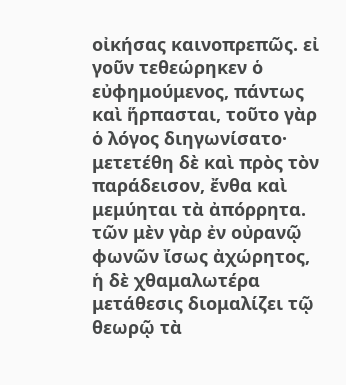οἰκήσας καινοπρεπῶς. εἰ γοῦν τεθεώρηκεν ὁ εὐφημούμενος, πάντως καὶ ἥρπασται, τοῦτο γὰρ ὁ λόγος διηγωνίσατο· μετετέθη δὲ καὶ πρὸς τὸν παράδεισον, ἔνθα καὶ μεμύηται τὰ ἀπόρρητα. τῶν μὲν γὰρ ἐν οὐρανῷ φωνῶν ἴσως ἀχώρητος, ἡ δὲ χθαμαλωτέρα μετάθεσις διομαλίζει τῷ θεωρῷ τὰ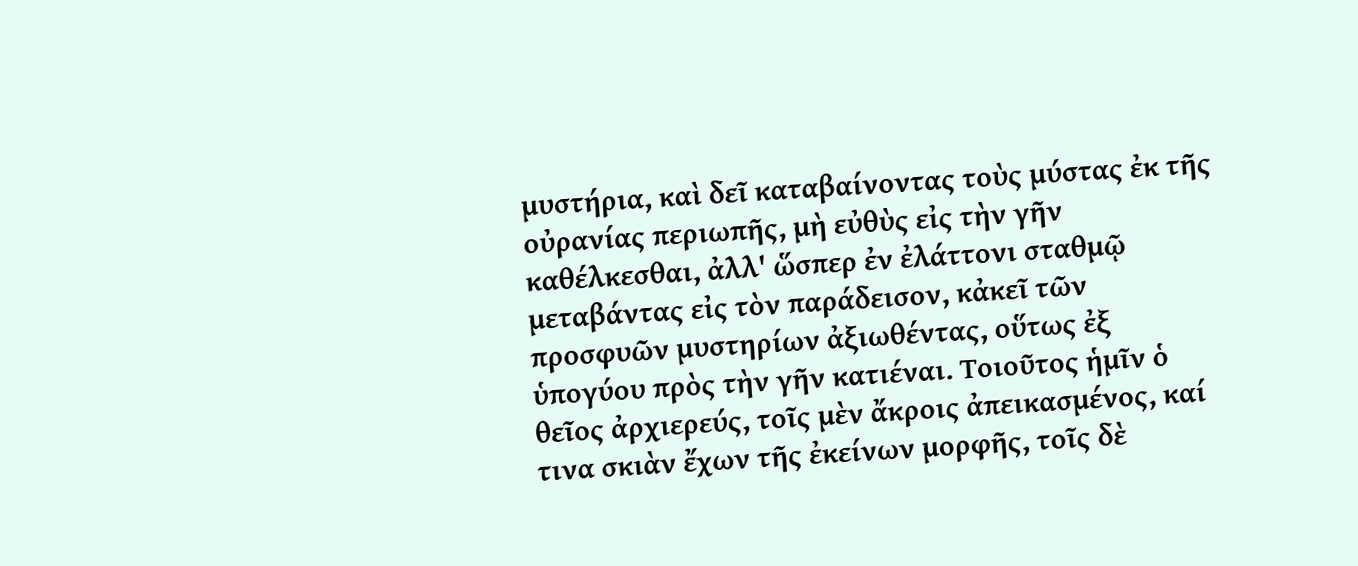μυστήρια, καὶ δεῖ καταβαίνοντας τοὺς μύστας ἐκ τῆς οὐρανίας περιωπῆς, μὴ εὐθὺς εἰς τὴν γῆν καθέλκεσθαι, ἀλλ' ὥσπερ ἐν ἐλάττονι σταθμῷ μεταβάντας εἰς τὸν παράδεισον, κἀκεῖ τῶν προσφυῶν μυστηρίων ἀξιωθέντας, οὕτως ἐξ ὑπογύου πρὸς τὴν γῆν κατιέναι. Τοιοῦτος ἡμῖν ὁ θεῖος ἀρχιερεύς, τοῖς μὲν ἄκροις ἀπεικασμένος, καί τινα σκιὰν ἔχων τῆς ἐκείνων μορφῆς, τοῖς δὲ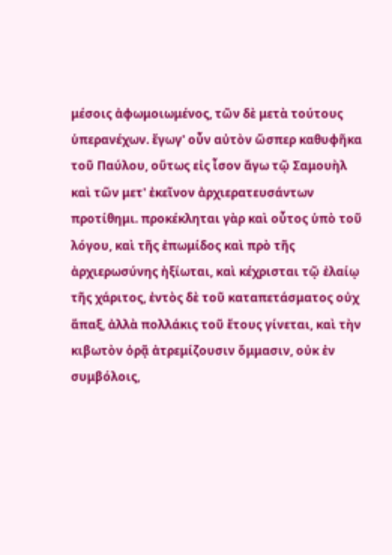μέσοις ἀφωμοιωμένος, τῶν δὲ μετὰ τούτους ὑπερανέχων. ἔγωγ' οὖν αὐτὸν ὥσπερ καθυφῆκα τοῦ Παύλου, οὕτως εἰς ἶσον ἄγω τῷ Σαμουὴλ καὶ τῶν μετ' ἐκεῖνον ἀρχιερατευσάντων προτίθημι. προκέκληται γὰρ καὶ οὗτος ὑπὸ τοῦ λόγου, καὶ τῆς ἐπωμίδος καὶ πρὸ τῆς ἀρχιερωσύνης ἠξίωται, καὶ κέχρισται τῷ ἐλαίῳ τῆς χάριτος, ἐντὸς δὲ τοῦ καταπετάσματος οὐχ ἅπαξ, ἀλλὰ πολλάκις τοῦ ἔτους γίνεται, καὶ τὴν κιβωτὸν ὁρᾷ ἀτρεμίζουσιν ὄμμασιν, οὐκ ἐν συμβόλοις,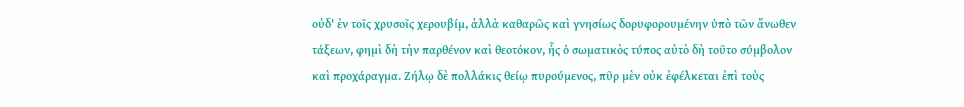οὐδ' ἐν τοῖς χρυσοῖς χερουβίμ, ἀλλὰ καθαρῶς καὶ γνησίως δορυφορουμένην ὑπὸ τῶν ἄνωθεν τάξεων, φημὶ δὴ τὴν παρθένον καὶ θεοτόκον, ἧς ὁ σωματικὸς τύπος αὐτὸ δὴ τοῦτο σύμβολον καὶ προχάραγμα. Ζήλῳ δὲ πολλάκις θείῳ πυρούμενος, πῦρ μὲν οὐκ ἐφέλκεται ἐπὶ τοὺς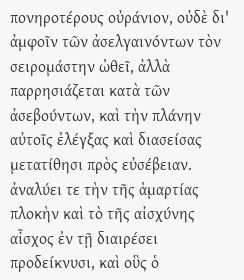πονηροτέρους οὐράνιον, οὐδὲ δι' ἀμφοῖν τῶν ἀσελγαινόντων τὸν σειρομάστην ὠθεῖ, ἀλλὰ παρρησιάζεται κατὰ τῶν ἀσεβούντων, καὶ τὴν πλάνην αὐτοῖς ἐλέγξας καὶ διασείσας μετατίθησι πρὸς εὐσέβειαν. ἀναλύει τε τὴν τῆς ἁμαρτίας πλοκὴν καὶ τὸ τῆς αἰσχύνης αἶσχος ἐν τῇ διαιρέσει προδείκνυσι, καὶ οὓς ὁ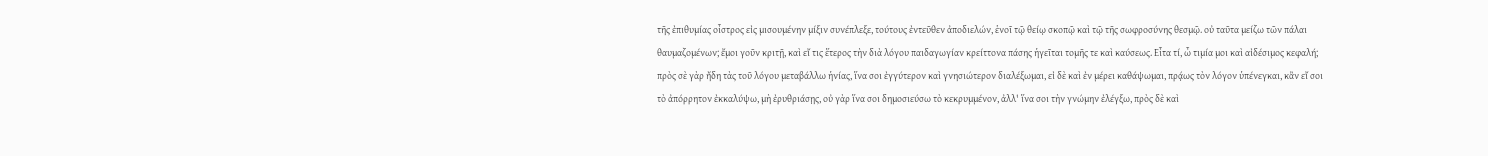τῆς ἐπιθυμίας οἶστρος εἰς μισουμένην μίξιν συνέπλεξε, τούτους ἐντεῦθεν ἀποδιελών, ἑνοῖ τῷ θείῳ σκοπῷ καὶ τῷ τῆς σωφροσύνης θεσμῷ. οὐ ταῦτα μείζω τῶν πάλαι θαυμαζομένων; ἔμοι γοῦν κριτῇ, καὶ εἴ τις ἕτερος τὴν διὰ λόγου παιδαγωγίαν κρείττονα πάσης ἡγεῖται τομῆς τε καὶ καύσεως. Εἶτα τί, ὦ τιμία μοι καὶ αἰδέσιμος κεφαλή; πρὸς σὲ γὰρ ἤδη τὰς τοῦ λόγου μεταβάλλω ἡνίας, ἵνα σοι ἐγγύτερον καὶ γνησιώτερον διαλέξωμαι, εἰ δὲ καὶ ἐν μέρει καθάψωμαι, πρᾴως τὸν λόγον ὑπένεγκαι, κἂν εἴ σοι τὸ ἀπόρρητον ἐκκαλύψω, μὴ ἐρυθριάσῃς, οὐ γὰρ ἵνα σοι δημοσιεύσω τὸ κεκρυμμένον, ἀλλ' ἵνα σοι τὴν γνώμην ἐλέγξω, πρὸς δὲ καὶ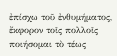ἐπίσχω τοῦ ἐνθυμήματος, ἔκφορον τοῖς πολλοῖς ποιήσομαι τὸ τέως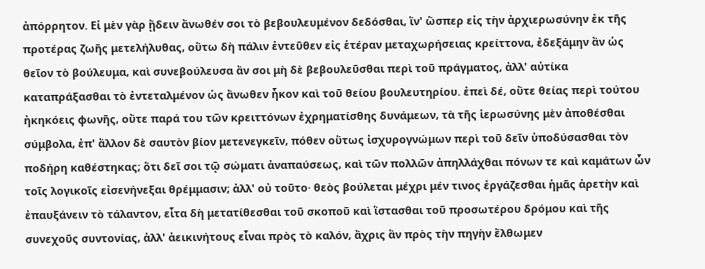ἀπόρρητον. Εἰ μὲν γὰρ ᾔδειν ἄνωθέν σοι τὸ βεβουλευμένον δεδόσθαι, ἵν' ὥσπερ εἰς τὴν ἀρχιερωσύνην ἐκ τῆς προτέρας ζωῆς μετελήλυθας, οὕτω δὴ πάλιν ἐντεῦθεν εἰς ἑτέραν μεταχωρήσειας κρείττονα, ἐδεξάμην ἂν ὡς θεῖον τὸ βούλευμα, καὶ συνεβούλευσα ἄν σοι μὴ δὲ βεβουλεῦσθαι περὶ τοῦ πράγματος, ἀλλ' αὐτίκα καταπράξασθαι τὸ ἐντεταλμένον ὡς ἄνωθεν ἧκον καὶ τοῦ θείου βουλευτηρίου. ἐπεὶ δέ, οὔτε θείας περὶ τούτου ἠκηκόεις φωνῆς, οὔτε παρά του τῶν κρειττόνων ἐχρηματίσθης δυνάμεων, τὰ τῆς ἱερωσύνης μὲν ἀποθέσθαι σύμβολα, ἐπ' ἄλλον δὲ σαυτὸν βίον μετενεγκεῖν, πόθεν οὕτως ἰσχυρογνώμων περὶ τοῦ δεῖν ὑποδύσασθαι τὸν ποδήρη καθέστηκας; ὅτι δεῖ σοι τῷ σώματι ἀναπαύσεως, καὶ τῶν πολλῶν ἀπηλλάχθαι πόνων τε καὶ καμάτων ὧν τοῖς λογικοῖς εἰσενήνεξαι θρέμμασιν; ἀλλ' οὐ τοῦτο· θεὸς βούλεται μέχρι μέν τινος ἐργάζεσθαι ἡμᾶς ἀρετὴν καὶ ἐπαυξάνειν τὸ τάλαντον, εἶτα δὴ μετατίθεσθαι τοῦ σκοποῦ καὶ ἵστασθαι τοῦ προσωτέρου δρόμου καὶ τῆς συνεχοῦς συντονίας, ἀλλ' ἀεικινήτους εἶναι πρὸς τὸ καλόν, ἄχρις ἂν πρὸς τὴν πηγὴν ἔλθωμεν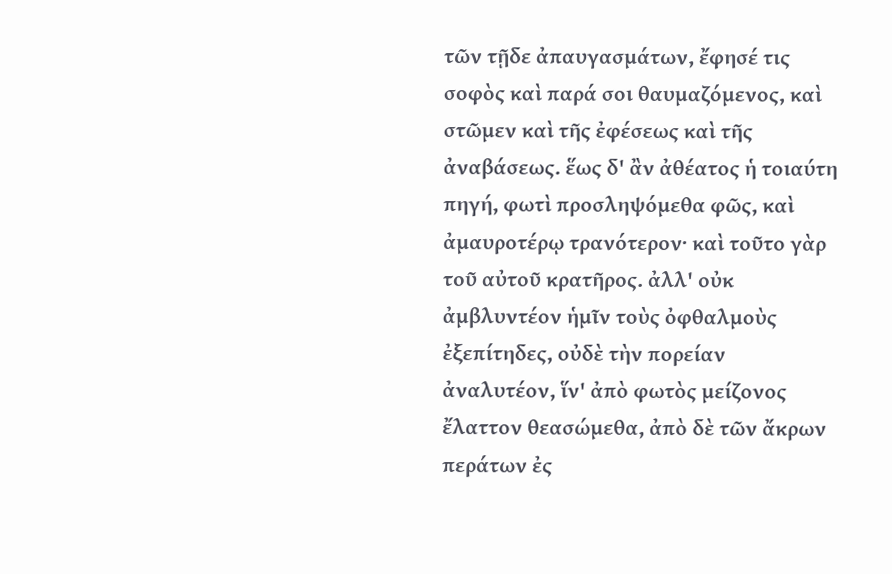τῶν τῇδε ἀπαυγασμάτων, ἔφησέ τις σοφὸς καὶ παρά σοι θαυμαζόμενος, καὶ στῶμεν καὶ τῆς ἐφέσεως καὶ τῆς ἀναβάσεως. ἕως δ' ἂν ἀθέατος ἡ τοιαύτη πηγή, φωτὶ προσληψόμεθα φῶς, καὶ ἀμαυροτέρῳ τρανότερον· καὶ τοῦτο γὰρ τοῦ αὐτοῦ κρατῆρος. ἀλλ' οὐκ ἀμβλυντέον ἡμῖν τοὺς ὀφθαλμοὺς ἐξεπίτηδες, οὐδὲ τὴν πορείαν ἀναλυτέον, ἵν' ἀπὸ φωτὸς μείζονος ἔλαττον θεασώμεθα, ἀπὸ δὲ τῶν ἄκρων περάτων ἐς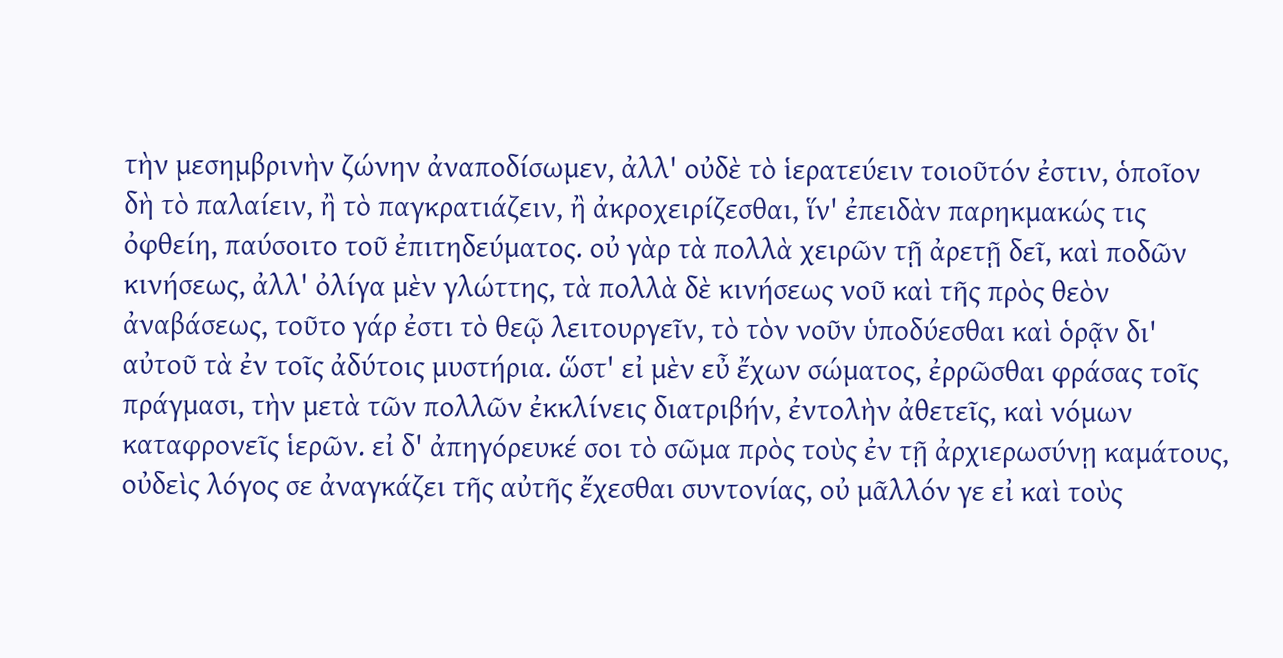τὴν μεσημβρινὴν ζώνην ἀναποδίσωμεν, ἀλλ' οὐδὲ τὸ ἱερατεύειν τοιοῦτόν ἐστιν, ὁποῖον δὴ τὸ παλαίειν, ἢ τὸ παγκρατιάζειν, ἢ ἀκροχειρίζεσθαι, ἵν' ἐπειδὰν παρηκμακώς τις ὀφθείη, παύσοιτο τοῦ ἐπιτηδεύματος. οὐ γὰρ τὰ πολλὰ χειρῶν τῇ ἀρετῇ δεῖ, καὶ ποδῶν κινήσεως, ἀλλ' ὀλίγα μὲν γλώττης, τὰ πολλὰ δὲ κινήσεως νοῦ καὶ τῆς πρὸς θεὸν ἀναβάσεως, τοῦτο γάρ ἐστι τὸ θεῷ λειτουργεῖν, τὸ τὸν νοῦν ὑποδύεσθαι καὶ ὁρᾷν δι' αὐτοῦ τὰ ἐν τοῖς ἀδύτοις μυστήρια. ὥστ' εἰ μὲν εὖ ἔχων σώματος, ἐρρῶσθαι φράσας τοῖς πράγμασι, τὴν μετὰ τῶν πολλῶν ἐκκλίνεις διατριβήν, ἐντολὴν ἀθετεῖς, καὶ νόμων καταφρονεῖς ἱερῶν. εἰ δ' ἀπηγόρευκέ σοι τὸ σῶμα πρὸς τοὺς ἐν τῇ ἀρχιερωσύνῃ καμάτους, οὐδεὶς λόγος σε ἀναγκάζει τῆς αὐτῆς ἔχεσθαι συντονίας, οὐ μᾶλλόν γε εἰ καὶ τοὺς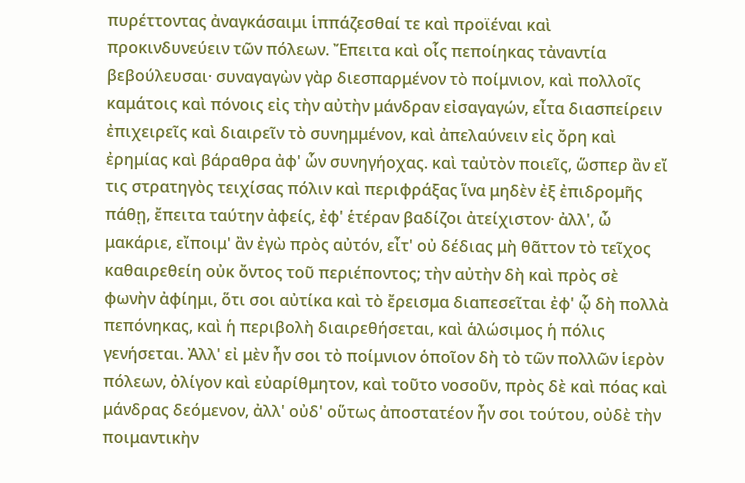πυρέττοντας ἀναγκάσαιμι ἱππάζεσθαί τε καὶ προϊέναι καὶ προκινδυνεύειν τῶν πόλεων. Ἔπειτα καὶ οἷς πεποίηκας τἀναντία βεβούλευσαι· συναγαγὼν γὰρ διεσπαρμένον τὸ ποίμνιον, καὶ πολλοῖς καμάτοις καὶ πόνοις εἰς τὴν αὐτὴν μάνδραν εἰσαγαγών, εἶτα διασπείρειν ἐπιχειρεῖς καὶ διαιρεῖν τὸ συνημμένον, καὶ ἀπελαύνειν εἰς ὄρη καὶ ἐρημίας καὶ βάραθρα ἀφ' ὧν συνηγήοχας. καὶ ταὐτὸν ποιεῖς, ὥσπερ ἂν εἴ τις στρατηγὸς τειχίσας πόλιν καὶ περιφράξας ἵνα μηδὲν ἐξ ἐπιδρομῆς πάθῃ, ἔπειτα ταύτην ἀφείς, ἐφ' ἑτέραν βαδίζοι ἀτείχιστον· ἀλλ', ὦ μακάριε, εἴποιμ' ἂν ἐγὼ πρὸς αὐτόν, εἶτ' οὐ δέδιας μὴ θᾶττον τὸ τεῖχος καθαιρεθείη οὐκ ὄντος τοῦ περιέποντος; τὴν αὐτὴν δὴ καὶ πρὸς σὲ φωνὴν ἀφίημι, ὅτι σοι αὐτίκα καὶ τὸ ἔρεισμα διαπεσεῖται ἐφ' ᾧ δὴ πολλὰ πεπόνηκας, καὶ ἡ περιβολὴ διαιρεθήσεται, καὶ ἁλώσιμος ἡ πόλις γενήσεται. Ἀλλ' εἰ μὲν ἦν σοι τὸ ποίμνιον ὁποῖον δὴ τὸ τῶν πολλῶν ἱερὸν πόλεων, ὀλίγον καὶ εὐαρίθμητον, καὶ τοῦτο νοσοῦν, πρὸς δὲ καὶ πόας καὶ μάνδρας δεόμενον, ἀλλ' οὐδ' οὕτως ἀποστατέον ἦν σοι τούτου, οὐδὲ τὴν ποιμαντικὴν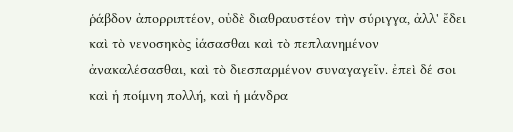ῥάβδον ἀπορριπτέον, οὐδὲ διαθραυστέον τὴν σύριγγα, ἀλλ' ἔδει καὶ τὸ νενοσηκὸς ἰάσασθαι καὶ τὸ πεπλανημένον ἀνακαλέσασθαι, καὶ τὸ διεσπαρμένον συναγαγεῖν. ἐπεὶ δέ σοι καὶ ἡ ποίμνη πολλή, καὶ ἡ μάνδρα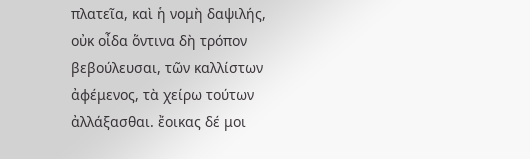πλατεῖα, καὶ ἡ νομὴ δαψιλής, οὐκ οἶδα ὅντινα δὴ τρόπον βεβούλευσαι, τῶν καλλίστων ἀφέμενος, τὰ χείρω τούτων ἀλλάξασθαι. ἔοικας δέ μοι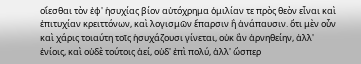οἴεσθαι τὸν ἐφ' ἡσυχίας βίον αὐτόχρημα ὁμιλίαν τε πρὸς θεὸν εἶναι καὶ ἐπιτυχίαν κρειττόνων, καὶ λογισμῶν ἔπαρσιν ἢ ἀνάπαυσιν. ὅτι μὲν οὖν καὶ χάρις τοιαύτη τοῖς ἡσυχάζουσι γίνεται, οὐκ ἂν ἀρνηθείην, ἀλλ' ἐνίοις, καὶ οὐδὲ τούτοις ἀεί, οὐδ' ἐπὶ πολύ, ἀλλ' ὥσπερ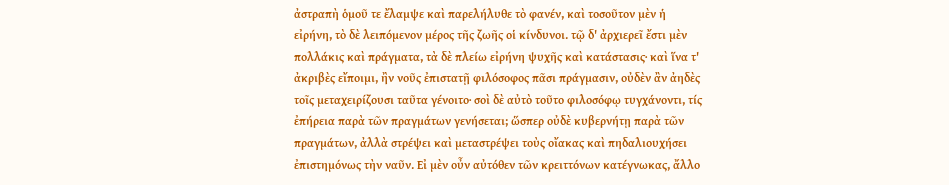ἀστραπὴ ὁμοῦ τε ἔλαμψε καὶ παρελήλυθε τὸ φανέν, καὶ τοσοῦτον μὲν ἡ εἰρήνη, τὸ δὲ λειπόμενον μέρος τῆς ζωῆς οἱ κίνδυνοι. τῷ δ' ἀρχιερεῖ ἔστι μὲν πολλάκις καὶ πράγματα, τὰ δὲ πλείω εἰρήνη ψυχῆς καὶ κατάστασις· καὶ ἵνα τ' ἀκριβὲς εἴποιμι, ἢν νοῦς ἐπιστατῇ φιλόσοφος πᾶσι πράγμασιν, οὐδὲν ἂν ἀηδὲς τοῖς μεταχειρίζουσι ταῦτα γένοιτο· σοὶ δὲ αὐτὸ τοῦτο φιλοσόφῳ τυγχάνοντι, τίς ἐπήρεια παρὰ τῶν πραγμάτων γενήσεται; ὥσπερ οὐδὲ κυβερνήτῃ παρὰ τῶν πραγμάτων, ἀλλὰ στρέψει καὶ μεταστρέψει τοὺς οἴακας καὶ πηδαλιουχήσει ἐπιστημόνως τὴν ναῦν. Εἰ μὲν οὖν αὐτόθεν τῶν κρειττόνων κατέγνωκας, ἄλλο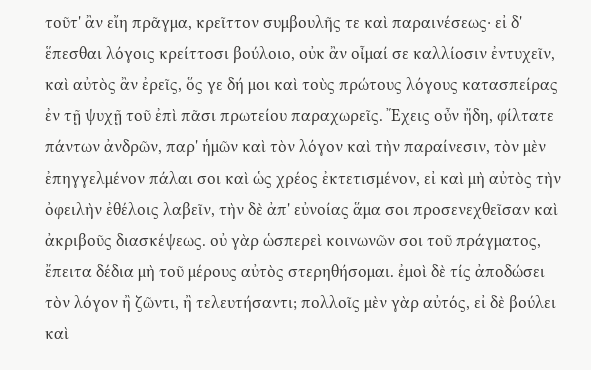τοῦτ' ἂν εἴη πρᾶγμα, κρεῖττον συμβουλῆς τε καὶ παραινέσεως· εἰ δ' ἕπεσθαι λόγοις κρείττοσι βούλοιο, οὐκ ἂν οἶμαί σε καλλίοσιν ἐντυχεῖν, καὶ αὐτὸς ἂν ἐρεῖς, ὅς γε δή μοι καὶ τοὺς πρώτους λόγους κατασπείρας ἐν τῇ ψυχῇ τοῦ ἐπὶ πᾶσι πρωτείου παραχωρεῖς. Ἔχεις οὖν ἤδη, φίλτατε πάντων ἀνδρῶν, παρ' ἡμῶν καὶ τὸν λόγον καὶ τὴν παραίνεσιν, τὸν μὲν ἐπηγγελμένον πάλαι σοι καὶ ὡς χρέος ἐκτετισμένον, εἰ καὶ μὴ αὐτὸς τὴν ὀφειλὴν ἐθέλοις λαβεῖν, τὴν δὲ ἀπ' εὐνοίας ἅμα σοι προσενεχθεῖσαν καὶ ἀκριβοῦς διασκέψεως. οὐ γὰρ ὡσπερεὶ κοινωνῶν σοι τοῦ πράγματος, ἔπειτα δέδια μὴ τοῦ μέρους αὐτὸς στερηθήσομαι. ἐμοὶ δὲ τίς ἀποδώσει τὸν λόγον ἢ ζῶντι, ἢ τελευτήσαντι; πολλοῖς μὲν γὰρ αὐτός, εἰ δὲ βούλει καὶ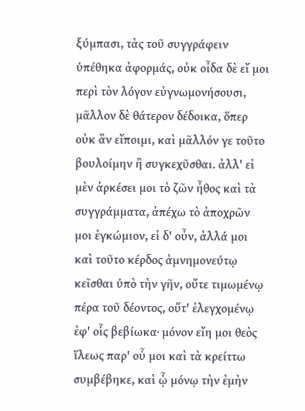ξύμπασι, τὰς τοῦ συγγράφειν ὑπέθηκα ἀφορμάς, οὐκ οἶδα δὲ εἴ μοι περὶ τὸν λόγον εὐγνωμονήσουσι, μᾶλλον δὲ θάτερον δέδοικα, ὅπερ οὐκ ἂν εἴποιμι, καὶ μᾶλλόν γε τοῦτο βουλοίμην ἢ συγκεχῦσθαι. ἀλλ' εἰ μὲν ἀρκέσει μοι τὸ ζῶν ἦθος καὶ τὰ συγγράμματα, ἀπέχω τὸ ἀποχρῶν μοι ἐγκώμιον, εἰ δ' οὖν, ἀλλά μοι καὶ τοῦτο κέρδος ἀμνημονεύτῳ κεῖσθαι ὑπὸ τὴν γῆν, οὔτε τιμωμένῳ πέρα τοῦ δέοντος, οὔτ' ἐλεγχομένῳ ἐφ' οἷς βεβίωκα· μόνον εἴη μοι θεὸς ἵλεως παρ' οὗ μοι καὶ τὰ κρείττω συμβέβηκε, καὶ ᾧ μόνῳ τὴν ἐμὴν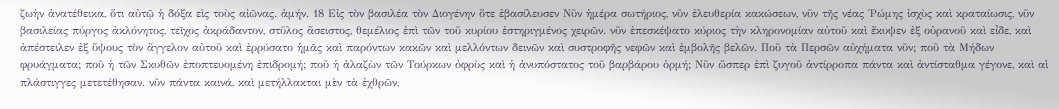ζωὴν ἀνατέθεικα, ὅτι αὐτῷ ἡ δόξα εἰς τοὺς αἰῶνας. ἀμήν. 18 Εἰς τὸν βασιλέα τὸν Διογένην ὅτε ἐβασίλευσεν Νῦν ἡμέρα σωτήριος, νῦν ἐλευθερία κακώσεων, νῦν τῆς νέας Ῥώμης ἰσχὺς καὶ κραταίωσις, νῦν βασιλείας πύργος ἀκλόνητος, τεῖχος ἀκράδαντον, στῦλος ἄσειστος, θεμέλιος ἐπὶ τῶν τοῦ κυρίου ἐστηριγμένος χειρῶν. νῦν ἐπεσκέψατο κύριος τὴν κληρονομίαν αὐτοῦ καὶ ἔκυψεν ἐξ οὐρανοῦ καὶ εἶδε, καὶ ἀπέστειλεν ἐξ ὕψους τὸν ἄγγελον αὐτοῦ καὶ ἐρρύσατο ἡμᾶς καὶ παρόντων κακῶν καὶ μελλόντων δεινῶν καὶ συστροφῆς νεφῶν καὶ ἐμβολῆς βελῶν. Ποῦ τὰ Περσῶν αὐχήματα νῦν; ποῦ τὰ Μήδων φρυάγματα; ποῦ ἡ τῶν Σκυθῶν ἐποπτευομένη ἐπιδρομή; ποῦ ἡ ἀλαζὼν τῶν Τούρκων ὀφρὺς καὶ ἡ ἀνυπόστατος τοῦ βαρβάρου ὁρμή; Νῦν ὥσπερ ἐπὶ ζυγοῦ ἀντίρροπα πάντα καὶ ἀντίσταθμα γέγονε, καὶ αἱ πλάστιγγες μετετέθησαν. νῦν πάντα καινά, καὶ μετήλλακται μὲν τὰ ἐχθρῶν,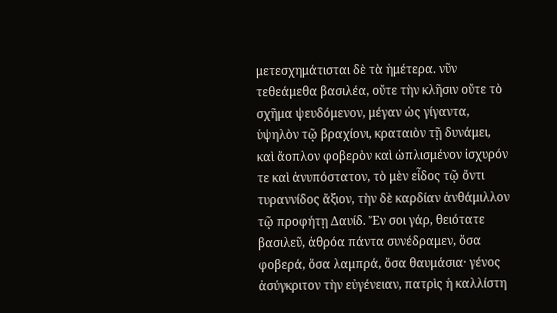μετεσχημάτισται δὲ τὰ ἡμέτερα. νῦν τεθεάμεθα βασιλέα, οὔτε τὴν κλῆσιν οὔτε τὸ σχῆμα ψευδόμενον, μέγαν ὡς γίγαντα, ὑψηλὸν τῷ βραχίονι, κραταιὸν τῇ δυνάμει, καὶ ἄοπλον φοβερὸν καὶ ὡπλισμένον ἰσχυρόν τε καὶ ἀνυπόστατον, τὸ μὲν εἶδος τῷ ὄντι τυραννίδος ἄξιον, τὴν δὲ καρδίαν ἀνθάμιλλον τῷ προφήτῃ Δαυίδ. Ἔν σοι γάρ, θειότατε βασιλεῦ, ἀθρόα πάντα συνέδραμεν, ὅσα φοβερά, ὅσα λαμπρά, ὅσα θαυμάσια· γένος ἀσύγκριτον τὴν εὐγένειαν, πατρὶς ἡ καλλίστη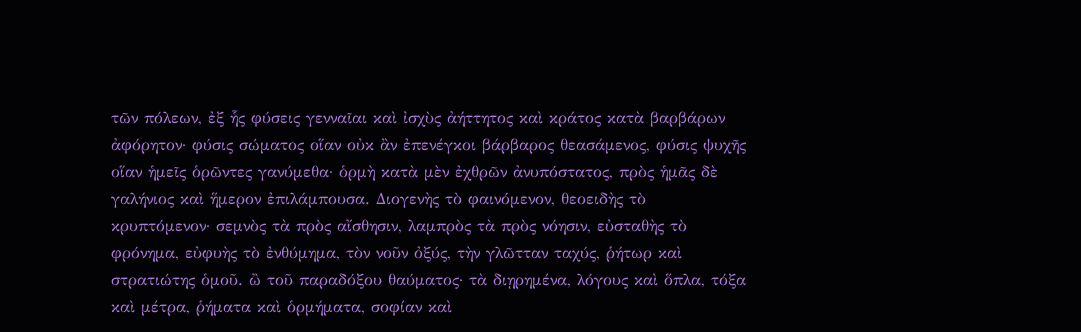τῶν πόλεων, ἐξ ἧς φύσεις γενναῖαι καὶ ἰσχὺς ἀήττητος καὶ κράτος κατὰ βαρβάρων ἀφόρητον· φύσις σώματος οἵαν οὐκ ἂν ἐπενέγκοι βάρβαρος θεασάμενος, φύσις ψυχῆς οἵαν ἡμεῖς ὁρῶντες γανύμεθα· ὁρμὴ κατὰ μὲν ἐχθρῶν ἀνυπόστατος, πρὸς ἡμᾶς δὲ γαλήνιος καὶ ἥμερον ἐπιλάμπουσα. Διογενὴς τὸ φαινόμενον, θεοειδὴς τὸ κρυπτόμενον· σεμνὸς τὰ πρὸς αἴσθησιν, λαμπρὸς τὰ πρὸς νόησιν, εὐσταθὴς τὸ φρόνημα, εὐφυὴς τὸ ἐνθύμημα, τὸν νοῦν ὀξύς, τὴν γλῶτταν ταχύς, ῥήτωρ καὶ στρατιώτης ὁμοῦ. ὢ τοῦ παραδόξου θαύματος· τὰ διῃρημένα, λόγους καὶ ὅπλα, τόξα καὶ μέτρα, ῥήματα καὶ ὁρμήματα, σοφίαν καὶ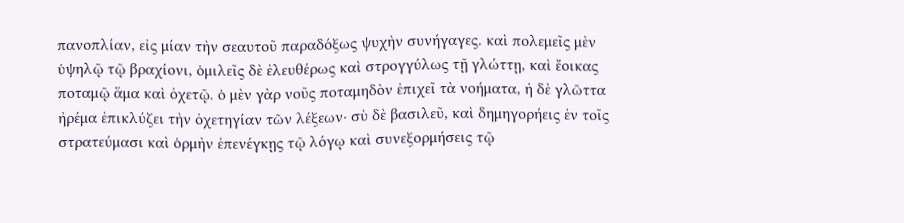πανοπλίαν, εἰς μίαν τὴν σεαυτοῦ παραδόξως ψυχὴν συνήγαγες. καὶ πολεμεῖς μὲν ὑψηλῷ τῷ βραχίονι, ὁμιλεῖς δὲ ἐλευθέρως καὶ στρογγύλως τῇ γλώττῃ, καὶ ἔοικας ποταμῷ ἅμα καὶ ὀχετῷ. ὁ μὲν γὰρ νοῦς ποταμηδὸν ἐπιχεῖ τὰ νοήματα, ἡ δὲ γλῶττα ἠρέμα ἐπικλύζει τὴν ὀχετηγίαν τῶν λέξεων· σὺ δὲ βασιλεῦ, καὶ δημηγορήεις ἐν τοῖς στρατεύμασι καὶ ὁρμὴν ἐπενέγκῃς τῷ λόγῳ καὶ συνεξορμήσεις τῷ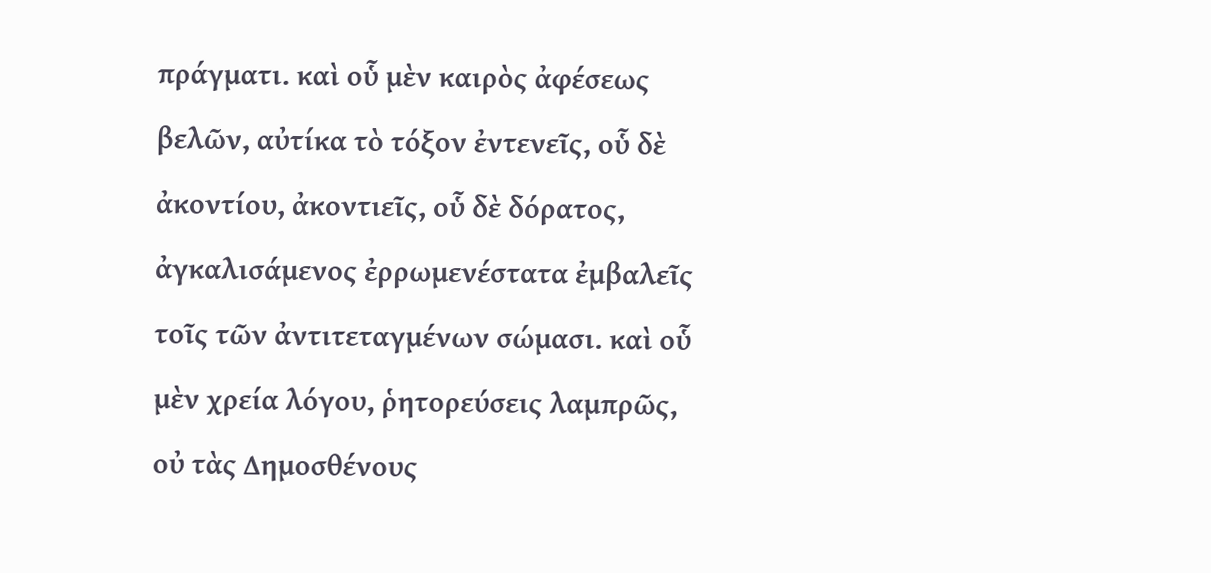πράγματι. καὶ οὗ μὲν καιρὸς ἀφέσεως βελῶν, αὐτίκα τὸ τόξον ἐντενεῖς, οὗ δὲ ἀκοντίου, ἀκοντιεῖς, οὗ δὲ δόρατος, ἀγκαλισάμενος ἐρρωμενέστατα ἐμβαλεῖς τοῖς τῶν ἀντιτεταγμένων σώμασι. καὶ οὗ μὲν χρεία λόγου, ῥητορεύσεις λαμπρῶς, οὐ τὰς Δημοσθένους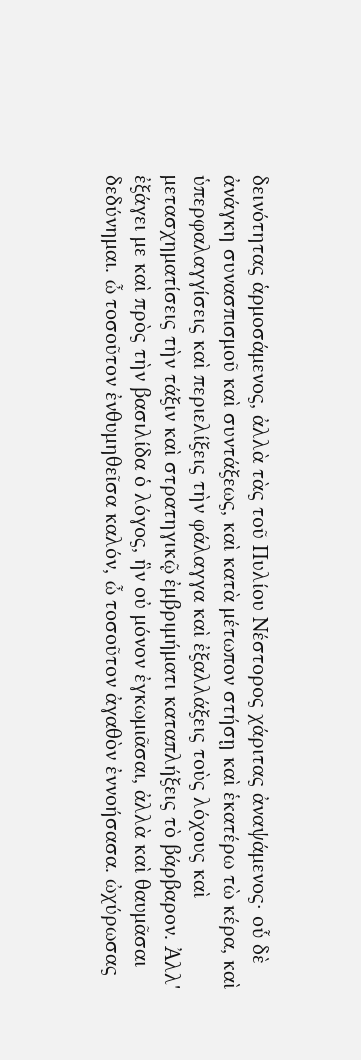δεινότητας ἁρμοσάμενος, ἀλλὰ τὰς τοῦ Πυλίου Νέστορος χάριτας ἀναψάμενος· οὗ δὲ ἀνάγκη συνασπισμοῦ καὶ συντάξεως, καὶ κατὰ μέτωπον στήσῃ καὶ ἑκατέρω τὼ κέρα, καὶ ὑπερφαλαγγίσεις καὶ περιελίξεις τὴν φάλαγγα καὶ ἐξαλλάξεις τοὺς λόχους καὶ μετασχηματίσεις τὴν τάξιν καὶ στρατηγικῷ ἐμβριμήματι καταπλήξεις τὸ βάρβαρον. Ἀλλ' ἐξάγει με καὶ πρὸς τὴν βασιλίδα ὁ λόγος, ἣν οὐ μόνον ἐγκωμιᾶσαι, ἀλλὰ καὶ θαυμᾶσαι δεδύνημαι. ὦ τοσοῦτον ἐνθυμηθεῖσα καλόν, ὦ τοσοῦτον ἀγαθὸν ἐννοήσασα. ὠχύρωσας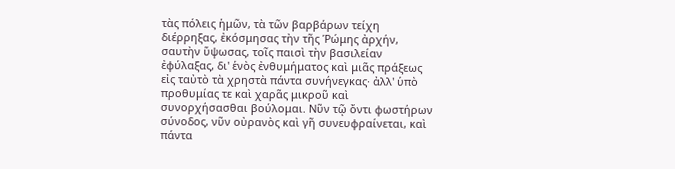τὰς πόλεις ἡμῶν, τὰ τῶν βαρβάρων τείχη διέρρηξας, ἐκόσμησας τὴν τῆς Ῥώμης ἀρχήν, σαυτὴν ὕψωσας, τοῖς παισὶ τὴν βασιλείαν ἐφύλαξας, δι' ἑνὸς ἐνθυμήματος καὶ μιᾶς πράξεως εἰς ταὐτὸ τὰ χρηστὰ πάντα συνήνεγκας· ἀλλ' ὑπὸ προθυμίας τε καὶ χαρᾶς μικροῦ καὶ συνορχήσασθαι βούλομαι. Νῦν τῷ ὄντι φωστήρων σύνοδος, νῦν οὐρανὸς καὶ γῆ συνευφραίνεται, καὶ πάντα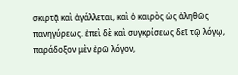σκιρτᾷ καὶ ἀγάλλεται, καὶ ὁ καιρὸς ὡς ἀληθῶς πανηγύρεως. ἐπεὶ δὲ καὶ συγκρίσεως δεῖ τῷ λόγῳ, παράδοξον μὲν ἐρῶ λόγον,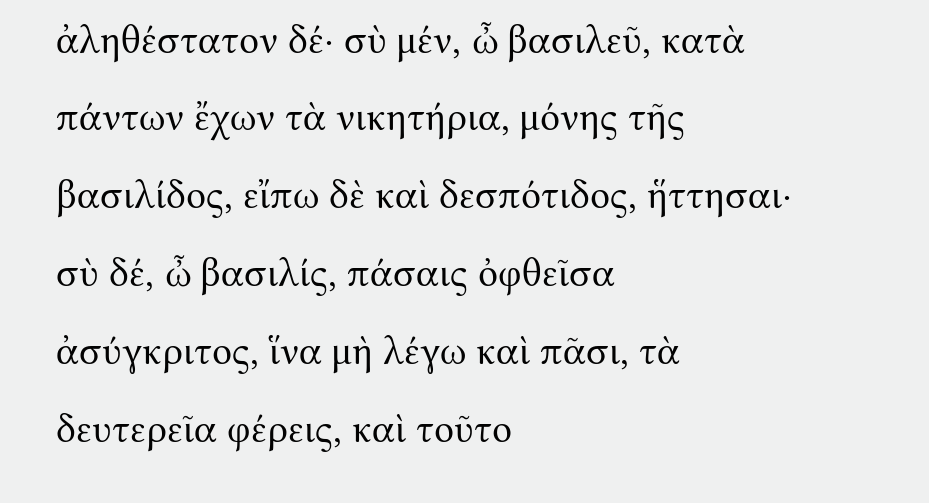ἀληθέστατον δέ· σὺ μέν, ὦ βασιλεῦ, κατὰ πάντων ἔχων τὰ νικητήρια, μόνης τῆς βασιλίδος, εἴπω δὲ καὶ δεσπότιδος, ἥττησαι· σὺ δέ, ὦ βασιλίς, πάσαις ὀφθεῖσα ἀσύγκριτος, ἵνα μὴ λέγω καὶ πᾶσι, τὰ δευτερεῖα φέρεις, καὶ τοῦτο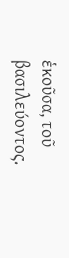ἑκοῦσα, τοῦ βασιλεύοντος.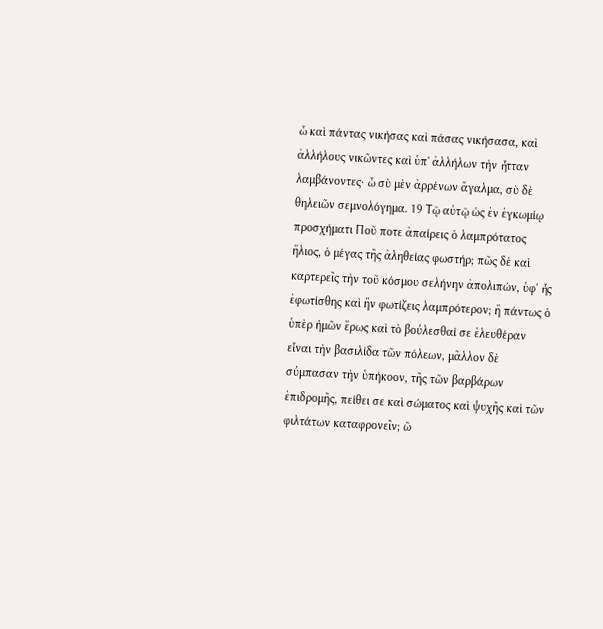ὦ καὶ πάντας νικήσας καὶ πάσας νικήσασα, καὶ ἀλλήλους νικῶντες καὶ ὑπ' ἀλλήλων τὴν ἧτταν λαμβάνοντες· ὦ σὺ μὲν ἀρρένων ἄγαλμα, σὺ δὲ θηλειῶν σεμνολόγημα. 19 Τῷ αὐτῷ ὡς ἐν ἐγκωμίῳ προσχήματι Ποῦ ποτε ἀπαίρεις ὁ λαμπρότατος ἥλιος, ὁ μέγας τῆς ἀληθείας φωστήρ; πῶς δὲ καὶ καρτερεῖς τὴν τοῦ κόσμου σελήνην ἀπολιπών, ὑφ' ἧς ἐφωτίσθης καὶ ἣν φωτίζεις λαμπρότερον; ἢ πάντως ὁ ὑπὲρ ἡμῶν ἔρως καὶ τὸ βούλεσθαί σε ἐλευθέραν εἶναι τὴν βασιλίδα τῶν πόλεων, μᾶλλον δὲ σύμπασαν τὴν ὑπήκοον, τῆς τῶν βαρβάρων ἐπιδρομῆς, πείθει σε καὶ σώματος καὶ ψυχῆς καὶ τῶν φιλτάτων καταφρονεῖν; ὢ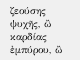ζεούσης ψυχῆς, ὢ καρδίας ἐμπύρου, ὢ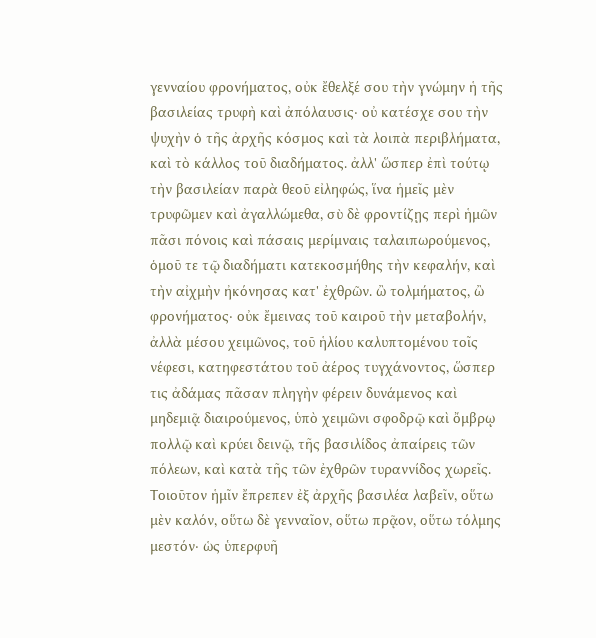γενναίου φρονήματος, οὐκ ἔθελξέ σου τὴν γνώμην ἡ τῆς βασιλείας τρυφὴ καὶ ἀπόλαυσις· οὐ κατέσχε σου τὴν ψυχὴν ὁ τῆς ἀρχῆς κόσμος καὶ τὰ λοιπὰ περιβλήματα, καὶ τὸ κάλλος τοῦ διαδήματος. ἀλλ' ὥσπερ ἐπὶ τούτῳ τὴν βασιλείαν παρὰ θεοῦ εἰληφώς, ἵνα ἡμεῖς μὲν τρυφῶμεν καὶ ἀγαλλώμεθα, σὺ δὲ φροντίζῃς περὶ ἡμῶν πᾶσι πόνοις καὶ πάσαις μερίμναις ταλαιπωρούμενος, ὁμοῦ τε τῷ διαδήματι κατεκοσμήθης τὴν κεφαλήν, καὶ τὴν αἰχμὴν ἠκόνησας κατ' ἐχθρῶν. ὢ τολμήματος, ὢ φρονήματος· οὐκ ἔμεινας τοῦ καιροῦ τὴν μεταβολήν, ἀλλὰ μέσου χειμῶνος, τοῦ ἡλίου καλυπτομένου τοῖς νέφεσι, κατηφεστάτου τοῦ ἀέρος τυγχάνοντος, ὥσπερ τις ἀδάμας πᾶσαν πληγὴν φέρειν δυνάμενος καὶ μηδεμιᾷ διαιρούμενος, ὑπὸ χειμῶνι σφοδρῷ καὶ ὄμβρῳ πολλῷ καὶ κρύει δεινῷ, τῆς βασιλίδος ἀπαίρεις τῶν πόλεων, καὶ κατὰ τῆς τῶν ἐχθρῶν τυραννίδος χωρεῖς. Τοιοῦτον ἡμῖν ἔπρεπεν ἐξ ἀρχῆς βασιλέα λαβεῖν, οὕτω μὲν καλόν, οὕτω δὲ γενναῖον, οὕτω πρᾷον, οὕτω τόλμης μεστόν· ὡς ὑπερφυῆ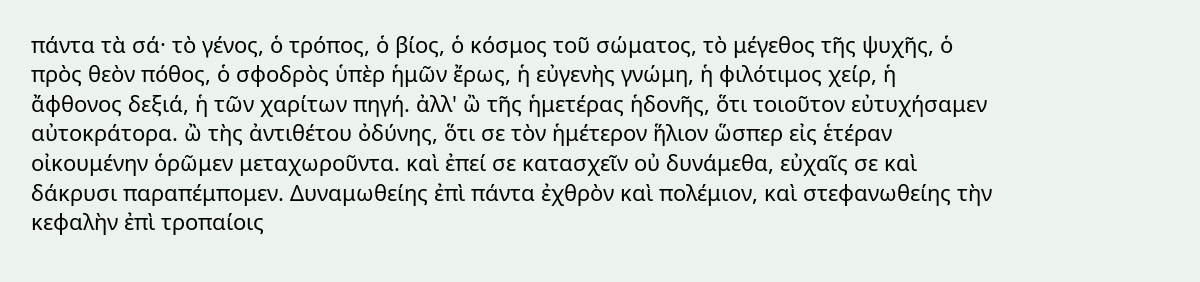πάντα τὰ σά· τὸ γένος, ὁ τρόπος, ὁ βίος, ὁ κόσμος τοῦ σώματος, τὸ μέγεθος τῆς ψυχῆς, ὁ πρὸς θεὸν πόθος, ὁ σφοδρὸς ὑπὲρ ἡμῶν ἔρως, ἡ εὐγενὴς γνώμη, ἡ φιλότιμος χείρ, ἡ ἄφθονος δεξιά, ἡ τῶν χαρίτων πηγή. ἀλλ' ὢ τῆς ἡμετέρας ἡδονῆς, ὅτι τοιοῦτον εὐτυχήσαμεν αὐτοκράτορα. ὢ τὴς ἀντιθέτου ὀδύνης, ὅτι σε τὸν ἡμέτερον ἥλιον ὥσπερ εἰς ἑτέραν οἰκουμένην ὁρῶμεν μεταχωροῦντα. καὶ ἐπεί σε κατασχεῖν οὐ δυνάμεθα, εὐχαῖς σε καὶ δάκρυσι παραπέμπομεν. Δυναμωθείης ἐπὶ πάντα ἐχθρὸν καὶ πολέμιον, καὶ στεφανωθείης τὴν κεφαλὴν ἐπὶ τροπαίοις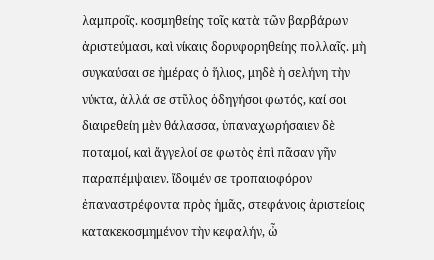λαμπροῖς. κοσμηθείης τοῖς κατὰ τῶν βαρβάρων ἀριστεύμασι, καὶ νίκαις δορυφορηθείης πολλαῖς. μὴ συγκαύσαι σε ἡμέρας ὁ ἥλιος, μηδὲ ἡ σελήνη τὴν νύκτα, ἀλλά σε στῦλος ὁδηγήσοι φωτός, καί σοι διαιρεθείη μὲν θάλασσα, ὑπαναχωρήσαιεν δὲ ποταμοί, καὶ ἄγγελοί σε φωτὸς ἐπὶ πᾶσαν γῆν παραπέμψαιεν. ἴδοιμέν σε τροπαιοφόρον ἐπαναστρέφοντα πρὸς ἡμᾶς, στεφάνοις ἀριστείοις κατακεκοσμημένον τὴν κεφαλήν, ὦ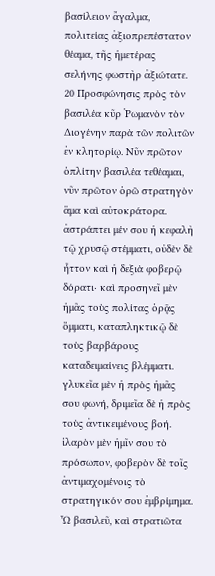βασίλειον ἄγαλμα, πολιτείας ἀξιοπρεπέστατον θέαμα, τῆς ἡμετέρας σελήνης φωστὴρ ἀξιώτατε. 20 Προσφώνησις πρὸς τὸν βασιλέα κῦρ Ῥωμανὸν τὸν Διογένην παρὰ τῶν πολιτῶν ἐν κλητορίῳ. Νῦν πρῶτον ὁπλίτην βασιλέα τεθέαμαι, νῦν πρῶτον ὁρῶ στρατηγὸν ἅμα καὶ αὐτοκράτορα. ἀστράπτει μέν σου ἡ κεφαλὴ τῷ χρυσῷ στέμματι, οὐδὲν δὲ ἧττον καὶ ἡ δεξιὰ φοβερῷ δόρατι· καὶ προσηνεῖ μὲν ἡμᾶς τοὺς πολίτας ὁρᾷς ὄμματι, καταπληκτικῷ δὲ τοὺς βαρβάρους καταδειμαίνεις βλέμματι. γλυκεῖα μὲν ἡ πρὸς ἡμᾶς σου φωνή, δριμεῖα δὲ ἡ πρὸς τοὺς ἀντικειμένους βοή. ἱλαρὸν μὲν ἡμῖν σου τὸ πρόσωπον, φοβερὸν δὲ τοῖς ἀντιμαχομένοις τὸ στρατηγικόν σου ἐμβρίμημα. Ὦ βασιλεῦ, καὶ στρατιῶτα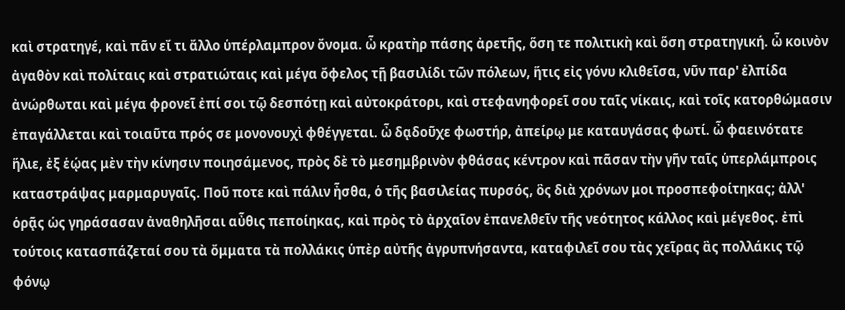καὶ στρατηγέ, καὶ πᾶν εἴ τι ἄλλο ὑπέρλαμπρον ὄνομα. ὦ κρατὴρ πάσης ἀρετῆς, ὅση τε πολιτικὴ καὶ ὅση στρατηγική. ὦ κοινὸν ἀγαθὸν καὶ πολίταις καὶ στρατιώταις καὶ μέγα ὄφελος τῇ βασιλίδι τῶν πόλεων, ἥτις εἰς γόνυ κλιθεῖσα, νῦν παρ' ἐλπίδα ἀνώρθωται καὶ μέγα φρονεῖ ἐπί σοι τῷ δεσπότῃ καὶ αὐτοκράτορι, καὶ στεφανηφορεῖ σου ταῖς νίκαις, καὶ τοῖς κατορθώμασιν ἐπαγάλλεται καὶ τοιαῦτα πρός σε μονονουχὶ φθέγγεται. ὦ δᾳδοῦχε φωστήρ, ἀπείρῳ με καταυγάσας φωτί. ὦ φαεινότατε ἥλιε, ἐξ ἑῴας μὲν τὴν κίνησιν ποιησάμενος, πρὸς δὲ τὸ μεσημβρινὸν φθάσας κέντρον καὶ πᾶσαν τὴν γῆν ταῖς ὑπερλάμπροις καταστράψας μαρμαρυγαῖς. Ποῦ ποτε καὶ πάλιν ἦσθα, ὁ τῆς βασιλείας πυρσός, ὃς διὰ χρόνων μοι προσπεφοίτηκας; ἀλλ' ὁρᾷς ὡς γηράσασαν ἀναθηλῆσαι αὖθις πεποίηκας, καὶ πρὸς τὸ ἀρχαῖον ἐπανελθεῖν τῆς νεότητος κάλλος καὶ μέγεθος. ἐπὶ τούτοις κατασπάζεταί σου τὰ ὄμματα τὰ πολλάκις ὑπὲρ αὐτῆς ἀγρυπνήσαντα, καταφιλεῖ σου τὰς χεῖρας ἃς πολλάκις τῷ φόνῳ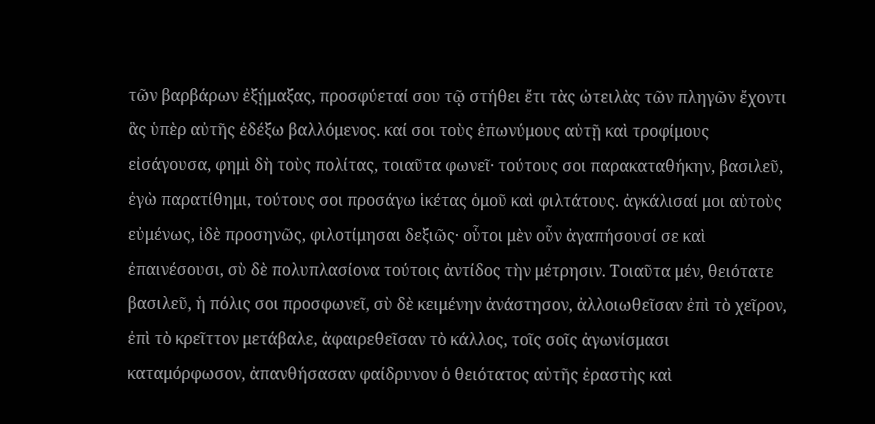τῶν βαρβάρων ἐξῄμαξας, προσφύεταί σου τῷ στήθει ἔτι τὰς ὠτειλὰς τῶν πληγῶν ἔχοντι ἃς ὑπὲρ αὐτῆς ἐδέξω βαλλόμενος. καί σοι τοὺς ἐπωνύμους αὐτῇ καὶ τροφίμους εἰσάγουσα, φημὶ δὴ τοὺς πολίτας, τοιαῦτα φωνεῖ· τούτους σοι παρακαταθήκην, βασιλεῦ, ἐγὼ παρατίθημι, τούτους σοι προσάγω ἱκέτας ὁμοῦ καὶ φιλτάτους. ἀγκάλισαί μοι αὐτοὺς εὐμένως, ἰδὲ προσηνῶς, φιλοτίμησαι δεξιῶς· οὗτοι μὲν οὖν ἀγαπήσουσί σε καὶ ἐπαινέσουσι, σὺ δὲ πολυπλασίονα τούτοις ἀντίδος τὴν μέτρησιν. Τοιαῦτα μέν, θειότατε βασιλεῦ, ἡ πόλις σοι προσφωνεῖ, σὺ δὲ κειμένην ἀνάστησον, ἀλλοιωθεῖσαν ἐπὶ τὸ χεῖρον, ἐπὶ τὸ κρεῖττον μετάβαλε, ἀφαιρεθεῖσαν τὸ κάλλος, τοῖς σοῖς ἀγωνίσμασι καταμόρφωσον, ἀπανθήσασαν φαίδρυνον ὁ θειότατος αὐτῆς ἐραστὴς καὶ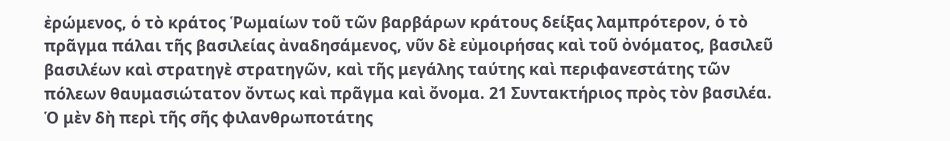ἐρώμενος, ὁ τὸ κράτος Ῥωμαίων τοῦ τῶν βαρβάρων κράτους δείξας λαμπρότερον, ὁ τὸ πρᾶγμα πάλαι τῆς βασιλείας ἀναδησάμενος, νῦν δὲ εὐμοιρήσας καὶ τοῦ ὀνόματος, βασιλεῦ βασιλέων καὶ στρατηγὲ στρατηγῶν, καὶ τῆς μεγάλης ταύτης καὶ περιφανεστάτης τῶν πόλεων θαυμασιώτατον ὄντως καὶ πρᾶγμα καὶ ὄνομα. 21 Συντακτήριος πρὸς τὸν βασιλέα. Ὁ μὲν δὴ περὶ τῆς σῆς φιλανθρωποτάτης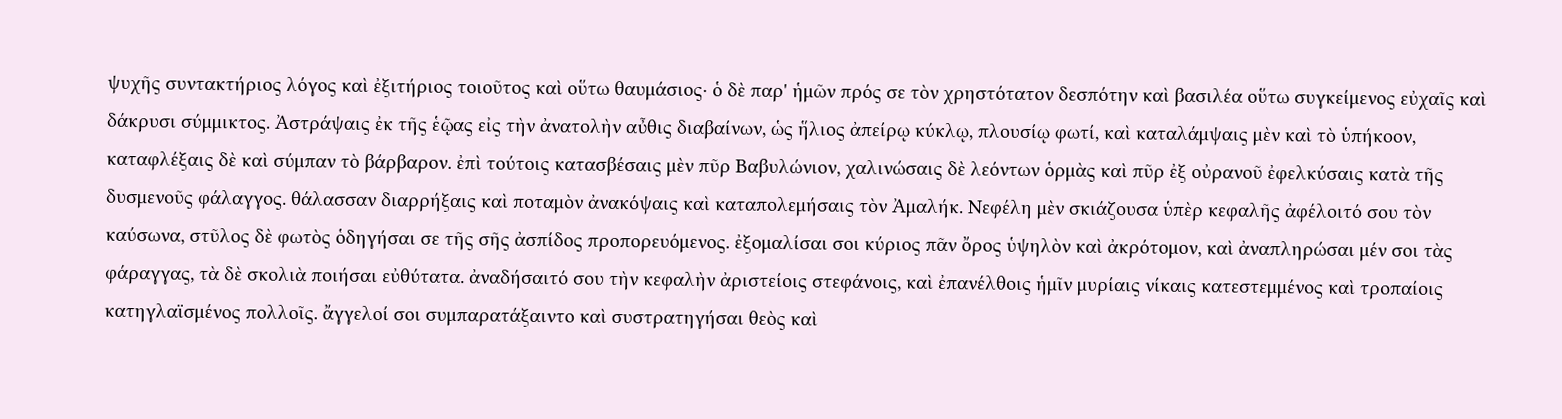ψυχῆς συντακτήριος λόγος καὶ ἐξιτήριος τοιοῦτος καὶ οὕτω θαυμάσιος· ὁ δὲ παρ' ἡμῶν πρός σε τὸν χρηστότατον δεσπότην καὶ βασιλέα οὕτω συγκείμενος εὐχαῖς καὶ δάκρυσι σύμμικτος. Ἀστράψαις ἐκ τῆς ἑῷας εἰς τὴν ἀνατολὴν αὖθις διαβαίνων, ὡς ἥλιος ἀπείρῳ κύκλῳ, πλουσίῳ φωτί, καὶ καταλάμψαις μὲν καὶ τὸ ὑπήκοον, καταφλέξαις δὲ καὶ σύμπαν τὸ βάρβαρον. ἐπὶ τούτοις κατασβέσαις μὲν πῦρ Βαβυλώνιον, χαλινώσαις δὲ λεόντων ὁρμὰς καὶ πῦρ ἐξ οὐρανοῦ ἐφελκύσαις κατὰ τῆς δυσμενοῦς φάλαγγος. θάλασσαν διαρρήξαις καὶ ποταμὸν ἀνακόψαις καὶ καταπολεμήσαις τὸν Ἀμαλήκ. Νεφέλη μὲν σκιάζουσα ὑπὲρ κεφαλῆς ἀφέλοιτό σου τὸν καύσωνα, στῦλος δὲ φωτὸς ὁδηγήσαι σε τῆς σῆς ἀσπίδος προπορευόμενος. ἐξομαλίσαι σοι κύριος πᾶν ὄρος ὑψηλὸν καὶ ἀκρότομον, καὶ ἀναπληρώσαι μέν σοι τὰς φάραγγας, τὰ δὲ σκολιὰ ποιήσαι εὐθύτατα. ἀναδήσαιτό σου τὴν κεφαλὴν ἀριστείοις στεφάνοις, καὶ ἐπανέλθοις ἡμῖν μυρίαις νίκαις κατεστεμμένος καὶ τροπαίοις κατηγλαϊσμένος πολλοῖς. ἄγγελοί σοι συμπαρατάξαιντο καὶ συστρατηγήσαι θεὸς καὶ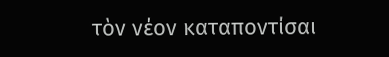τὸν νέον καταποντίσαι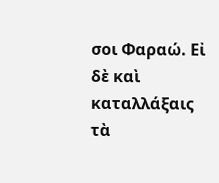σοι Φαραώ. Εἰ δὲ καὶ καταλλάξαις τὰ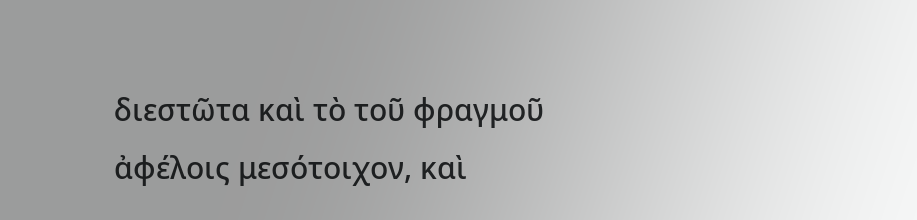διεστῶτα καὶ τὸ τοῦ φραγμοῦ ἀφέλοις μεσότοιχον, καὶ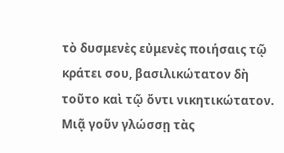τὸ δυσμενὲς εὐμενὲς ποιήσαις τῷ κράτει σου, βασιλικώτατον δὴ τοῦτο καὶ τῷ ὄντι νικητικώτατον. Μιᾷ γοῦν γλώσσῃ τὰς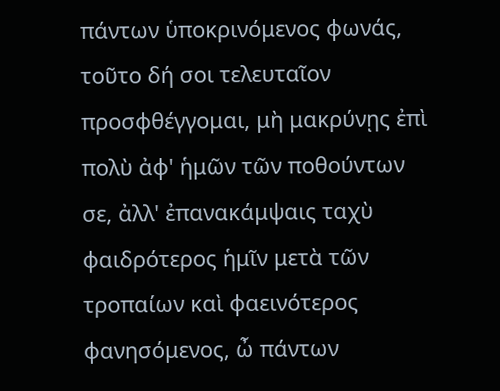πάντων ὑποκρινόμενος φωνάς, τοῦτο δή σοι τελευταῖον προσφθέγγομαι, μὴ μακρύνῃς ἐπὶ πολὺ ἀφ' ἡμῶν τῶν ποθούντων σε, ἀλλ' ἐπανακάμψαις ταχὺ φαιδρότερος ἡμῖν μετὰ τῶν τροπαίων καὶ φαεινότερος φανησόμενος, ὦ πάντων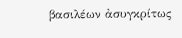βασιλέων ἀσυγκρίτως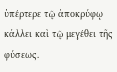ὑπέρτερε τῷ ἀποκρύφῳ κάλλει καὶ τῷ μεγέθει τῆς φύσεως.